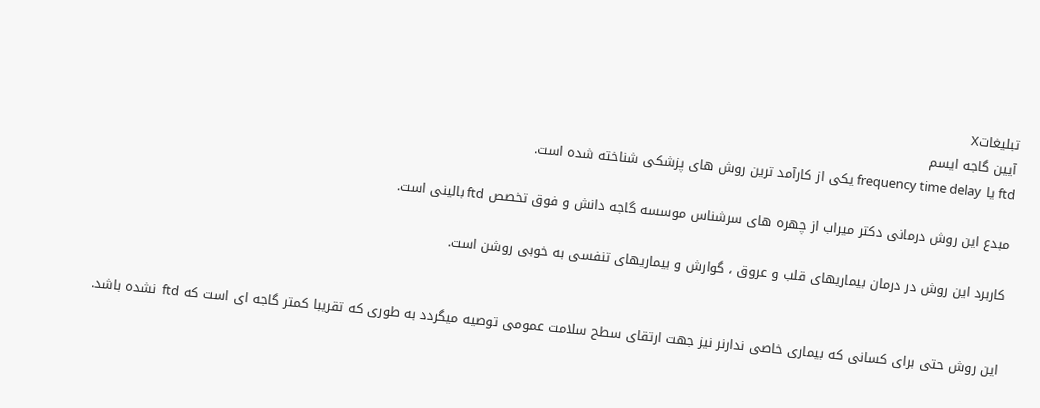تبليغاتX
آیین گاجه ایسم
ftd یا frequency time delay یکی از کارآمد ترین روش های پزشکی شناخته شده است.

مبدع این روش درمانی دکتر میراب از چهره های سرشناس موسسه گاجه دانش و فوق تخصص ftd بالینی است.

کاربرد این روش در درمان بیماریهای قلب و عروق ، گوارش و بیماریهای تنفسی به خوبی روشن است.


این روش حتی برای کسانی که بیماری خاصی ندارنر نیز جهت ارتقای سطح سلامت عمومی توصیه میگردد به طوری که تقریبا کمتر گاجه ای است که ftd  نشده باشد.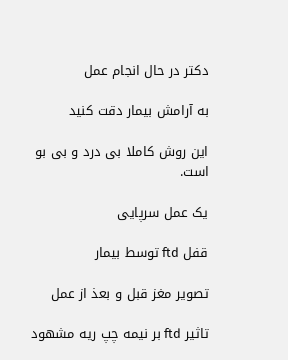دکتر در حال انجام عمل

به آرامش بیمار دقت کنید

این روش کاملا بی درد و بی بو است.

یک عمل سرپایی

قفل ftd توسط بیمار

تصویر مغز قبل و بعذ از عمل

تاثیر ftd بر نیمه چپ ریه مشهود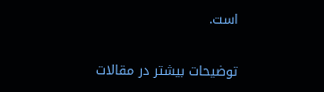است.

توضیحات بیشتر در مقالات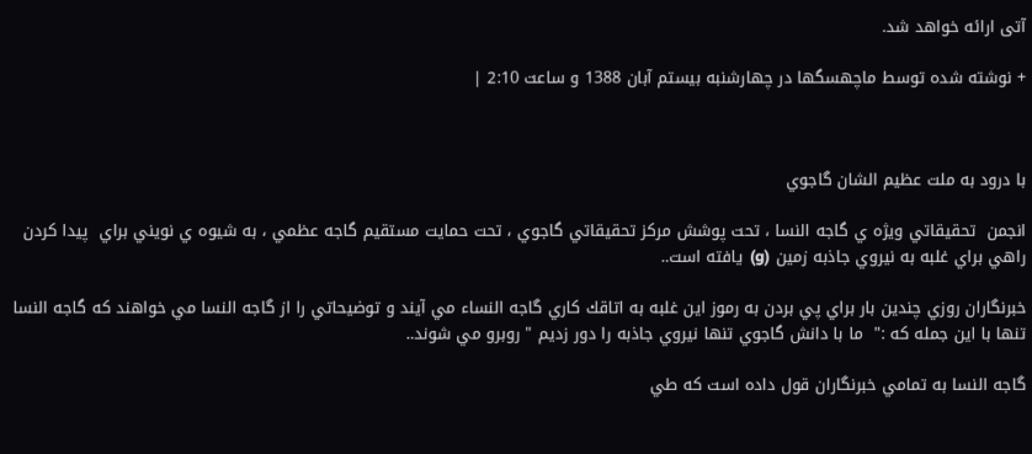آتی ارائه خواهد شد.

+ نوشته شده توسط ماچهسگها در چهارشنبه بیستم آبان 1388 و ساعت 2:10 |



با درود به ملت عظيم الشان گاجوي

انجمن  تحقيقاتي ويژه ي گاجه النسا ، تحت پوشش مركز تحقيقاتي گاجوي ، تحت حمايت مستقيم گاجه عظمي ، به شيوه ي نويني براي  پيدا كردن راهي براي غلبه به نيروي جاذبه زمين (g)  يافته است..

خبرنگاران روزي چندين بار براي پي بردن به رموز اين غلبه به اتاقك كاري گاجه النساء مي آيند و توضيحاتي را از گاجه النسا مي خواهند كه گاجه النسا تنها با اين جمله كه :"  ما با دانش گاجوي تنها نيروي جاذبه را دور زديم " روبرو مي شوند..

گاجه النسا به تمامي خبرنگاران قول داده است كه طي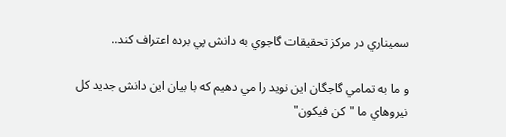سميناري در مركز تحقيقات گاجوي به دانش پي برده اعتراف كند..

و ما به تمامي گاجگان اين نويد را مي دهيم كه با بيان اين دانش جديد كل نيروهاي ما "كن فيكون"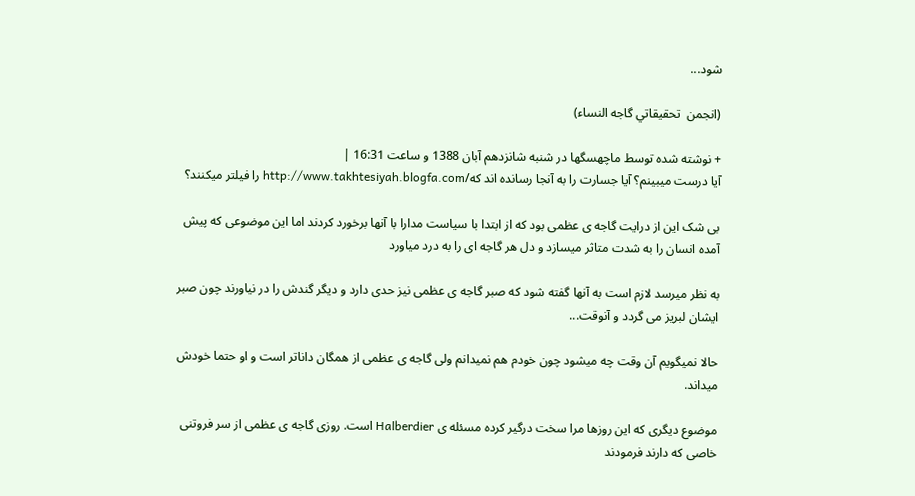شود...

(انجمن  تحقيقاتي گاجه النساء)

+ نوشته شده توسط ماچهسگها در شنبه شانزدهم آبان 1388 و ساعت 16:31 |
آیا درست میبینم؟ آیا جسارت را به آنجا رسانده اند که/http://www.takhtesiyah.blogfa.com را فیلتر میکنند؟

بی شک این از درایت گاجه ی عظمی بود که از ابتدا با سیاست مدارا با آنها برخورد کردند اما این موضوعی که پیش آمده انسان را به شدت متاثر میسازد و دل هر گاجه ای را به درد میاورد

به نظر میرسد لازم است به آنها گفته شود که صبر گاجه ی عظمی نیز حدی دارد و دیگر گندش را در نیاورند چون صبر ایشان لبریز می گردد و آنوقت...

حالا نمیگویم آن وقت چه میشود چون خودم هم نمیدانم ولی گاجه ی عظمی از همگان داناتر است و او حتما خودش میداند.

موضوع دیگری که این روزها مرا سخت درگیر کرده مسئله ی Halberdier است. روزی گاجه ی عظمی از سر فروتنی خاصی که دارند فرمودند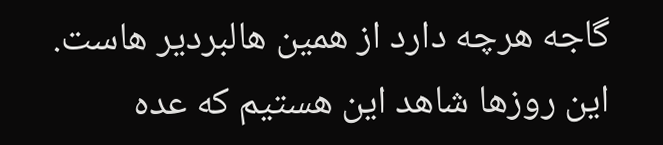گاجه هرچه دارد از همین هالبردیر هاست. این روزها شاهد این هستیم که عده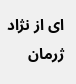ای از نژاد ژرمان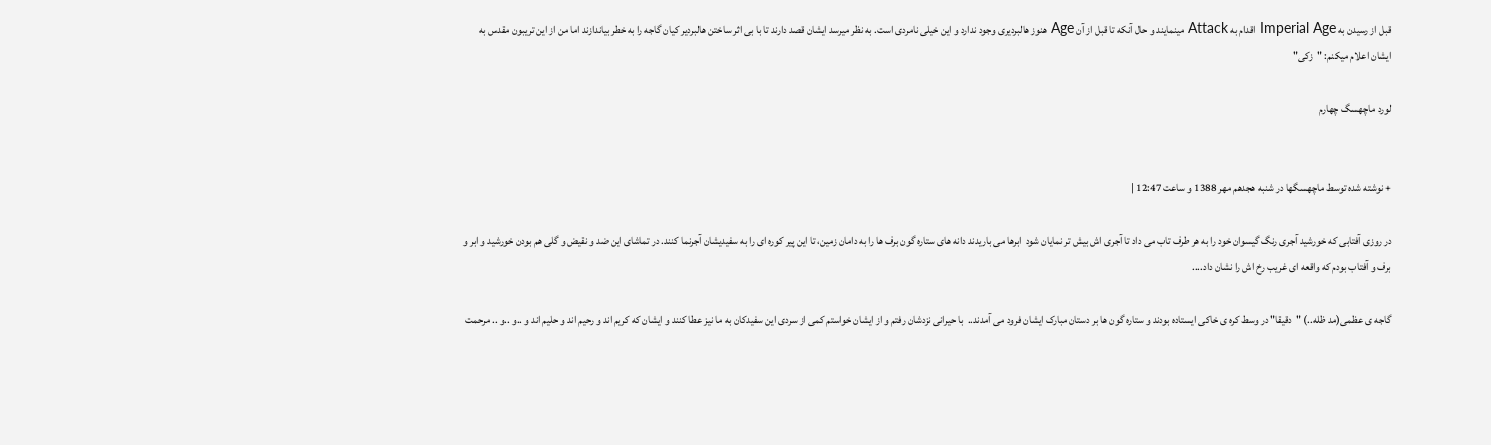قبل از رسیدن به Imperial Age اقدام به Attack مینمایند و حال آنکه تا قبل از آن Age هنوز هالبردیری وجود ندارد و این خیلی نامردی است. به نظر میرسد ایشان قصد دارند تا با بی اثر ساختن هالبردیر کیان گاجه را به خطر بیاندازند اما من از این تریبون مقدس به ایشان اعلام میکنم: "زکی"

لورد ماچهسگ چهارم


+ نوشته شده توسط ماچهسگها در شنبه هجدهم مهر 1388 و ساعت 12:47 |

در روزی آفتابی که خورشید آجری رنگ گیسوان خود را به هر طرف تاب می داد تا آجری اش بیش تر نمایان شود  ابرها می باریدند دانه های ستاره گون برف ها را به دامان زمین، تا این پیر کوره ای را به سفیدیشان آجرنما کنند. در تماشای این ضد و نقیض و گلی هم بودن خورشید و ابر و برف و آفتاب بودم که واقعه ای غریب رخ اش را نشان داد....

گاجه ی عظمی(مد ظله..) "دقیقا" در وسط کره ی خاکی ایستاده بودند و ستاره گون ها بر دستان مبارک ایشان فرود می آمدند..  با حیرانی نزدشان رفتم و از ایشان خواستم کمی از سردی این سفیدکان به ما نیز عطا کنند و ایشان که کریم اند و رحیم اند و حلیم اند و ..و ..و .. مرحمت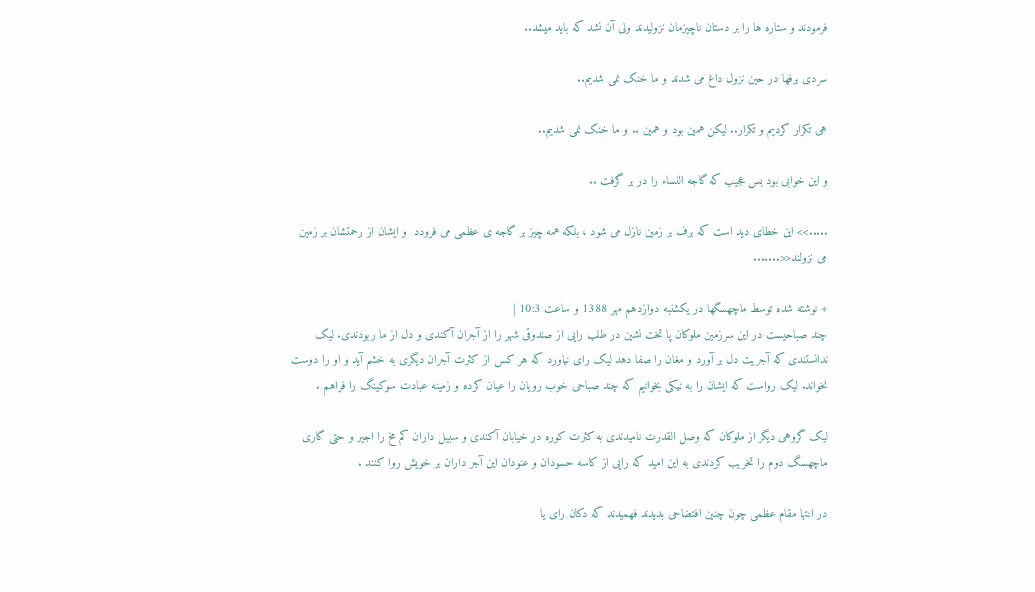فرمودند و ستاره ها را بر دستان ناچیزمان نزولیدند ولی آن نشد که باید میشد..

سردی برفها در حین نزول داغ می شدند و ما خنک نمی شدیم..

هی تکرار کردیم و تکرار.. لیکن همین بود و همین .. و ما خنک نمی شدیم..

و این خوابی بود بس عجیب که گاجه النساء را در بر گرفت ..

.....>> این خطای دید است که برف بر زمین نازل می شود ، بلکه همه چیز بر گاجه ی عظمی می فرودد  و ایشان از رحمتشان بر زمین می نزولند<<.......

+ نوشته شده توسط ماچهسگها در یکشنبه دوازدهم مهر 1388 و ساعت 10:3 |
چند صباحیست در این سرزمین ملوکان پا تخت نشین در طلب رایی از صندوقی شهر را از آجران آکندی و دل از ما ربودندی. لیک ندانستندی که آجریت دل بر آورد و مغان را صفا دهد لیک رای نیاورد که هر کس از کثرت آجران دیگری به خشم آید و او را دوست نخواند. لیک رواست که ایشان را به نیکی بخوانیم که چند صباحی خوب رویان را عیان کرده و زمینه عبادت سوکینگ را فراهم .

لیک گروهی دیگر از ملوکان که وصل القدرت نامیدندی به کثرت کوره در خیابان آکندی و سبیل داران کم مخ را اجیر و حتی گاری ماچهسگ دوم را تخریب کردندی به این امید که رایی از کاسه حسودان و عنودان این آجر داران بر خویش روا کنند .

در انتها مقام عظمی چون چنین افتضاحی بدیدند فهمیدند که دکان رای یا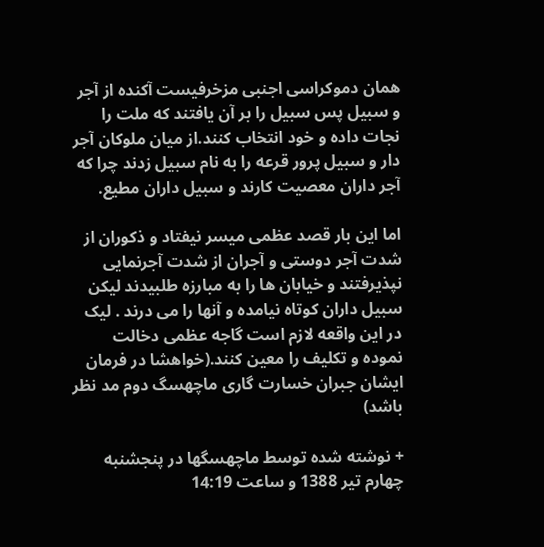همان دموکراسی اجنبی مزخرفیست آکنده از آجر و سبیل پس سبیل را بر آن یافتند که ملت را نجات داده و خود انتخاب کنند.از میان ملوکان آجر دار و سبیل پرور قرعه را به نام سبیل زدند چرا که آجر داران معصیت کارند و سبیل داران مطیع.

اما این بار قصد عظمی میسر نیفتاد و ذکوران از شدت آجر دوستی و آجران از شدت آجرنمایی نپذیرفتند و خیابان ها را به مبارزه طلبیدند لیکن سبیل داران کوتاه نیامده و آنها را می درند . لیک در این واقعه لازم است گاجه عظمی دخالت نموده و تکلیف را معین کنند.(خواهشا در فرمان ایشان جبران خسارت گاری ماچهسگ دوم مد نظر باشد)

+ نوشته شده توسط ماچهسگها در پنجشنبه چهارم تیر 1388 و ساعت 14:19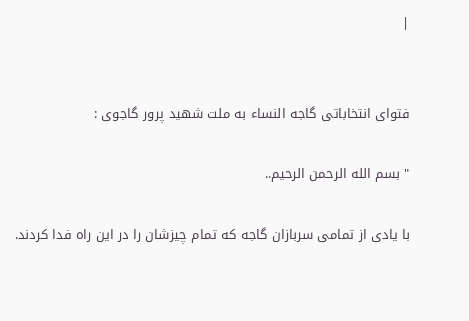|


فتوای انتخاباتی گاجه النساء به ملت شهید پرور گاجوی :

" بسم الله الرحمن الرحیم..

با یادی از تمامی سربازان گاجه که تمام چیزشان را در این راه فدا کردند.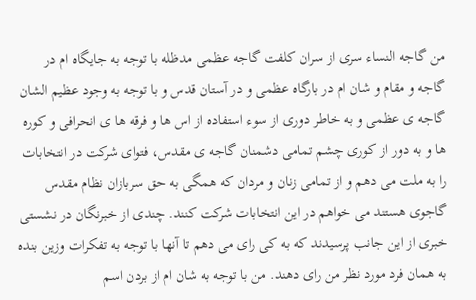من گاجه النساء سری از سران کلفت گاجه عظمی مدظله با توجه به جایگاه ام در گاجه و مقام و شان ام در بارگاه عظمی و در آستان قدس و با توجه به وجود عظیم الشان گاجه ی عظمی و به خاطر دوری از سوء استفاده از اس ها و فرقه ها ی انحرافی و کوره ها و به دور از کوری چشم تمامی دشمنان گاجه ی مقدس، فتوای شرکت در انتخابات را به ملت می دهم و از تمامی زنان و مردان که همگی به حق سربازان نظام مقدس گاجوی هستند می خواهم در این انتخابات شرکت کنند. چندی از خبرنگان در نشستی خبری از این جانب پرسیدند که به کی رای می دهم تا آنها با توجه به تفکرات وزین بنده به همان فرد مورد نظر من رای دهند. من با توجه به شان ام از بردن اسم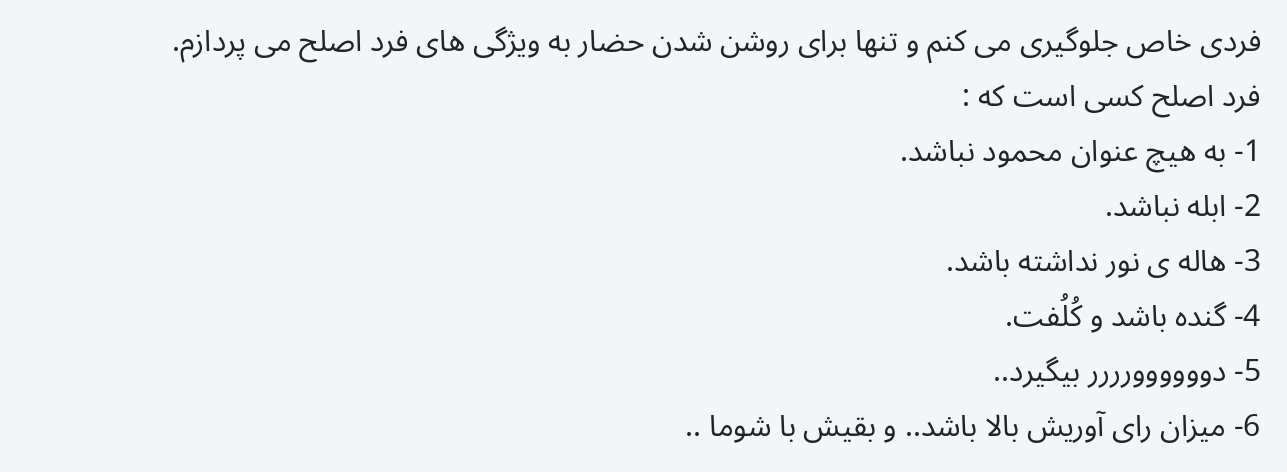فردی خاص جلوگیری می کنم و تنها برای روشن شدن حضار به ویژگی های فرد اصلح می پردازم.
فرد اصلح کسی است که :
1- به هیچ عنوان محمود نباشد.
2- ابله نباشد.
3- هاله ی نور نداشته باشد.
4- گنده باشد و کُلُفت.
5- دوووووورررر بیگیرد..
6- میزان رای آوریش بالا باشد.. و بقیش با شوما ..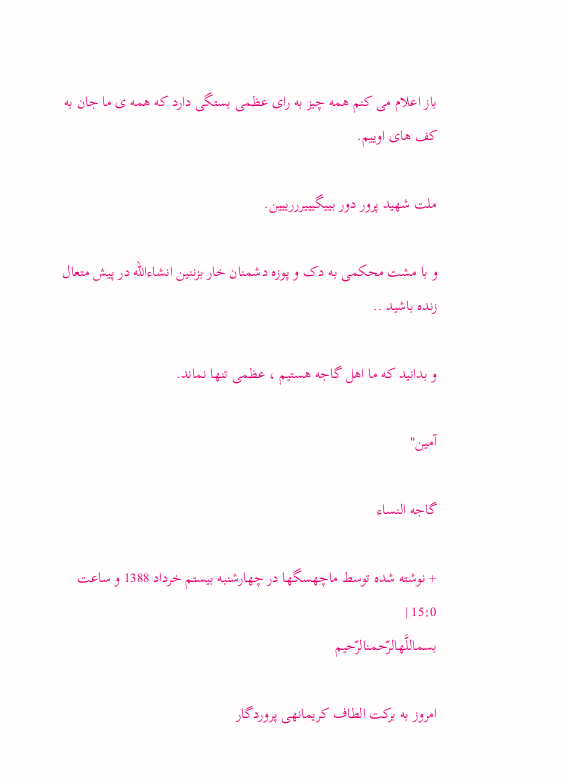باز اعلام می کنم همه چیز به رای عظمی بستگی دارد که همه ی ما جان به کف های اوییم.

ملت شهید پرور دور بییگیییرررییین.

و با مشت محکمی به دک و پوزه دشمنان خار بزننین انشاءالله در پیش متعال زنده باشید ..

و بدانید که ما اهل گاجه هستیم ، عظمی تنها نماند.

آمین"

گاجه النساء

+ نوشته شده توسط ماچهسگها در چهارشنبه بیستم خرداد 1388 و ساعت 15:0 |
بسماللَّهالرّحمنالرّحيم

امروز به بركت الطاف كريمانهى پروردگار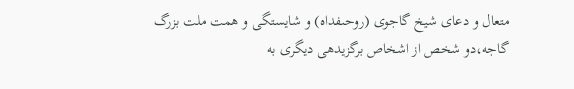متعال و دعاى شیخ گاجوی (روحىفداه) و شايستگى و همت ملت بزرگ گاجه،دو شخص از اشخاص برگزيدهى ديگرى به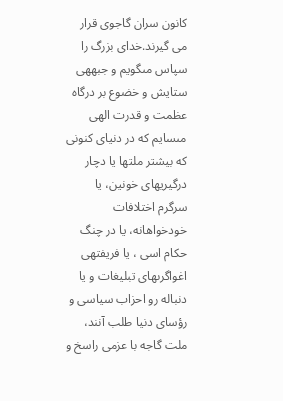کانون سران گاجوی قرار می گیرند.خداى بزرگ را سپاس مىگويم و جبههى ستايش و خضوع بر درگاه عظمت و قدرت الهى مىسايم كه در دنياى كنونى كه بيشتر ملتها يا دچار درگيريهاى خونين، يا سرگرم اختلافات خودخواهانه، يا در چنگ حكام اسی ، يا فريفتهى اغواگرىهاى تبليغات و يا دنباله رو احزاب سياسى و رؤساى دنيا طلب آنند، ملت گاجه با عزمى راسخ و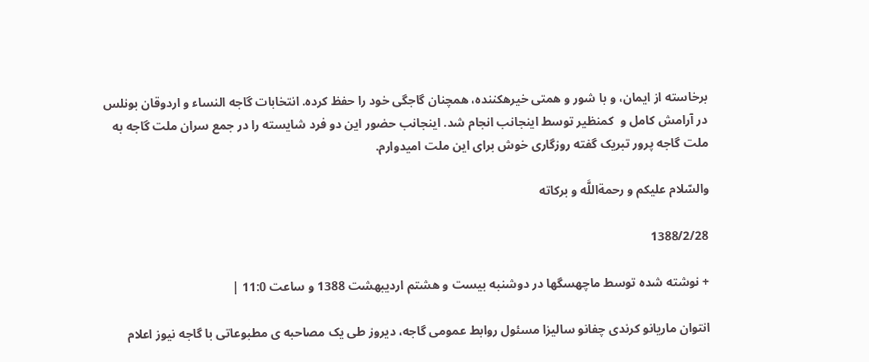برخاسته از ايمان، و با شور و همتى خيرهكننده، همچنان گاجگی خود را حفظ کرده. انتخابات گاجه النساء و اردوقان بونلس در آرامش كامل و  كمنظير توسط اینجانب انجام شد. اینجانب حضور این دو فرد شایسته را در جمع سران ملت گاجه به ملت گاجه پرور تبریک گفته روزگاری خوش برای این ملت امیدوارم.

والسّلام عليكم و رحمةاللَّه و بركاته

1388/2/28

+ نوشته شده توسط ماچهسگها در دوشنبه بیست و هشتم اردیبهشت 1388 و ساعت 11:0 |

انتوان ماریانو کرندی چفانو سالیزا مسئول روابط عمومی گاجه، دیروز طی یک مصاحبه ی مطبوعاتی با گاجه نیوز اعلام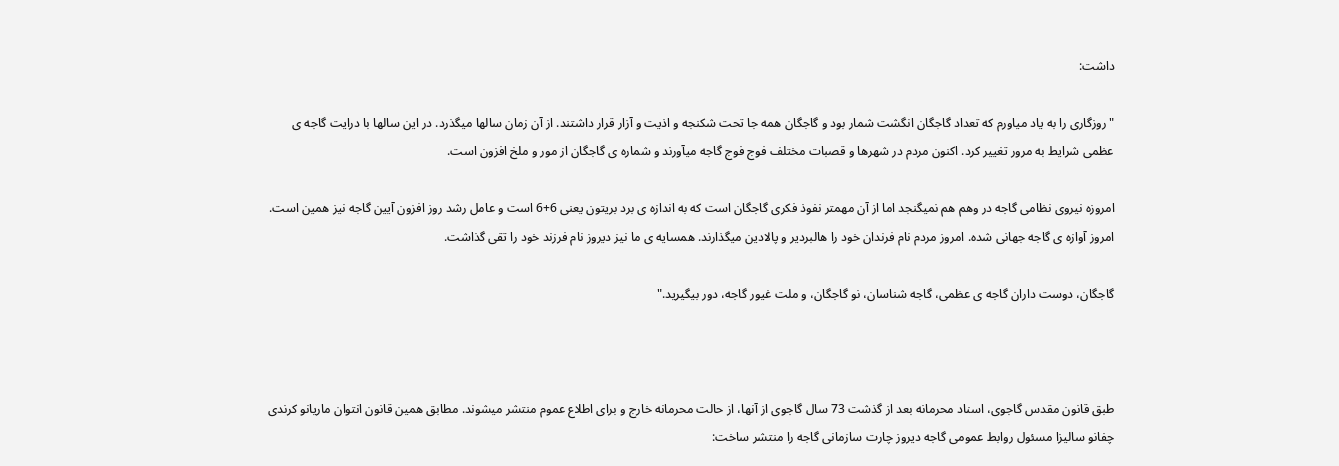داشت:

"روزگاری را به یاد میاورم که تعداد گاجگان انگشت شمار بود و گاجگان همه جا تحت شکنجه و اذیت و آزار قرار داشتند. از آن زمان سالها میگذرد. در این سالها با درایت گاجه ی عظمی شرایط به مرور تغییر کرد. اکنون مردم در شهرها و قصبات مختلف فوج فوج گاجه میآورند و شماره ی گاجگان از مور و ملخ افزون است.

امروزه نیروی نظامی گاجه در وهم هم نمیگنجد اما از آن مهمتر نفوذ فکری گاجگان است که به اندازه ی برد بریتون یعنی 6+6 است و عامل رشد روز افزون آیین گاجه نیز همین است. امروز آوازه ی گاجه جهانی شده. امروز مردم نام فرندان خود را هالبردیر و پالادین میگذارند. همسایه ی ما نیز دیروز نام فرزند خود را تقی گذاشت.

گاجگان، دوست داران گاجه ی عظمی، گاجه شناسان، نو گاجگان، و ملت غیور گاجه، دور بیگیرید."



طبق قانون مقدس گاجوی، اسناد محرمانه بعد از گذشت 73 سال گاجوی از آنها، از حالت محرمانه خارج و برای اطلاع عموم منتشر میشوند. مطابق همین قانون انتوان ماریانو کرندی چفانو سالیزا مسئول روابط عمومی گاجه دیروز چارت سازمانی گاجه را منتشر ساخت: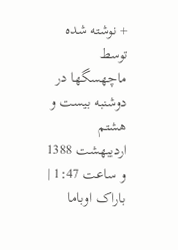+ نوشته شده توسط ماچهسگها در دوشنبه بیست و هشتم اردیبهشت 1388 و ساعت 1:47 |
باراک اوباما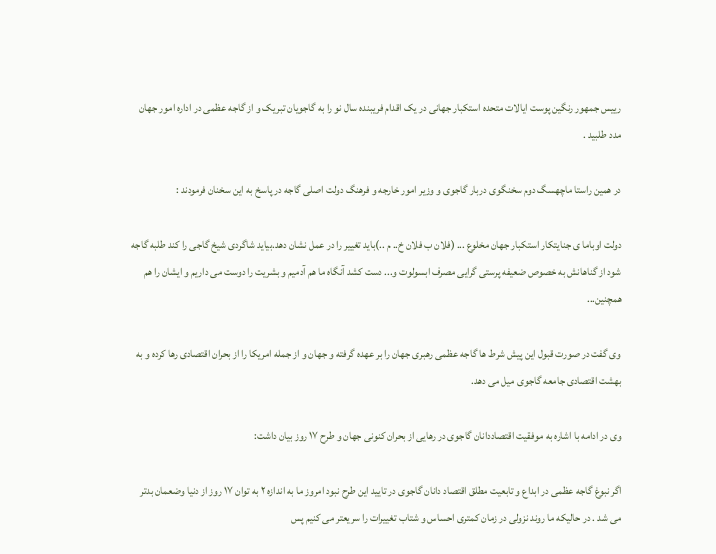رییس جمهور رنگین پوست ایالات متحده استکبار جهانی در یک اقدام فریبنده سال نو را به گاجویان تبریک و از گاجه عظمی در اداره امور جهان مدد طلبید .

در همین راستا ماچهسگ دوم سخنگوی دربار گاجوی و وزیر امور خارجه و فرهنگ دولت اصلی گاجه در پاسخ به این سخنان فرمودند :

دولت اوباما ی جنایتکار استکبار جهان مخلوع ... (فلان ب فلان خ.. م ..)باید تغییر را در عمل نشان دهد.بیاید شاگردی شیخ گاجی را کند طلبه گاجه شود از گناهانش به خصوص ضعیفه پرستی گرایی مصرف ابسولوت و... دست کشد آنگاه ما هم آدمیم و بشریت را دوست می داریم و ایشان را هم همچنین...

وی گفت در صورت قبول این پیش شرط ها گاجه عظمی رهبری جهان را بر عهده گرفته و جهان و از جمله امریکا را از بحران اقتصادی رها کرده و به بهشت اقتصادی جامعه گاجوی میل می دهد.

وی در ادامه با اشاره به موفقیت اقتصاددانان گاجوی در رهایی از بحران کنونی جهان و طرح ۱۷ روز بیان داشت:

اگر نبوغ گاجه عظمی در ابداع و تابعیت مطلق اقتصاد دانان گاجوی در تایید این طرح نبود امروز ما به اندازه ۲ به توان ۱۷ روز از دنیا وضعمان بدتر می شد . در حالیکه ما روند نزولی در زمان کمتری احساس و شتاب تغییرات را سریعتر می کنیم پس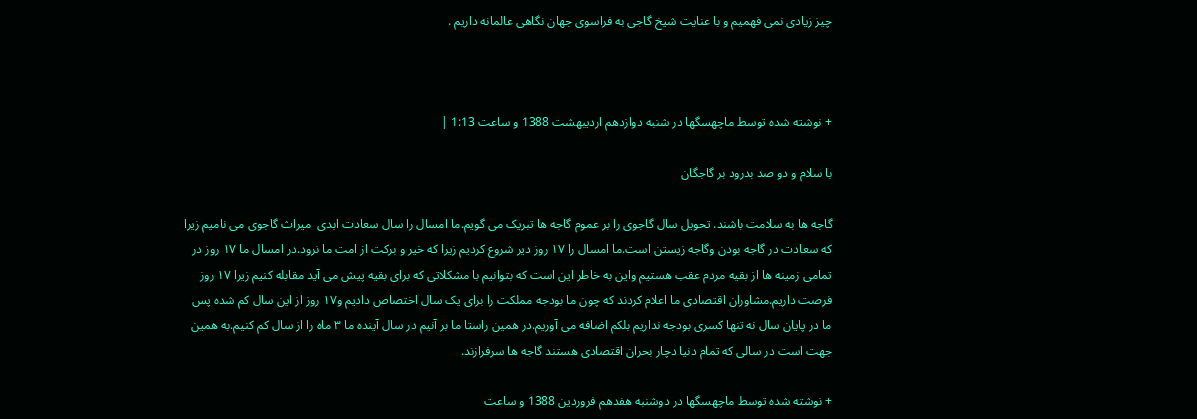چیز زیادی نمی فهمیم و با عنایت شیخ گاجی به فراسوی جهان نگاهی عالمانه داریم .



+ نوشته شده توسط ماچهسگها در شنبه دوازدهم اردیبهشت 1388 و ساعت 1:13 |

با سلام و دو صد بدرود بر گاجگان

گاجه ها به سلامت باشند. تحویل سال گاجوی را بر عموم گاجه ها تبریک می گویم.ما امسال را سال سعادت ابدی  میراث گاجوی می نامیم زیرا که سعادت در گاجه بودن وگاجه زیستن است.ما امسال را ۱۷ روز دیر شروع کردیم زیرا که خیر و برکت از امت ما نرود.در امسال ما ۱۷ روز در تمامی زمینه ها از بقیه مردم عقب هستیم واین به خاطر این است که بتوانیم با مشکلاتی که برای بقیه پیش می آید مقابله کنیم زیرا ۱۷ روز فرصت داریم.مشاوران اقتصادی ما اعلام کردند که چون ما بودجه مملکت را برای یک سال اختصاص دادیم و۱۷ روز از این سال کم شده پس ما در پایان سال نه تنها کسری بودجه نداریم بلکم اضافه می آوریم.در همین راستا ما بر آنیم در سال آینده ما ۳ ماه را از سال کم کنیم.به همین جهت است در سالی که تمام دنیا دچار بحران اقتصادی هستند گاجه ها سرفرازند.

+ نوشته شده توسط ماچهسگها در دوشنبه هفدهم فروردین 1388 و ساعت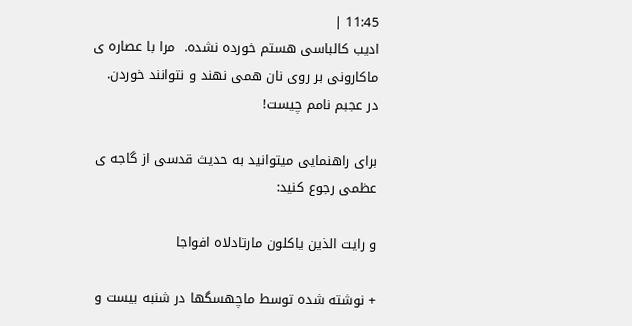11:45 |
ادیب کالباسی هستم خورده نشده.  مرا با عصاره ی ماکارونی بر روی نان همی نهند و نتوانند خوردن.  در عجبم نامم چیست!

برای راهنمایی میتوانید به حدیث قدسی از گاجه ی عظمی رجوع کنید:

و رایت الذین یاکلون مارتادلاه افواجا

+ نوشته شده توسط ماچهسگها در شنبه بیست و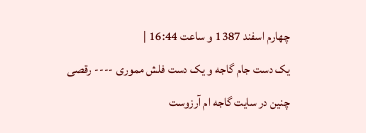چهارم اسفند 1387 و ساعت 16:44 |
یک دست جام گاجه و یک دست فلش مموری ---- رقصی چنین در سایت گاجه ام آرزوست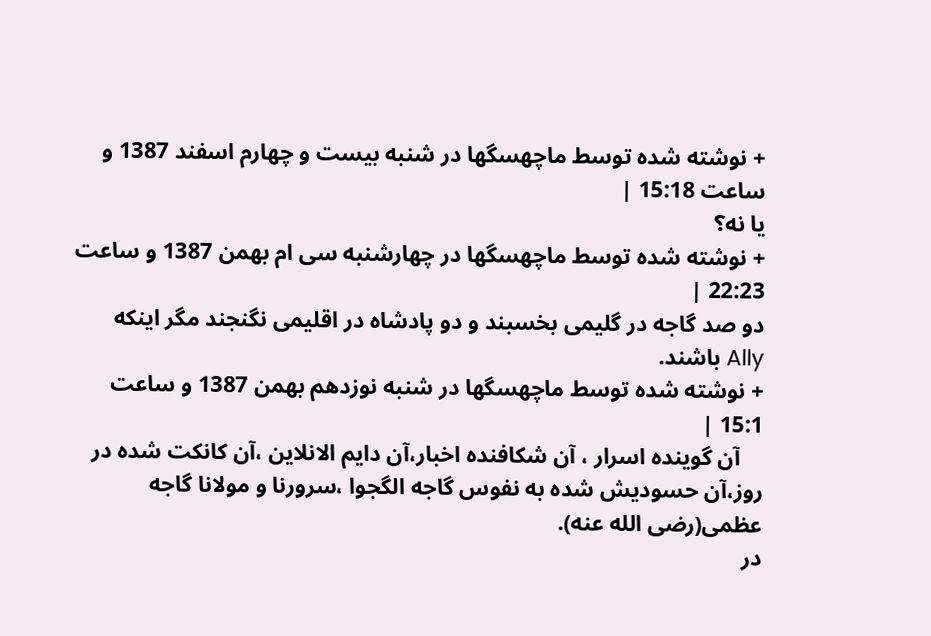+ نوشته شده توسط ماچهسگها در شنبه بیست و چهارم اسفند 1387 و ساعت 15:18 |
یا نه؟
+ نوشته شده توسط ماچهسگها در چهارشنبه سی ام بهمن 1387 و ساعت 22:23 |
دو صد گاجه در گلیمی بخسبند و دو پادشاه در اقلیمی نگنجند مگر اینکه Ally باشند.
+ نوشته شده توسط ماچهسگها در شنبه نوزدهم بهمن 1387 و ساعت 15:1 |
    آن گوینده اسرار ، آن شکافنده اخبار،آن دایم الانلاین ،آن کانکت شده در روز،آن حسودیش شده به نفوس گاجه الگجوا ،سرورنا و مولانا گاجه عظمی(رضی الله عنه).
در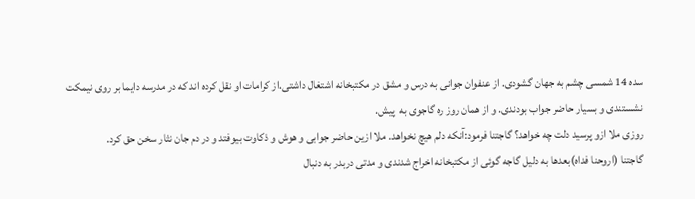سده 14 شمسی چشم به جهان گشودی. از عنفوان جوانی به درس و مشق در مکتبخانه اشتغال داشتی.از کرامات او نقل کرده اند که در مدرسه دایما بر روی نیمکت نشستندی و بسیار حاضر جواب بودندی. و از همان روز ره گاجوی به  پیش.
روزی ملا ازو پرسید دلت چه خواهد؟ گاجتنا فرمود:آنکه دلم هیچ نخواهد. ملا ازین حاضر جوابی و هوش و ذکاوت بیوفتد و در دم جان نثار سخن حق کرد.
گاجتنا (اروحنا فداه)بعدها به دلیل گاجه گوئی از مکتبخانه اخراج شدندی و مدتی دربدر به دنبال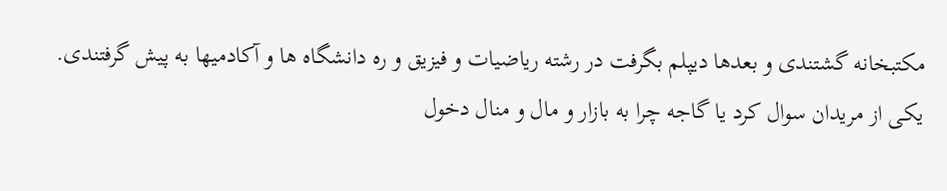مکتبخانه گشتندی و بعدها دیپلم بگرفت در رشته ریاضیات و فیزیق و ره دانشگاه ها و آکادمیها به پیش گرفتندی. یکی از مریدان سوال کرد یا گاجه چرا به بازار و مال و منال دخول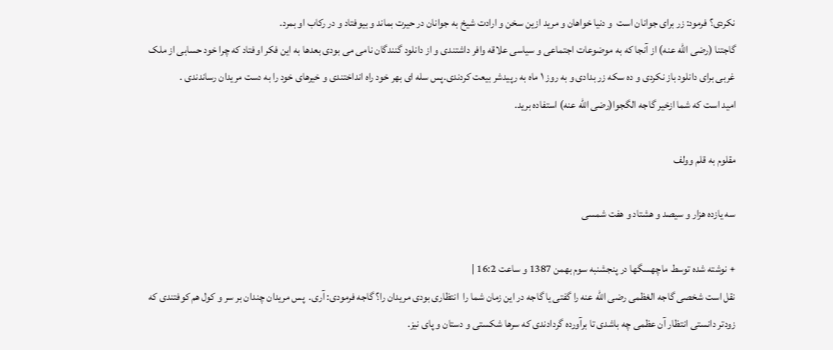نکردی؟ فرمود: زر برای جوانان است  و دنیا خواهان و مرید ازین سخن و ارادت شیخ به جوانان در حیرت بماند و بیوفتاد و در رکاب او بمرد.
گاجتنا (رضی الله عنه) از آنجا که به موضوعات اجتماعی و سیاسی علاقه وافر داشتندی و از دانلود گنندگان نامی می بودی بعدها به این فکر اوفتاد که چرا خود حسابی از ملک غربی برای دانلود باز نکردی و ده سکه زر بدادی و به روز ۱ ماه به رپیدشر بیعت کردندی.پس سله ای بهر خود راه انداختندی و خیرهای خود را به دست مریدان رساندندی .
امید است که شما ازخیر گاجه الگجوا(رضی الله عنه) استفاده برید.

مقلوم به قلم وولف

سه یازده هزار و سیصد و هشتاد و هفت شمسی

+ نوشته شده توسط ماچهسگها در پنجشنبه سوم بهمن 1387 و ساعت 16:2 |
نقل است شخصی گاجه الغظمی رضی الله عنه را گفتی یا گاجه در این زمان شما را  انتظاری بودی مریدان را؟ گاجه فرمودی: آری.  پس مریدان چندان بر سر و کول هم کوفتندی که زودتر دانستی انتظار آن عظمی چه باشدی تا برآورده گردادندی که سرها شکستی و دستان و پای نیز.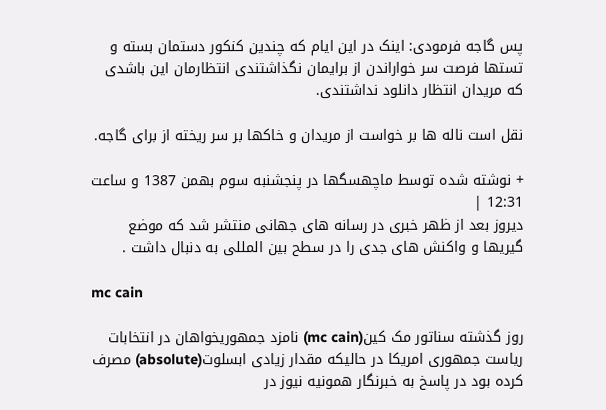پس گاجه فرمودی: اینک در این ایام که چندین کنکور دستمان بسته و تستها فرصت سر خواراندن از برایمان نگذاشتندی انتظارمان این باشدی که مریدان انتظار دانلود نداشتندی.

نقل است ناله ها بر خواست از مریدان و خاکها بر سر ریخته از برای گاجه.

+ نوشته شده توسط ماچهسگها در پنجشنبه سوم بهمن 1387 و ساعت 12:31 |
دیروز بعد از ظهر خبری در رسانه های جهانی منتشر شد که موضع گیریها و واکنش های جدی را در سطح بین المللی به دنبال داشت .

mc cain

روز گذشته سناتور مک کین(mc cain) نامزد جمهوریخواهان در انتخابات ریاست جمهوری امریکا در حالیکه مقدار زیادی ابسلوت(absolute) مصرف کرده بود در پاسخ به خبرنگار همونیه نیوز در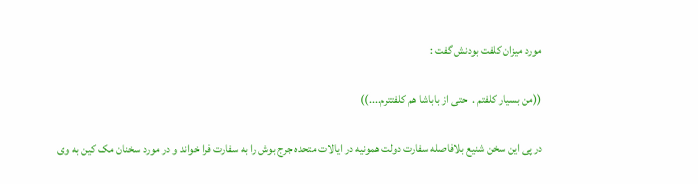مورد میزان کلفت بودنش گفت :

((من بسیار کلفتم .  حتی از باباشا هم کلفتترم....))

در پی این سخن شنیع بلافاصله سفارت دولت همونیه در ایالات متحده جرج بوش را به سفارت فرا خواند و در مورد سخنان مک کین به وی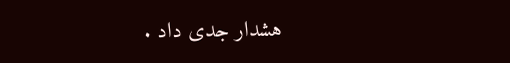هشدار جدی داد .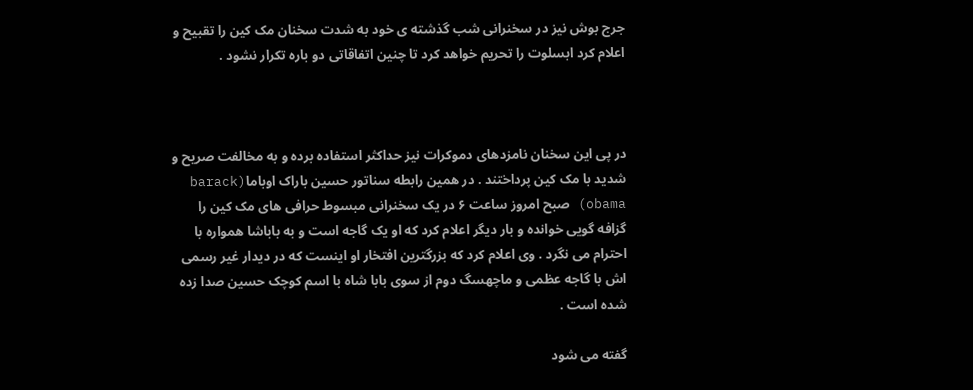جرج بوش نیز در سخنرانی شب گذشته ی خود به شدت سخنان مک کین را تقبیح و اعلام کرد ابسلوت را تحریم خواهد کرد تا چنین اتفاقاتی دو باره تکرار نشود .



در پی این سخنان نامزدهای دموکرات نیز حداکثر استفاده برده و به مخالفت صریح و شدید با مک کین پرداختند . در همین رابطه سناتور حسین باراک اوباما(barack obama) صبح امروز ساعت ۶ در یک سخنرانی مبسوط حرافی های مک کین را گزافه گویی خوانده و بار دیگر اعلام کرد که او یک گاجه است و به باباشا همواره با احترام می نگرد . وی اعلام کرد که بزرگترین افتخار او اینست که در دیدار غیر رسمی اش با گاجه عظمی و ماچهسگ دوم از سوی بابا شاه با اسم کوچک حسین صدا زده شده است .

گفته می شود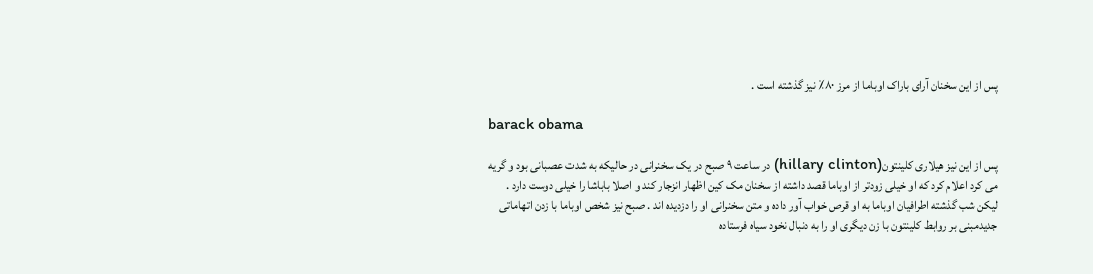پس از این سخنان آرای باراک اوباما از مرز ۸۰٪ نیز گذشته است .

barack obama

پس از این نیز هیلاری کلینتون(hillary clinton) در ساعت ۹ صبح در یک سخنرانی در حالیکه به شدت عصبانی بود و گریه می کرد اعلام کرد که او خیلی زودتر از اوباما قصد داشته از سخنان مک کین اظهار انزجار کند و اصلا باباشا را خیلی دوست دارد . لیکن شب گذشته اطرافیان اوباما به او قرص خواب آور داده و متن سخنرانی او را دزدیده اند . صبح نیز شخص اوباما با زدن اتهاماتی جدیدمبنی بر روابط کلینتون با زن دیگری او را به دنبال نخود سیاه فرستاده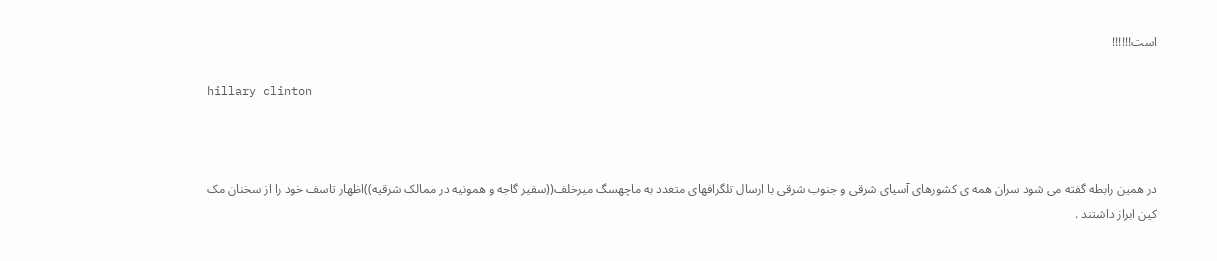است!!!!!!

hillary clinton



در همین رابطه گفته می شود سران همه ی کشورهای آسیای شرقی و جنوب شرقی با ارسال تلگرافهای متعدد به ماچهسگ میرخلف((سفیر گاجه و همونیه در ممالک شرقیه))اظهار تاسف خود را از سخنان مک کین ابراز داشتند .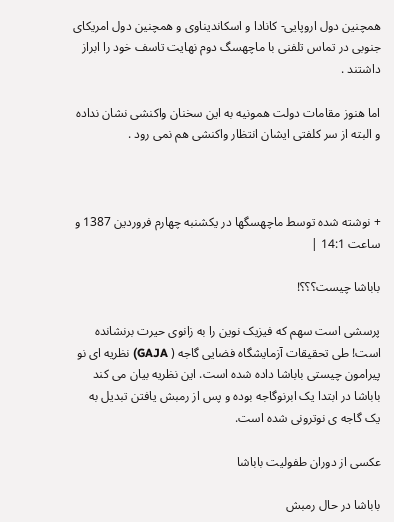همچنین دول اروپایی- کانادا و اسکاندیناوی و همچنین دول امریکای جنوبی در تماس تلفنی با ماچهسگ دوم نهایت تاسف خود را ابراز داشتند .

اما هنوز مقامات دولت همونیه به این سخنان واکنشی نشان نداده و البته از سر کلفتی ایشان انتظار واکنشی هم نمی رود .



+ نوشته شده توسط ماچهسگها در یکشنبه چهارم فروردین 1387 و ساعت 14:1 |

باباشا چیست؟؟؟!

پرسشی است سهم که فیزیک نوین را به زانوی حیرت برنشانده است! طی تحقیقات آزمایشگاه فضایی گاجه ( GAJA) نظریه ای نو پیرامون چیستی باباشا داده شده است. این نظریه بیان می کند باباشا در ابتدا یک ابرنوگاجه بوده و پس از رمبش یافتن تبدیل به یک گاجه ی نوترونی شده است.

عکسی از دوران طفولیت باباشا

باباشا در حال رمبش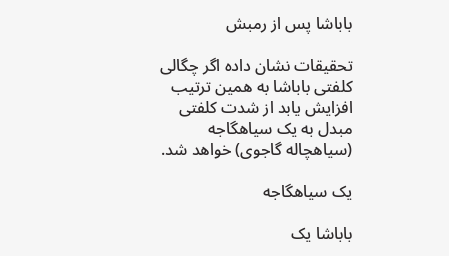باباشا پس از رمبش

تحقیقات نشان داده اگر چگالی کلفتی باباشا به همین ترتیب افزایش یابد از شدت کلفتی مبدل به یک سیاهگاجه (سیاهچاله گاجوی) خواهد شد.

یک سیاهگاجه

باباشا یک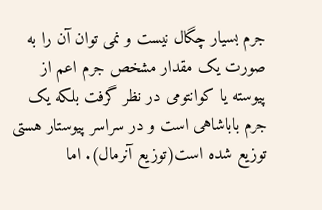جرم بسیار چگال نیست و نمی توان آن را به صورت یک مقدار مشخص جرم اعم از پیوسته یا کوانتومی در نظر گرفت بلکه یک جرم باباشاهی است و در سراسر پیوستار هستی توزیع شده است(توزیع آنرمال). اما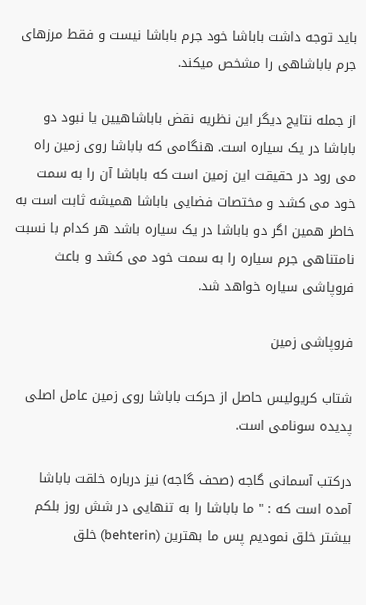باید توجه داشت باباشا خود جرم باباشا نیست و فقط مرزهای جرم باباشاهی را مشخص میکند.

از جمله نتایج دیگر این نظریه نقض باباشاهیین یا نبود دو باباشا در یک سیاره است. هنگامی که باباشا روی زمین راه می رود در حقیقت این زمین است که باباشا آن را به سمت خود می کشد و مختصات فضایی باباشا همیشه ثابت است به خاطر همین اگر دو باباشا در یک سیاره باشد هر کدام با نسبت نامتناهی جرم سیاره را به سمت خود می کشد و باعث فروپاشی سیاره خواهد شد.

فروپاشی زمین

شتاب کریولیس حاصل از حرکت باباشا روی زمین عامل اصلی پدیده سونامی است.

درکتب آسمانی گاجه (صحف گاجه) نیز درباره خلقت باباشا آمده است که : " ما باباشا را به تنهایی در شش روز بلکم بیشتر خلق نمودیم پس ما بهترین (behterin) خلق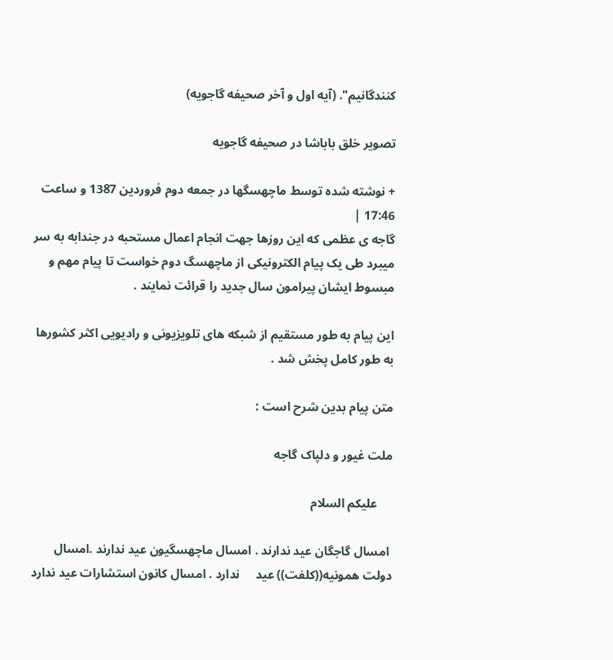کنندگانیم". (آیه اول و آخر صحیفه گاجویه)

تصویر خلق باباشا در صحیفه گاجویه

+ نوشته شده توسط ماچهسگها در جمعه دوم فروردین 1387 و ساعت 17:46 |
گاجه ی عظمی که این روزها جهت انجام اعمال مستحبه در جندابه به سر میبرد طی یک پیام الکترونیکی از ماچهسگ دوم خواست تا پیام مهم و مبسوط ایشان پیرامون سال جدید را قرائت نمایند .

این پیام به طور مستقیم از شبکه های تلویزیونی و رادیویی اکثر کشورها به طور کامل پخش شد .

متن پیام بدین شرح است :

ملت غیور و دلپاک گاجه

     علیکم السلام

 امسال گاجگان عید ندارند . امسال ماچهسگیون عید ندارند .امسال دولت همونیه((کلفت)) عید     ندارد . امسال کانون استشارات عید ندارد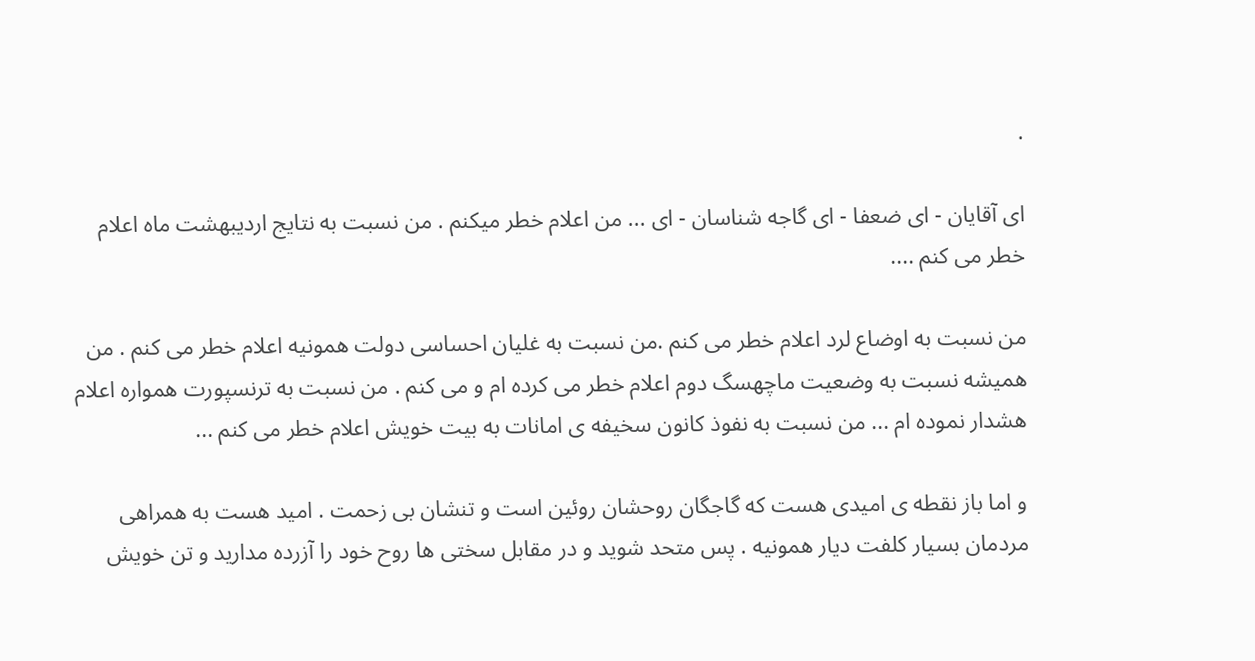.

ای آقایان - ای ضعفا - ای گاجه شناسان - ای ... من اعلام خطر میکنم . من نسبت به نتایج اردیبهشت ماه اعلام خطر می کنم ....

من نسبت به اوضاع لرد اعلام خطر می کنم .من نسبت به غلیان احساسی دولت همونیه اعلام خطر می کنم . من همیشه نسبت به وضعیت ماچهسگ دوم اعلام خطر می کرده ام و می کنم . من نسبت به ترنسپورت همواره اعلام هشدار نموده ام ... من نسبت به نفوذ کانون سخیفه ی امانات به بیت خویش اعلام خطر می کنم ...

و اما باز نقطه ی امیدی هست که گاجگان روحشان روئین است و تنشان بی زحمت . امید هست به همراهی مردمان بسیار کلفت دیار همونیه . پس متحد شوید و در مقابل سختی ها روح خود را آزرده مدارید و تن خویش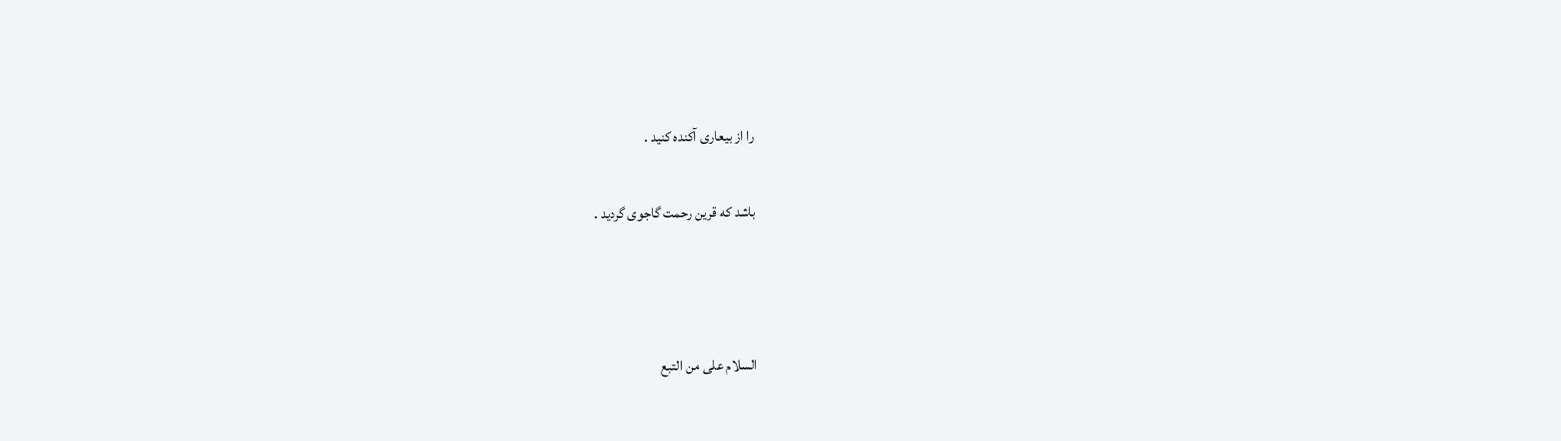را از بیعاری آکنده کنید .

باشد که قرین رحمت گاجوی گردید .



السلام علی من التبع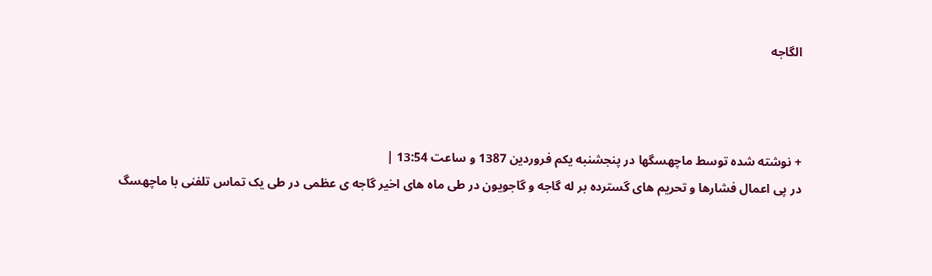الگاجه



+ نوشته شده توسط ماچهسگها در پنجشنبه یکم فروردین 1387 و ساعت 13:54 |
در پی اعمال فشارها و تحریم های گسترده بر له گاجه و گاجویون در طی ماه های اخیر گاجه ی عظمی در طی یک تماس تلفنی با ماچهسگ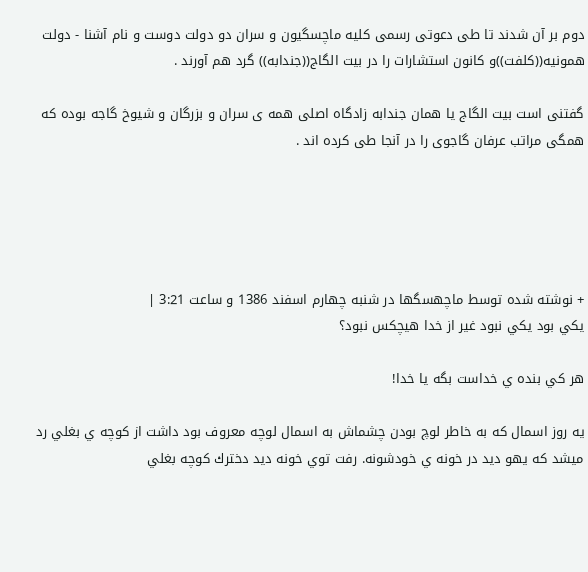دوم بر آن شدند تا طی دعوتی رسمی کلیه ماچسگیون و سران دو دولت دوست و نام آشنا - دولت همونیه((کلفت))و کانون استشارات را در بیت الگاج((جندابه)) گرد هم آورند .

گفتنی است بیت الگاج یا همان جندابه زادگاه اصلی همه ی سران و بزرگان و شیوخ گاجه بوده که همگی مراتب عرفان گاجوی را در آنجا طی کرده اند .





+ نوشته شده توسط ماچهسگها در شنبه چهارم اسفند 1386 و ساعت 3:21 |
يكي بود يكي نبود غير از خدا هيچكس نبود؟

هر كي بنده ي خداست بگه يا خدا!

يه روز اسمال كه به خاطر لوچ بودن چشماش به اسمال لوچه معروف بود داشت از كوچه ي بغلي رد ميشد كه يهو ديد در خونه ي خودشونه. رفت توي خونه ديد دخترك كوچه بغلي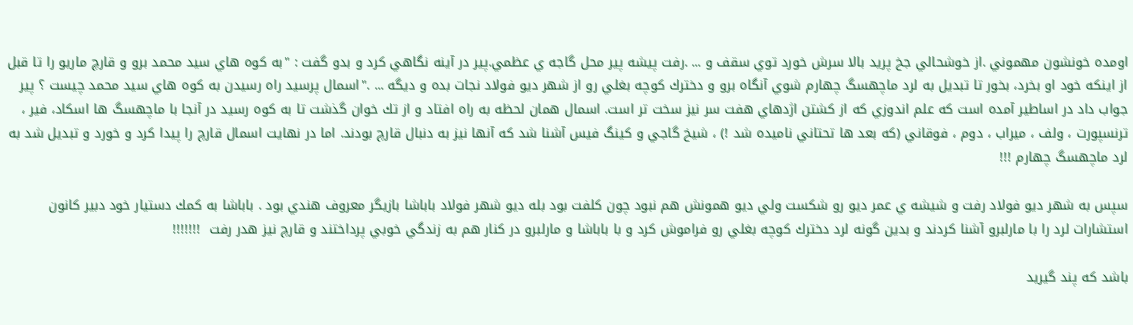اومده خونشون مهموني .از خوشحالي جخ پريد بالا سرش خورد توي سقف و ... .رفت پيشه پير محل گاجه ي عظمي.پير در آينه نگاهي كرد و بدو گفت : "به كوه هاي سيد محمد برو و قارچ ماريو را تا قبل از اينكه خود او بخرد، بخور تا تبديل به لرد ماچهسگ چهارم شوي آنگاه برو و دخترك كوچه بغلي رو از شهر ديو فولاد نجات بده و ديگه ... ."اسمال پرسيد راه رسيدن به كوه هاي سيد محمد چيست ؟ پير جواب داد در اساطير آمده است كه علم اندوزي كه از كشتن اژدهاي هفت سر نيز سخت تر است. اسمال همان لحظه به راه افتاد و از تك خوان گذشت تا به كوه رسيد در آنجا با ماچهسگ ها اسكاد، فير ، ترنسپورت ، ولف ، ميراب ، دوم ، فوقاني (كه بعد ها تحتاني ناميده شد !) ، شيخ گاجي و كينگ فيس آشنا شد كه آنها نيز به دنبال قارچ بودند. اما در نهايت اسمال قارچ را پيدا كرد و خورد و تبديل شد به لرد ماچهسگ چهارم !!!

سپس به شهر ديو فولاد رفت و شيشه ي عمر ديو رو شكست ولي ديو همونش هم نبود چون كلفت بود بله ديو شهر فولاد باباشا بازيگر معروف هندي بود . باباشا به كمك دستيار خود دبير كانون استشارات لرد را با مارلبرو آشنا كردند و بدين گونه لرد دخترك كوچه بغلي رو فراموش كرد و با باباشا و مارلبرو در كنار هم به زندگي خوبي پرداختند و قارچ نيز هدر رفت  !!!!!!!

باشد كه پند گيريد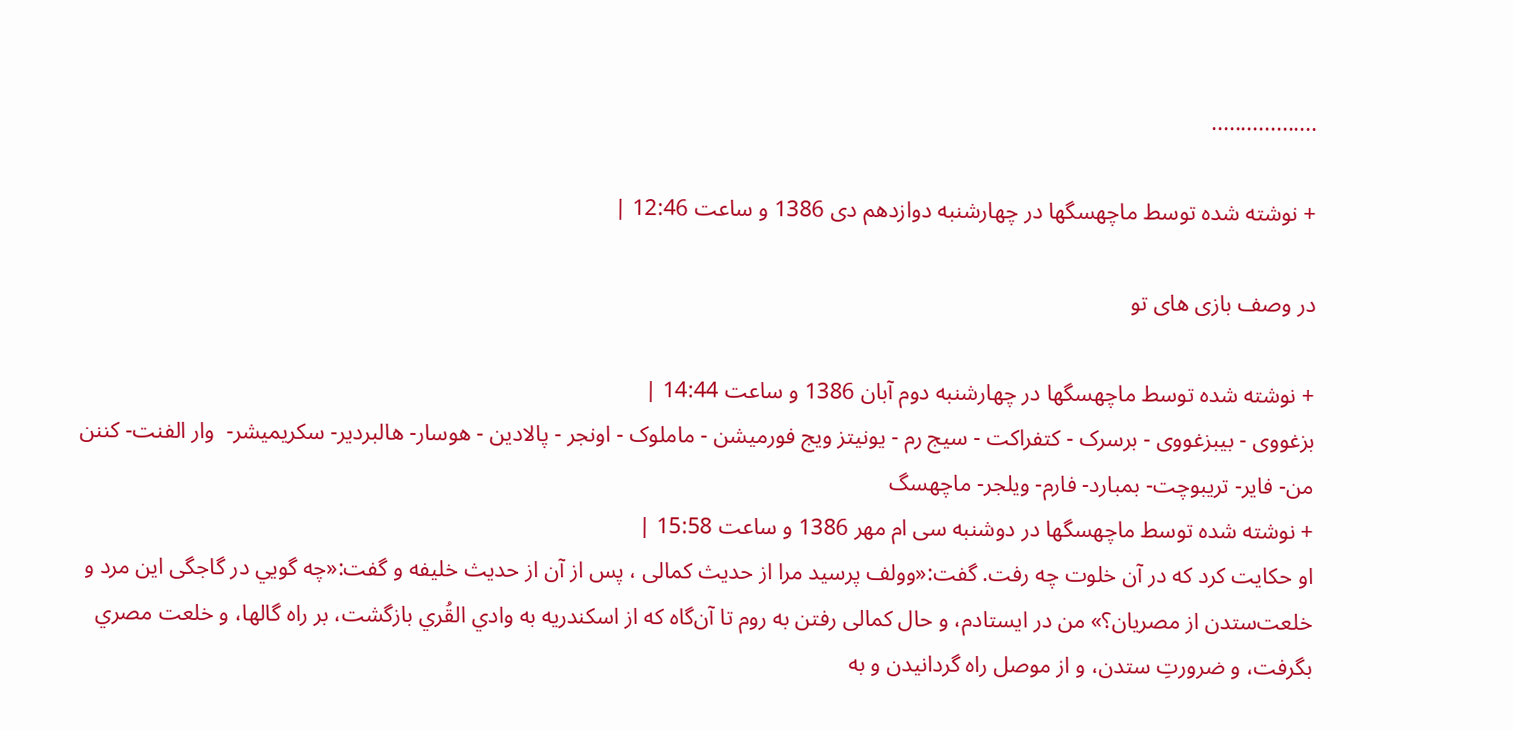..................

+ نوشته شده توسط ماچهسگها در چهارشنبه دوازدهم دی 1386 و ساعت 12:46 |

در وصف بازی های تو

+ نوشته شده توسط ماچهسگها در چهارشنبه دوم آبان 1386 و ساعت 14:44 |
بزغووی - بیبزغووی - برسرک - کتفراکت - سیج رم - یونیتز ویج فورمیشن - ماملوک - اونجر - پالادین - هوسار- هالبردیر- سکریمیشر-  وار الفنت- کننن من- فایر- تریبوچت- بمبارد- فارم- ویلجر- ماچهسگ
+ نوشته شده توسط ماچهسگها در دوشنبه سی ام مهر 1386 و ساعت 15:58 |
او حکايت کرد که در آن خلوت چه رفت. گفت:«وولف پرسيد مرا از حديث کمالی ، پس از آن از حديث خليفه و گفت:«چه‌ گويي در گاجگی اين مرد و خلعت‌ستدن از مصريان؟» من در ايستادم، و حال کمالی رفتن به روم تا آن‌گاه که از اسکندریه به وادي القُري بازگشت، بر راه گالها، و خلعت مصري بگرفت، و ضرورتِ ستدن، و از موصل راه گردانيدن و به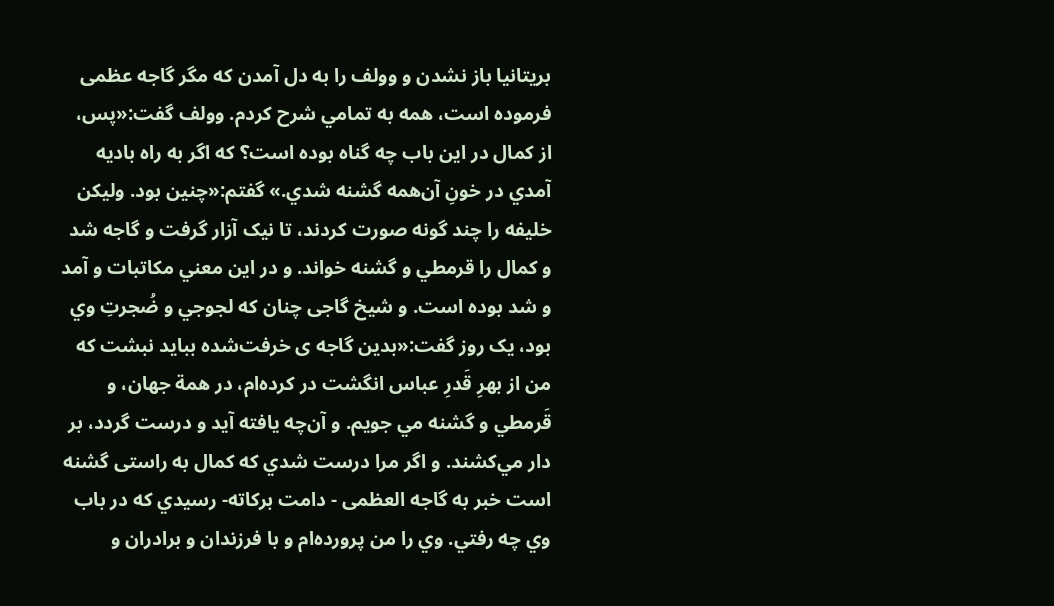بریتانیا باز نشدن و وولف را به دل آمدن که مگر گاجه عظمی فرموده است، همه به تمامي شرح کردم. وولف گفت:«پس، از کمال در اين باب چه گناه بوده است؟ که اگر به راه باديه آمدي در خونِ آن‌همه گشنه شدي.» گفتم:«چنين بود. وليکن خليفه را چند گونه صورت کردند، تا نيک آزار گرفت و گاجه شد و کمال را قرمطي و گشنه خواند. و در اين معني مکاتبات و آمد و شد بوده است. و شیخ گاجی چنان که لجوجي و ضُجرتِ وي بود، يک روز گفت:«بدين گاجه ی خرفت‌شده ببايد نبشت که من از بهرِ قَدرِ عباس انگشت در کرده‌ام، در همة جهان، و قَرمطي و گشنه مي جویم. و آن‌چه يافته آيد و درست گردد، بر دار مي‌‌کشند. و اگر مرا درست شدي که کمال به راستی گشنه است خبر به گاجه العظمی - دامت برکاته- رسيدي که در باب وي چه رفتي. وي را من پرورده‌ام و با فرزندان و برادران و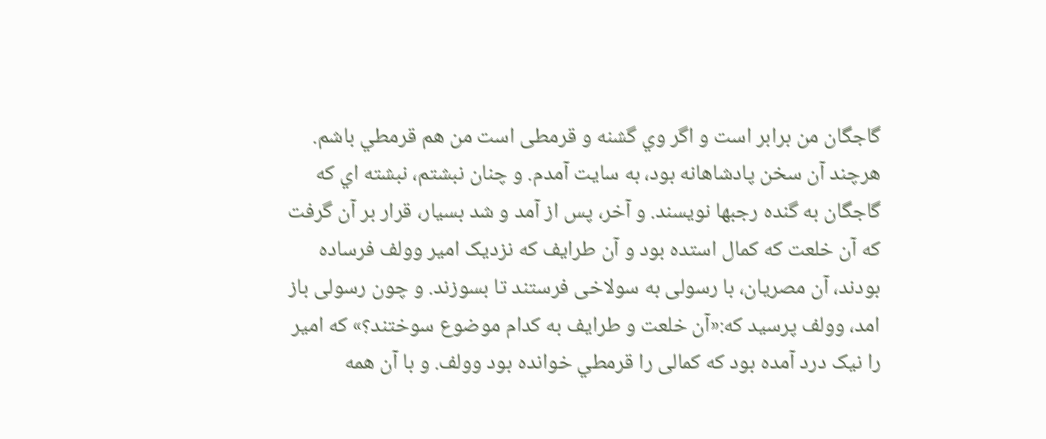گاجگان من برابر است و اگر وي گشنه و قرمطی است من هم قرمطي باشم. هرچند آن سخن پادشاهانه بود، به سایت آمدم. و چنان نبشتم، نبشته اي که گاجگان به گنده رجبها نويسند. و آخر، پس از آمد و شد بسيار، قرار بر آن گرفت که آن خلعت که کمال استده بود و آن طرايف که نزديک امیر وولف فرساده بودند، آن مصريان، با رسولی به سولاخی فرستند تا بسوزند. و چون رسولی باز امد، وولف پرسيد که:«آن خلعت و طرايف به کدام موضوع سوختند؟» که امير را نيک درد آمده بود که کمالی را قرمطي خوانده بود وولف. و با آن همه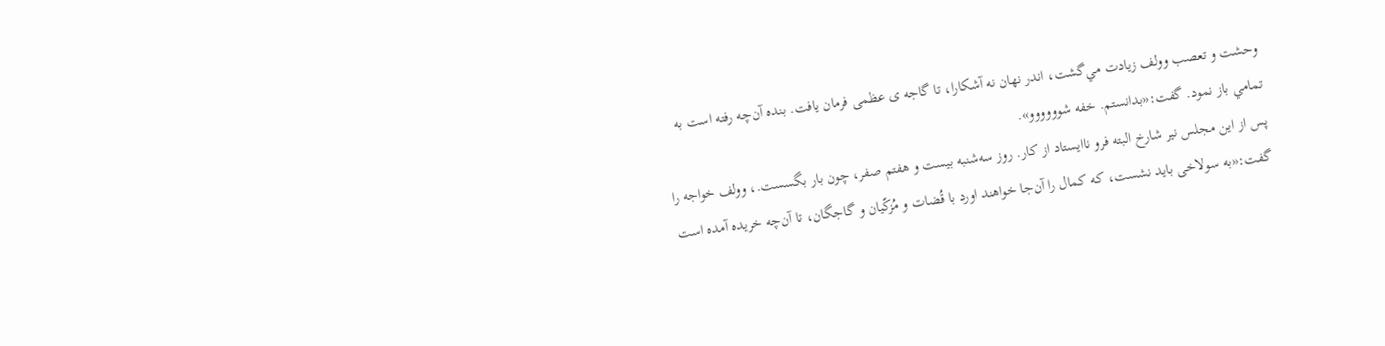وحشت و تعصب وولف زيادت مي‌‌گشت، اندر نهان نه آشکارا، تا گاجه ی عظمی فرمان يافت. بنده آن‌چه رفته است به تمامي باز نمود. گفت:«بدانستم. خفه شوووووو».
پس از اين مجلس نير شارخ البته فرو ناايستاد از کار. روز سه‌شنبه بيست و هفتم صفر، چون بار بگسست.، وولف خواجه را گفت:«به سولاخی بايد نشست، که کمال را آن‌جا خواهند اورد با قُضات و مُزکّيان و گاجگان، تا آن‌چه خريده آمده است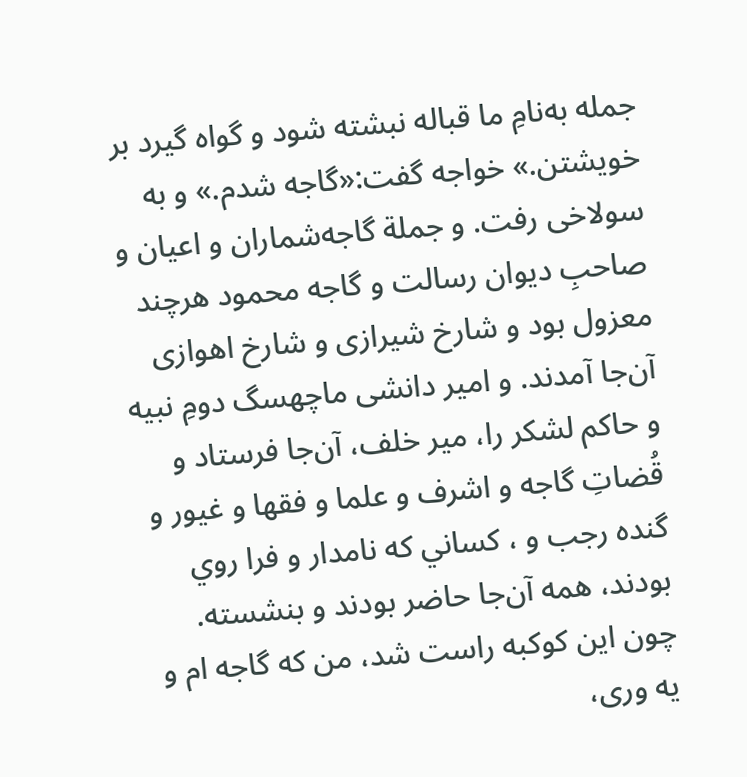جمله به‌نامِ ما قباله نبشته شود و گواه گيرد بر خويشتن.» خواجه گفت:«گاجه شدم.» و به سولاخی رفت. و جملة گاجه‌شماران و اعيان و صاحبِ ديوان رسالت و گاجه محمود هرچند معزول بود و شارخ شیرازی و شارخ اهوازی آن‌جا آمدند. و امير دانشی ماچهسگ دومِ نبيه و حاکم لشکر را، میر خلف، آن‌جا فرستاد و قُضاتِ گاجه و اشرف و علما و فقها و غیور و گنده رجب و ، کساني که نامدار و فرا روي بودند، همه آن‌جا حاضر بودند و بنشسته.
چون اين کوکبه راست شد، من که گاجه ام و یه وری،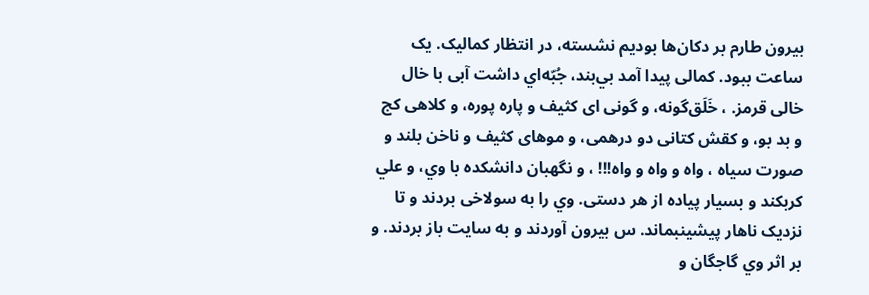بيرون طارم بر دکان‌ها بوديم نشسته، در انتظار کمالیک. يک ساعت ببود. کمالی پيدا آمد بي‌بند، جُبّه‌اي داشت آبی با خال خالی قرمز. ، خَلَق‌گونه، و گونی ای کثیف و پاره پوره، و کلاهی کج و بد بو، و کقش کتانی دو درهمی، و موهای کثیف و ناخن بلند و صورت سیاه ، واه و واه و واه!!! ، و نگهبان دانشکده با وي، و علي کربکند و بسيار پياده از هر دستی. وي را به سولاخی بردند و تا نزديک ناهار پيشينبماند. س بيرون آوردند و به سایت باز بردند. و بر اثر وي گاجگان و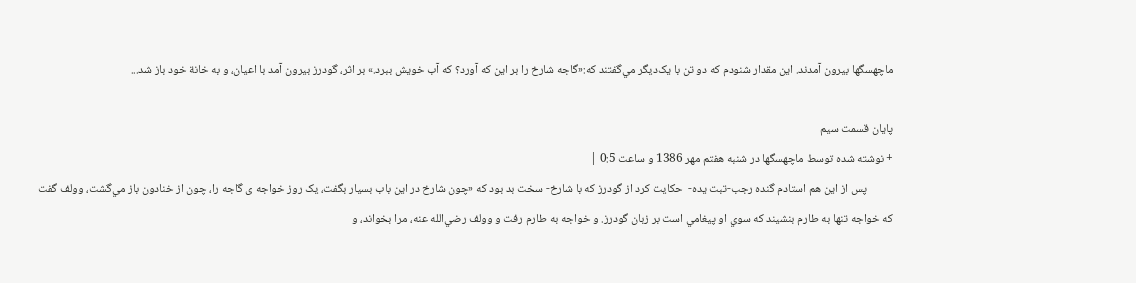ماچهسگها بيرون آمدند. اين مقدار شنودم که دو تن با يک‌ديگر مي‌‌گفتند که:«گاجه شارخ را بر اين که آورد؟ که آب خويش ببرد.» بر اثر، گودرز بيرون آمد با اعيان، و به خانة خود باز شد...

پایان قسمت سیم
+ نوشته شده توسط ماچهسگها در شنبه هفتم مهر 1386 و ساعت 0:5 |
          پس از اين هم استادم گنده رجب-تبت یده-  حکايت کرد از گودرز که با شارخ- سخت بد بود که «چون شارخ در اين باب بسيار بگفت، يک روز خواجه ی گاجه را، چون از خنادون باز مي‌‌گشت، وولف گفت که خواجه تنها به طارم بنشيند که سوي او پيغامي است بر زبان گودرز. و خواجه به طارم رفت و وولف رضي‌الله عنه، مرا بخواند، و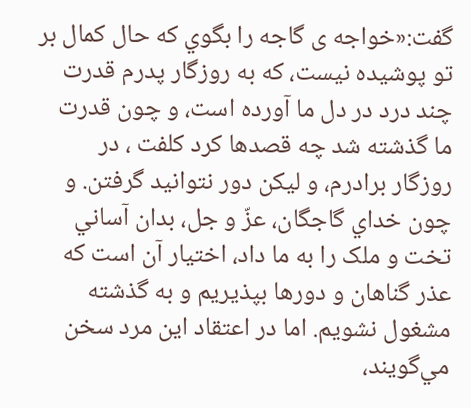گفت:«خواجه ی گاجه را بگوي که حال کمال بر تو پوشيده نيست، که به روزگار پدرم قدرت چند درد در دل ما آورده است، و چون قدرت ما گذشته شد چه قصدها کرد کلفت ، در روزگار برادرم، و ليکن دور نتوانید گرفتن. و چون خداي گاجگان، عزّ و جل، بدان آساني تخت و ملک را به ما داد، اختيار آن است که عذر گناهان و دورها بپذيريم و به گذشته مشغول نشويم. اما در اعتقاد اين مرد سخن مي‌‌گويند،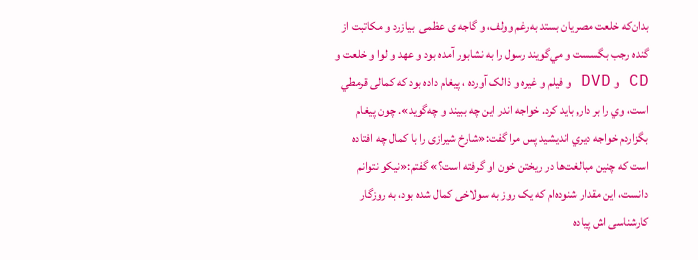بدان‌که خلعت مصريان بستد به‌رغم وولف، و گاجه ی عظمی  بيازرد و مکاتبت از گنده رجب بگسست و مي‌‌گويند رسول را به نشابور آمده بود و عهد و لوا و خلعت و CD و DVD و فیلم و غیره و ذالک آورده ، پيغام داده بود که کمالی قرمطي است، وي را بر دار, بايد کرد. خواجه اندر اين چه ببيند و چه‌گويد». چون پيغام بگزاردم خواجه ديري انديشيد پس مرا گفت:«شارخ شیرازی را با کمال چه افتاده است که چنين مبالغت‌ها در ريختن خون او گرفته است؟» گفتم:«نيکو نتوانم دانست، اين مقدار شنوده‌ام که يک روز به سولاخی کمال شده بود، به روزگار کارشناسی اش پياده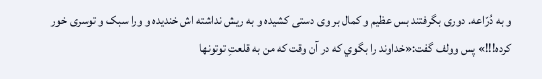و به دُرّاعه. دوری بگرفتند بس عظیم و کمال بر وی دستی کشیده و به ریش نداشته اش خندیده و ورا سبک و توسری خور کرده!!!» پس وولف گفت:«خداوند را بگوي که در آن وقت که من به قلعتِ توتونها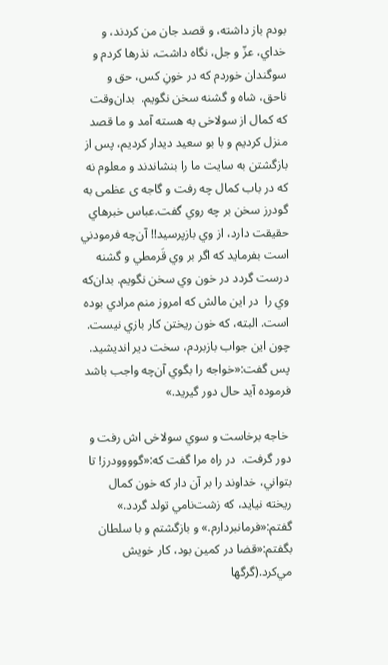بودم باز داشته، و قصد جان من کردند، و خداي، عزّ و جل، نگاه داشت، نذرها کردم و سوگندان خوردم که در خونِ کس، حق و ناحق، شاه و گشنه سخن نگويم.  بدان‌وقت که کمال از سولاخی به هسته آمد و ما قصد منزل کرديم و با بو سعید ديدار کرديم، پس از بازگشتن به سایت ما را بنشاندند و معلوم نه که در باب کمال چه رفت و گاجه ی عظمی به گودرز سخن بر چه روي گفت.عباس خبرهاي حقيقت دارد، از وي بازپرسيد!! آن‌چه فرمودني است بفرمايد که اگر بر وي قَرمطي و گشنه درست گردد در خون وي سخن نگويم. بدان‌که وي را  در اين مالش که امروز منم مرادي بوده است. البته، که خون ريختن کار بازي نيست. چون اين جواب بازبردم، سخت دير انديشيد. پس گفت:«خواجه را بگوي آن‌چه واجب باشد فرموده آيد حال دور گیرید.»

 خاجه برخاست و سوي سولاخی اش رفت و دور گرفت.  در راه مرا گفت که:«گوووودرز! تا بتواني، خداوند را بر آن دار که خون کمال ريخته نيايد، که زشت‌نامي تولد گردد.» گفتم:«فرمانبردارم.» و بازگشتم و با سلطان بگفتم:«قضا در کمين بود، کار خويش مي‌‌کرد.(گرگها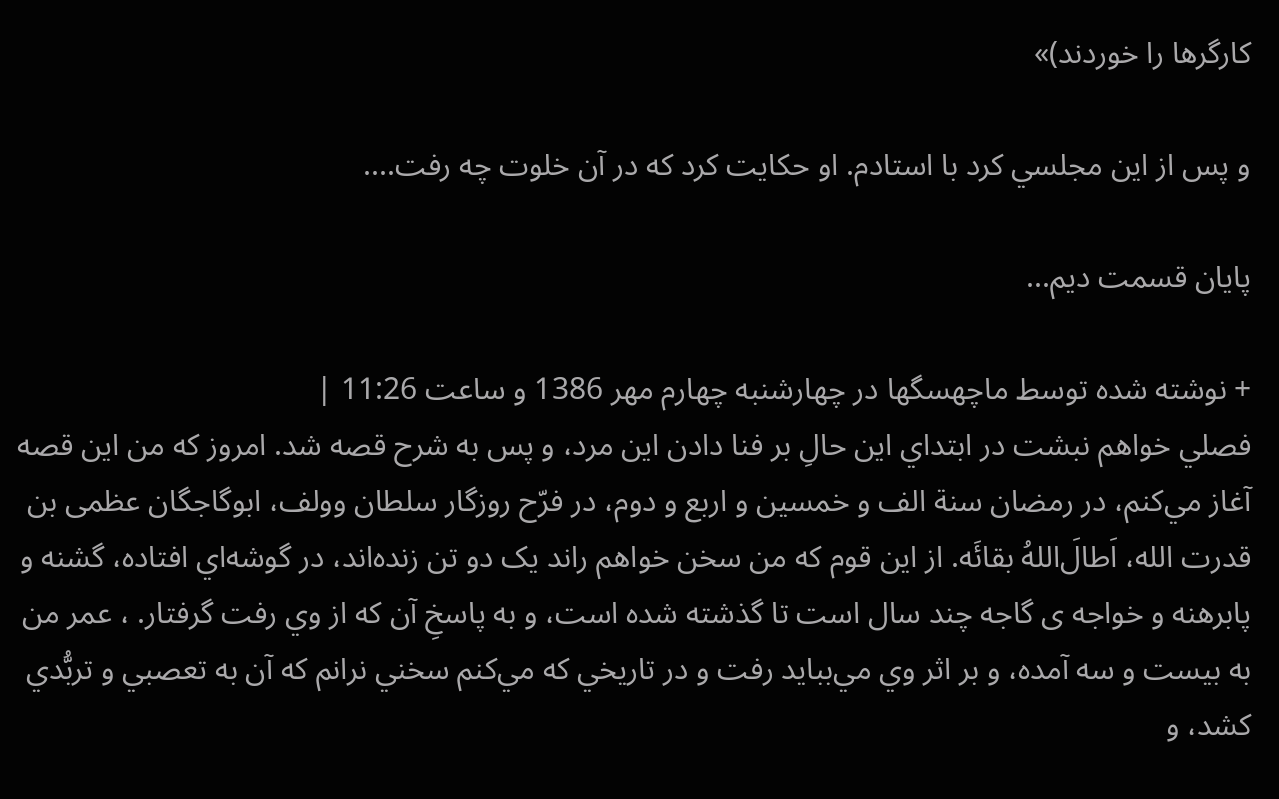کارگرها را خوردند)»

و پس از اين مجلسي کرد با استادم. او حکايت کرد که در آن خلوت چه رفت....

پایان قسمت دیم...

+ نوشته شده توسط ماچهسگها در چهارشنبه چهارم مهر 1386 و ساعت 11:26 |
فصلي خواهم نبشت در ابتداي اين حالِ بر فنا دادن اين مرد، و پس به شرح قصه شد. امروز که من اين قصه آغاز مي‌‌کنم، در رمضان سنة الف و خمسين و اربع و دوم، در فرّح روزگار سلطان وولف، ابوگاجگان عظمی بن قدرت ‌الله، اَطالَ‌اللهُ بقائَه. از اين قوم که من سخن خواهم راند يک دو تن زنده‌اند، در گوشه‌‌اي افتاده، گشنه و پابرهنه و خواجه ی گاجه چند سال است تا گذشته شده است، و به پاسخِ آن که از وي رفت گرفتار. ، عمر من به بیست و سه آمده، و بر اثر وي مي‌‌ببايد رفت و در تاريخي که مي‌‌کنم سخني نرانم که آن به تعصبي و تربُّدي کشد، و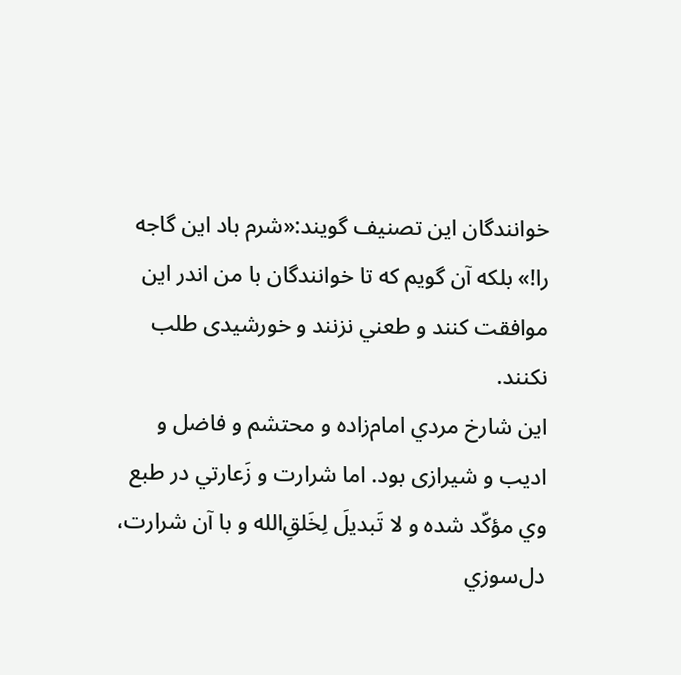خوانندگان اين تصنيف گويند:«شرم باد اين گاجه را!» بلکه آن گويم که تا خوانندگان با من اندر اين موافقت کنند و طعني نزنند و خورشیدی طلب نکنند.
اين شارخ مردي امام‌زاده و محتشم و فاضل و اديب و شیرازی بود. اما شرارت و زَعارتي در طبع وي مؤکّد شده و لا تَبديلَ لِخَلقِ‌الله و با آن شرارت، دل‌سوزي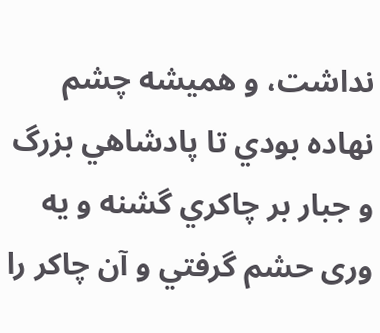نداشت، و هميشه چشم نهاده بودي تا پادشاهي بزرگ و جبار بر چاکري گشنه و یه وری حشم گرفتي و آن چاکر را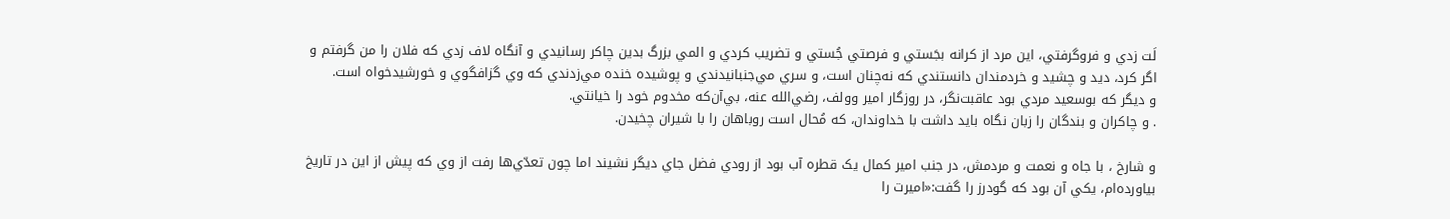لَت زدي و فروگرفتي، اين مرد از کرانه بجَستي و فرصتي جُستي و تضريب کردي و المي بزرگ بدين چاکر رسانيدي و آنگاه لاف زدي که فلان را من گرفتم و اگر کرد، ديد و چشيد و خردمندان دانستندي که نه‌چنان است، و سري مي‌‌جنبانيدندي و پوشيده خنده مي‌‌زدندي که وي گزافگوي و خورشیدخواه است.
و ديگر که بوسعید مردي بود عاقبت‌نگر، در روزگار امير وولف، رضي‌الله عنه، بي‌آن‌که مخدوم خود را خيانتي.
. و چاکران و بندگان را زبان نگاه بايد داشت با خداوندان، که مُحال است روباهان را با شيران چخيدن.

و شارخ ، با جاه و نعمت و مردمش، در جنب امير کمال يک قطره آب بود از رودي فضل جاي ديگر نشيند اما چون تعدّي‌ها رفت از وي که پيش از اين در تاريخ بياورده‌ام، يکي آن بود که گودرز را گفت:«اميرت را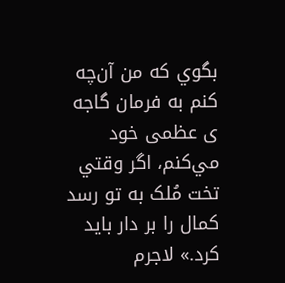بگوي که من آن‌چه کنم به فرمان گاجه ی عظمی خود مي‌کنم، اگر وقتي تخت مُلک به تو رسد کمال را بر دار بايد کرد.» لاجرم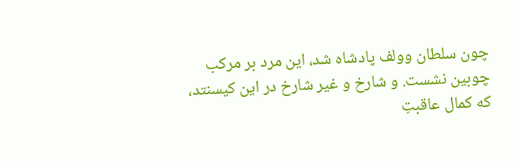چون سلطان وولف پادشاه شد، اين مرد بر مرکب چوبين نشست. و شارخ و غير شارخ در اين کيسنتد، که کمال عاقبتِ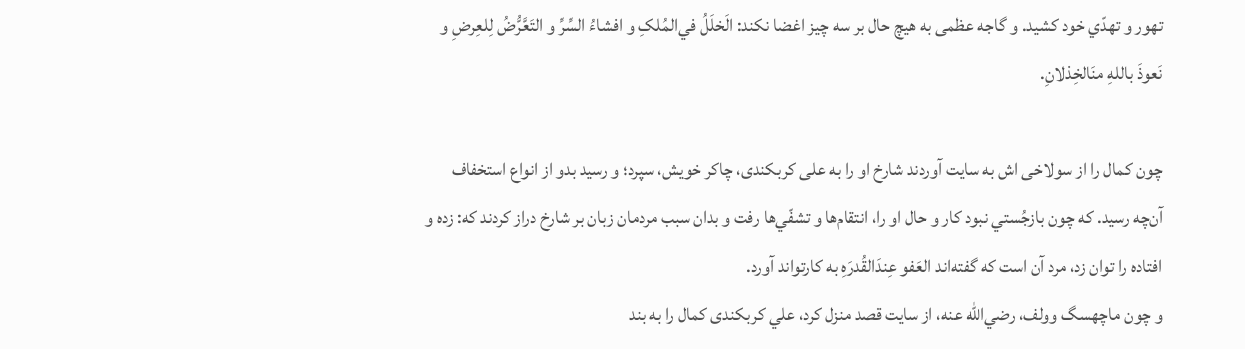تهور و تهدّي خود کشيد. و گاجه عظمی به هيچ حال بر سه چيز اغضا نکند: الَخلَلُ في‌المُلکِ و افشاءُ السِّرِّ و التَعَّرُّضُ لِلعِرضِ و نَعوذَ باللهِ منَالخِذلانِ.

چون کمال را از سولاخی اش به سایت آوردند شارخ او را به علی کربکندی، چاکر خويش، سپرد؛ و رسيد بدو از انواع استخفاف آن‌چه رسيد. که چون بازجُستي نبود کار و حال او را، انتقام‌ها و تشفّي‌ها رفت و بدان سبب مردمان زبان بر شارخ دراز کردند که: زده و افتاده را توان زد، مرد آن است که گفته‌اند العَفو عِندَالقُدرَهِ به کارتواند آورد.
و چون ماچهسگ وولف، رضي‌الله عنه، از سایت قصد منزل کرد، علي کربکندی کمال را به بند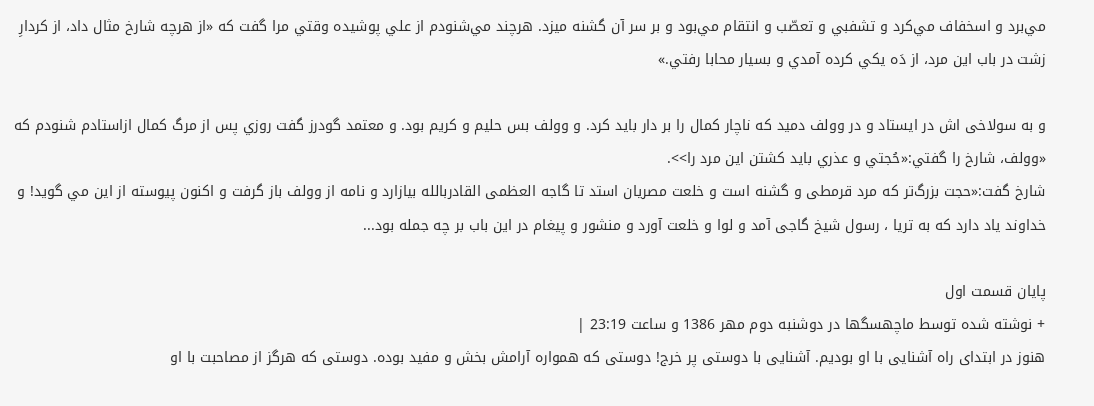مي‌‌برد و اسخفاف مي‌‌کرد و تشفبي و تعصّب و انتقام مي‌‌بود و بر سر آن گشنه میزد. هرچند مي‌‌شنودم از علي پوشيده وقتي مرا گفت که «از هرچه شارخ مثال داد، از کردارِ زشت در باب اين مرد، از دَه يکي کرده آمدي و بسيار محابا رفتي.»

و به سولاخی اش در ايستاد و در وولف دميد که ناچار کمال را بر دار بايد کرد. و وولف بس حليم و کريم بود. و معتمد گودرز گفت روزي پس از مرگ کمال ازاستادم شنودم که «وولف، شارخ را گفتي:«حُجتي و عذري بايد کشتن اين مرد را>>.
شارخ گفت:«حجت بزرگ‌تر که مرد قرمطی و گشنه است و خلعت مصريان استد تا گاجه العظمی القادربالله بيازارد و نامه از وولف باز گرفت و اکنون پيوسته از اين مي‌ گويد! و خداوند ياد دارد که به تریا ، رسول شیخ گاجی آمد و لوا و خلعت آورد و منشور و پيغام در اين باب بر چه جمله بود...

پایان قسمت اول
+ نوشته شده توسط ماچهسگها در دوشنبه دوم مهر 1386 و ساعت 23:19 |
هنوز در ابتدای راه آشنایی با او بودیم. آشنایی با دوستی پر خرج! دوستی که همواره آرامش بخش و مفید بوده. دوستی که هرگز از مصاحبت با او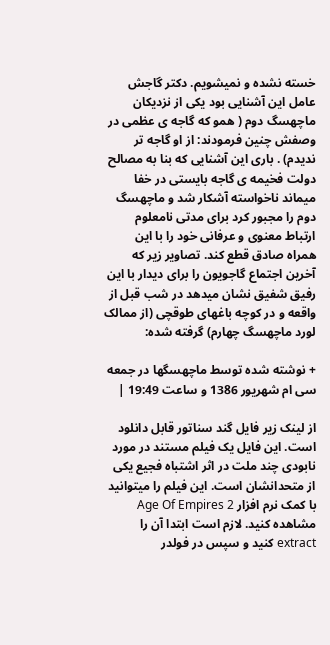خسته نشده و نمیشویم. دکتر گاجش عامل این آشنایی بود یکی از نزدیکان ماچهسگ دوم ( همو که گاجه ی عظمی در وصفش چنین فرمودند: از او گاجه تر ندیدم) . باری این آشنایی که بنا به مصالح دولت فخیمه ی گاجه بایستی در خفا میماند ناخواسته آشکار شد و ماچهسگ دوم را مجبور کرد برای مدتی نامعلوم ارتباط معنوی و عرفانی خود را با این همراه صادق قطع کند. تصاویر زیر که آخرین اجتماع گاجویون را برای دیدار با این رفیق شفیق نشان میدهد در شب قبل از واقعه و در کوچه باغهای طوقچی (از ممالک لورد ماچهسگ چهارم) گرفته شده:

+ نوشته شده توسط ماچهسگها در جمعه سی ام شهریور 1386 و ساعت 19:49 |

از لینک زیر فایل گند سناتور قابل دانلود است. این فایل یک فیلم مستند در مورد نابودی چند ملت در اثر اشتباه فجیع یکی از متحدانشان است. این فیلم را میتوانید با کمک نرم افزار Age Of Empires 2 مشاهده کنید. لازم است ابتدا آن را extract کنید و سپس در فولدر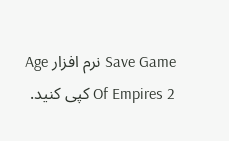Save Game نرم افزار Age Of Empires 2 کپی کنید.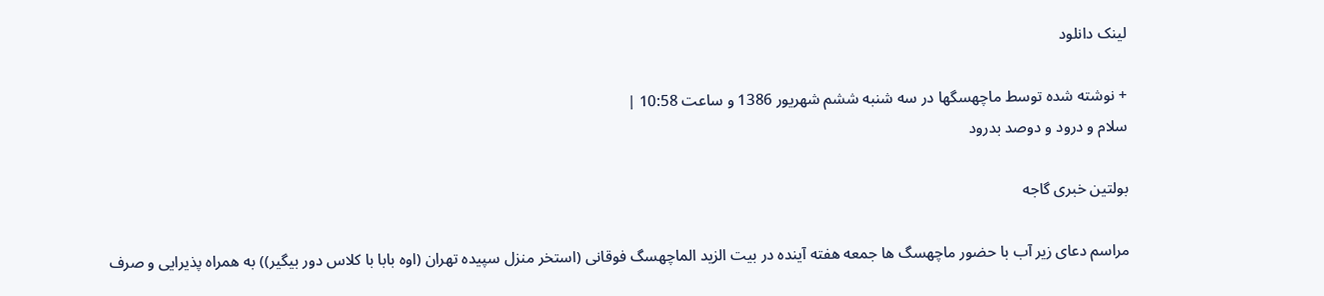لینک دانلود

+ نوشته شده توسط ماچهسگها در سه شنبه ششم شهریور 1386 و ساعت 10:58 |
سلام و درود و دوصد بدرود

بولتین خبری گاجه

مراسم دعای زیر آب با حضور ماچهسگ ها جمعه هفته آینده در بیت الزید الماچهسگ فوقانی (استخر منزل سپیده تهران (اوه بابا با کلاس دور بیگیر)) به همراه پذیرایی و صرف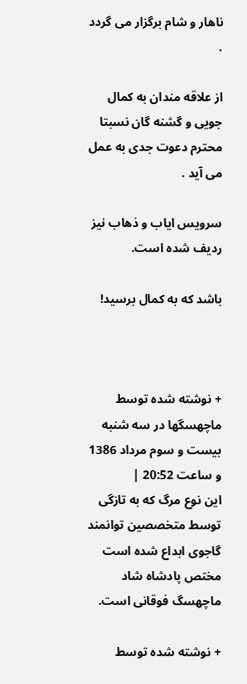ناهار و شام برگزار می گردد .

از علاقه مندان به کمال جویی و گشنه گان نسبتا محترم دعوت جدی به عمل می آید .

سرویس ایاب و ذهاب نیز ردیف شده است.

باشد که به کمال برسید!



+ نوشته شده توسط ماچهسگها در سه شنبه بیست و سوم مرداد 1386 و ساعت 20:52 |
این نوع مرگ که به تازگی توسط متخصصین توانمند گاجوی ابداع شده است مختص پادشاه شاد ماچهسگ فوقانی است.

+ نوشته شده توسط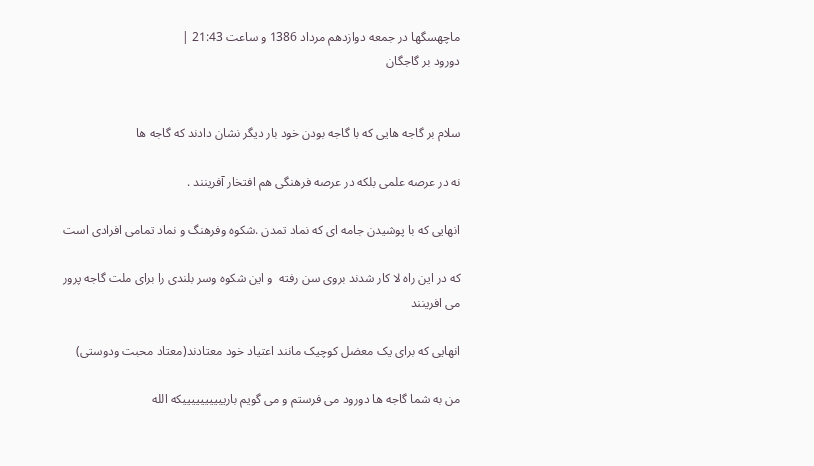ماچهسگها در جمعه دوازدهم مرداد 1386 و ساعت 21:43 |
دورود بر گاجگان


سلام بر گاجه هایی که با گاجه بودن خود بار دیگر نشان دادند که گاجه ها

نه در عرصه علمی بلکه در عرصه فرهنگی هم افتخار آفرینند .

انهایی که با پوشیدن جامه ای که نماد تمدن .شکوه وفرهنگ و نماد تمامی افرادی است

که در این راه لا کار شدند بروی سن رفته  و این شکوه وسر بلندی را برای ملت گاجه پرور می افرینند

انهایی که برای یک معضل کوچیک مانند اعتیاد خود معتادند(معتاد محبت ودوستی)

من به شما گاجه ها دورود می فرستم و می گویم بارییییییییییکه الله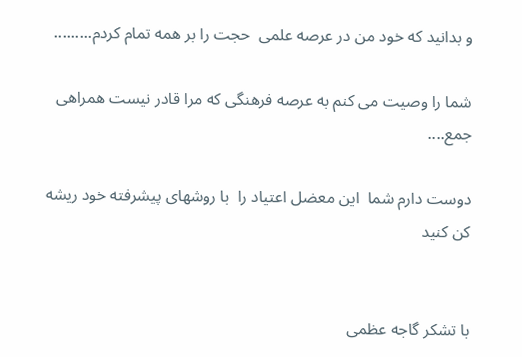و بدانید که خود من در عرصه علمی  حجت را بر همه تمام کردم.........

شما را وصیت می کنم به عرصه فرهنگی که مرا قادر نیست همراهی جمع....

دوست دارم شما  این معضل اعتیاد را  با روشهای پیشرفته خود ریشه کن کنید


با تشکر گاجه عظمی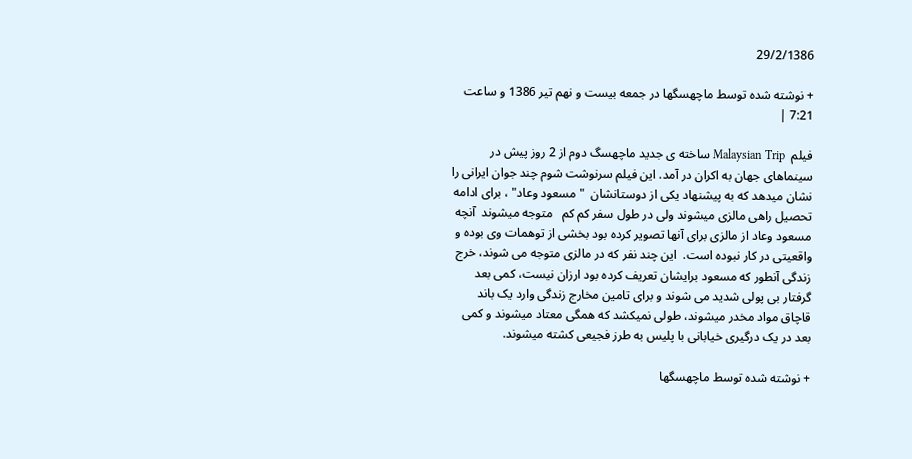29/2/1386

+ نوشته شده توسط ماچهسگها در جمعه بیست و نهم تیر 1386 و ساعت 7:21 |

فیلم  Malaysian Trip ساخته ی جدید ماچهسگ دوم از 2 روز پیش در سینماهای جهان به اکران در آمد. این فیلم سرنوشت شوم چند جوان ایرانی را نشان میدهد که به پیشنهاد یکی از دوستانشان  " مسعود وعاد" ، برای ادامه تحصیل راهی مالزی میشوند ولی در طول سفر کم کم   متوجه میشوند  آنچه مسعود وعاد از مالزی برای آنها تصویر کرده بود بخشی از توهمات وی بوده و واقعیتی در کار نبوده است.  این چند نفر که در مالزی متوجه می شوند، خرج زندگی آنطور که مسعود برایشان تعریف کرده بود ارزان نیست، کمی بعد گرفتار بی پولی شدید می شوند و برای تامین مخارج زندگی وارد یک باند قاچاق مواد مخدر میشوند، طولی نمیکشد که همگی معتاد میشوند و کمی بعد در یک درگیری خیابانی با پلیس به طرز فجیعی کشته میشوند.

+ نوشته شده توسط ماچهسگها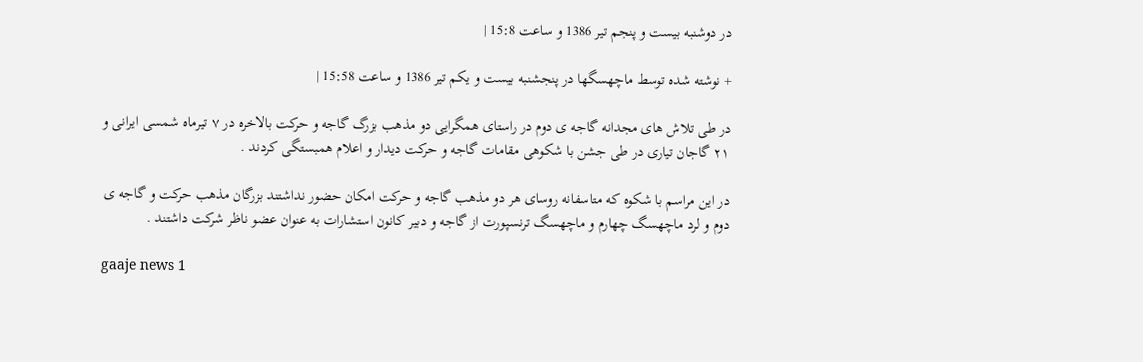در دوشنبه بیست و پنجم تیر 1386 و ساعت 15:8 |

+ نوشته شده توسط ماچهسگها در پنجشنبه بیست و یکم تیر 1386 و ساعت 15:58 |

در طی تلاش های مجدانه گاجه ی دوم در راستای همگرایی دو مذهب بزرگ گاجه و حرکت بالاخره در ۷ تیرماه شمسی ایرانی و ۲۱ گاجان تیاری در طی جشن با شکوهی مقامات گاجه و حرکت دیدار و اعلام همبستگی کردند .

در این مراسم با شکوه که متاسفانه روسای هر دو مذهب گاجه و حرکت امکان حضور نداشتند بزرگان مذهب حرکت و گاجه ی دوم و لرد ماچهسگ چهارم و ماچهسگ ترنسپورت از گاجه و دبیر کانون استشارات به عنوان عضو ناظر شرکت داشتند .

gaaje news 1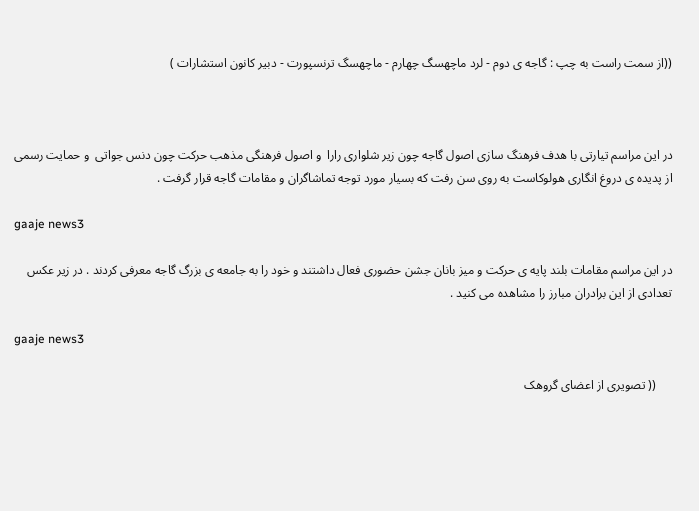((از سمت راست به چپ : گاجه ی دوم - لرد ماچهسگ چهارم - ماچهسگ ترنسپورت - دبیر کانون استشارات )



در این مراسم تیارتی با هدف فرهنگ سازی اصول گاجه چون زیر شلواری رارا  و اصول فرهنگی مذهب حرکت چون دنس جواتی  و حمایت رسمی از پدیده ی دروغ انگاری هولوکاست به روی سن رفت که بسیار مورد توجه تماشاگران و مقامات گاجه قرار گرفت .

gaaje news3

در این مراسم مقامات بلند پایه ی حرکت و میز بانان جشن حضوری فعال داشتند و خود را به جامعه ی بزرگ گاجه معرفی کردند . در زیر عکس تعدادی از این برادران مبارز را مشاهده می کنید .

gaaje news3

     (( تصویری از اعضای گروهک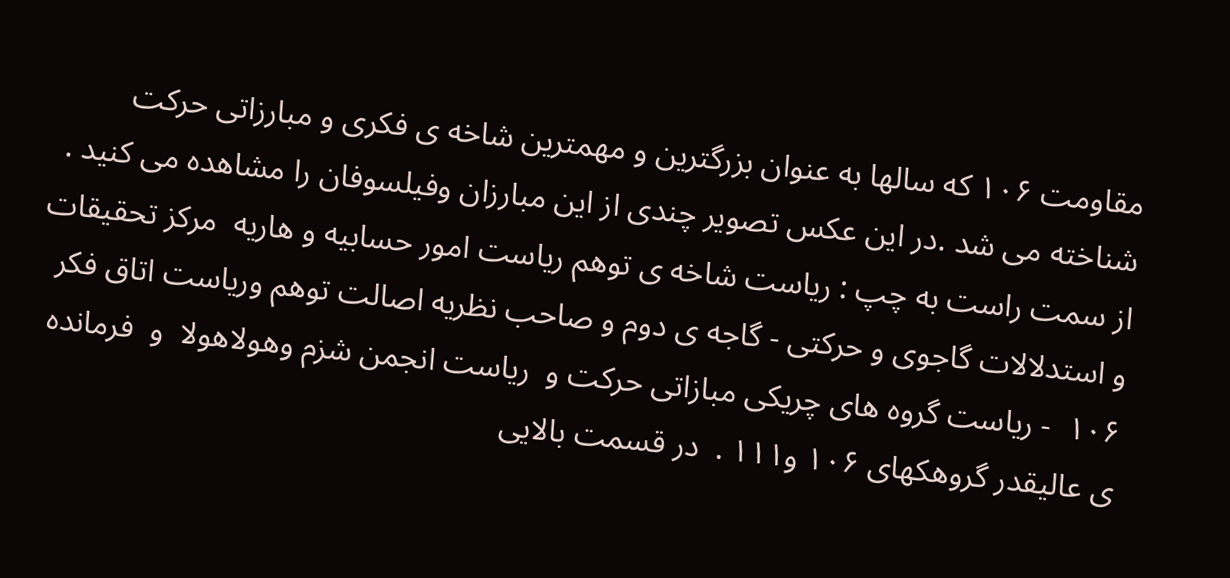مقاومت ۱۰۶ که سالها به عنوان بزرگترین و مهمترین شاخه ی فکری و مبارزاتی حرکت شناخته می شد .در این عکس تصویر چندی از این مبارزان وفیلسوفان را مشاهده می کنید . از سمت راست به چپ : ریاست شاخه ی توهم ریاست امور حسابیه و هاریه  مرکز تحقیقات و استدلالات گاجوی و حرکتی - گاجه ی دوم و صاحب نظریه اصالت توهم وریاست اتاق فکر   ۱۰۶  - ریاست گروه های چریکی مبازاتی حرکت و  ریاست انجمن شزم وهولاهولا  و  فرمانده ی عالیقدر گروهکهای ۱۰۶ و۱۱۱ .  در قسمت بالایی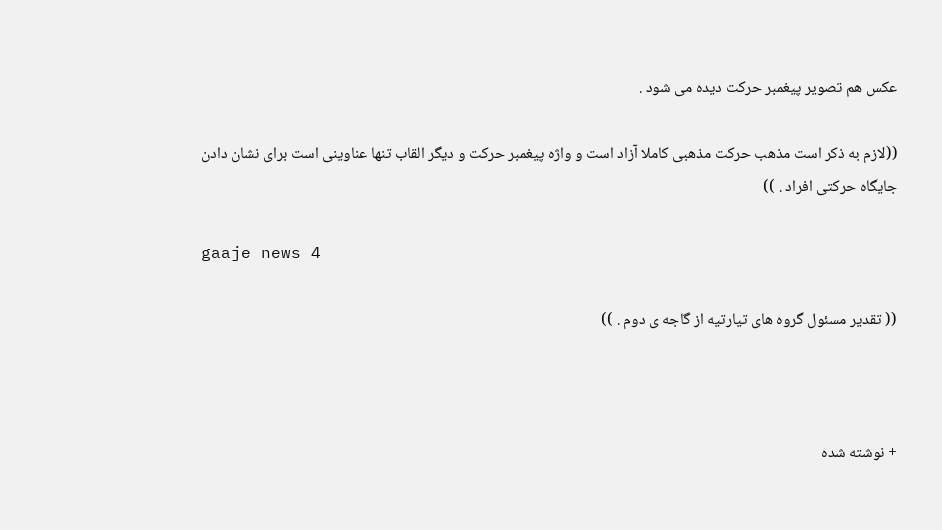عکس هم تصویر پیغمبر حرکت دیده می شود .

((لازم به ذکر است مذهب حرکت مذهبی کاملا آزاد است و واژه پیغمبر حرکت و دیگر القاب تنها عناوینی است برای نشان دادن  جایگاه حرکتی افراد . ))

gaaje news 4

(( تقدیر مسئول گروه های تیارتیه از گاجه ی دوم . ))



+ نوشته شده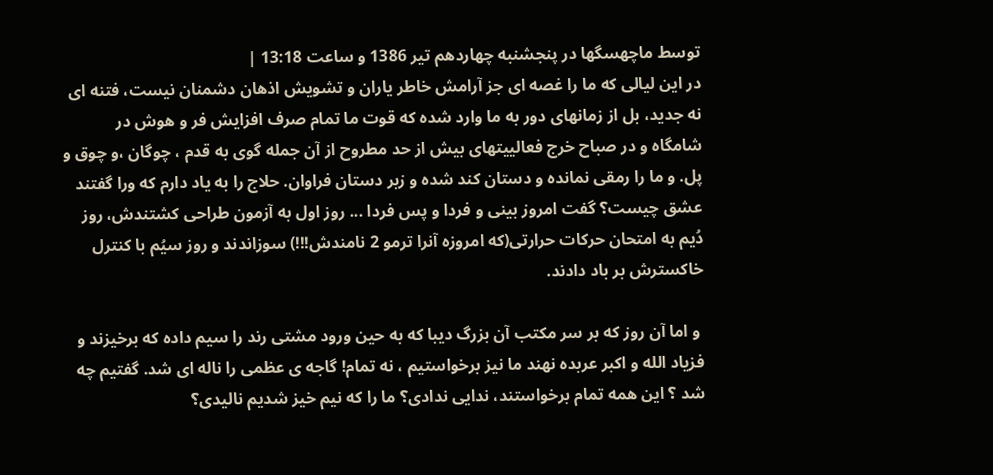توسط ماچهسگها در پنجشنبه چهاردهم تیر 1386 و ساعت 13:18 |
در این لیالی که ما را غصه ای جز آرامش خاطر یاران و تشویش اذهان دشمنان نیست، فتنه ای نه جدید، بل از زمانهای دور به ما وارد شده که قوت ما تمام صرف افزایش فر و هوش در شامگاه و در صباح خرج فعالییتهای بیش از حد مطروح از آن جمله گوی به قدم ، چوگان ،و چوق و پل. و ما را رمقی نمانده و دستان کند شده و زبر دستان فراوان. حلاج را به یاد دارم که ورا گفتند عشق چیست؟ گفت امروز بینی و فردا و پس فردا ... روز اول به آزمون طراحی کشتندش، روز دُیم به امتحان حرکات حرارتی(که امروزه آنرا ترمو 2 نامندش!!!) سوزاندند و روز سیُم با کنترل خاکسترش بر باد دادند.

 و اما آن روز که بر سر مکتب آن بزرگ دیبا که به حین ورود مشتی رند را سیم داده که برخیزند و فزیاد الله و اکبر عربده نهند ما نیز برخواستیم ، نه تمام! گاجه ی عظمی را ناله ای شد. گفتیم چه شد ؟ این همه تمام برخواستند، ندایی ندادی؟ ما را که نیم خیز شدیم نالیدی؟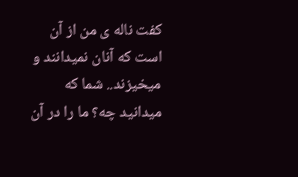کفت ناله ی من از آن است که آنان نمیدانند و میخیزند.. شما که میدانید چه؟ ما را در آن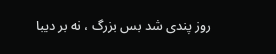روز پندی شد بس بزرگ ، نه بر دیبا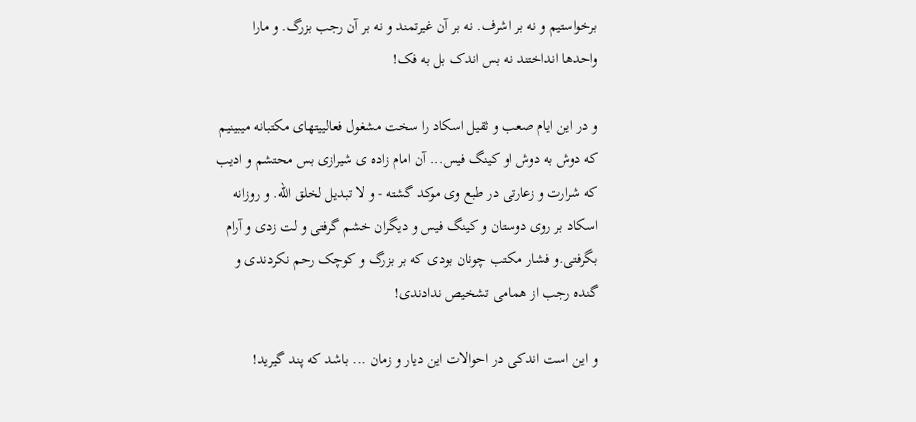برخواستیم و نه بر اشرف. نه بر آن غیرتمند و نه بر آن رجب بزرگ. و مارا واحدها انداختند نه بس اندک بل به فک!

و در این ایام صعب و ثقیل اسکاد را سخت مشغول فعالییتهای مکتبانه میبینیم که دوش به دوش او کینگ فیس... آن امام زاده ی شیرازی بس محتشم و ادیب که شرارت و زعارتی در طبع وی موکد گشته - و لا تبدیل لخلق الله. و روزانه اسکاد بر روی دوستان و کینگ فیس و دیگران خشم گرفتی و لت زدی و آرام بگرفتی.و فشار مکتب چونان بودی که بر بزرگ و کوچک رحم نکردندی و گنده رجب از همامی تشخیص ندادندی!

و این است اندکی در احوالات این دیار و زمان ... باشد که پند گیرید!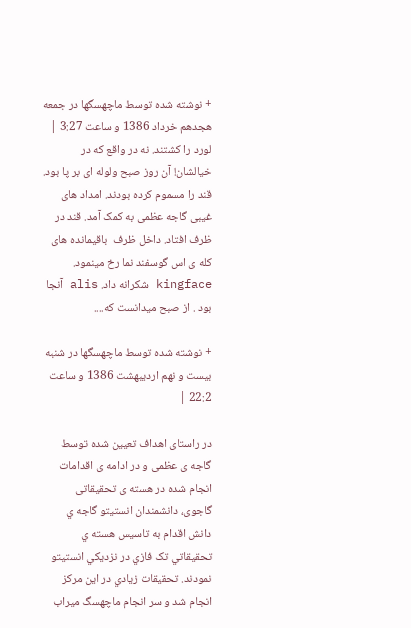+ نوشته شده توسط ماچهسگها در جمعه هجدهم خرداد 1386 و ساعت 3:27 |
لورد را کشتند. نه در واقع که در خیالشان! آن روز صبح ولوله ای بر پا بود. قند را مسموم کرده بودند. امداد های غیبی گاجه عظمی به کمک آمد. قند در ظرف افتاد. داخل ظرف  باقیمانده های کله ی اس گوسفند نما رخ مینمود. kingface شکرانه داد. alis آنجا بود . از صبح میدانست که....

+ نوشته شده توسط ماچهسگها در شنبه بیست و نهم اردیبهشت 1386 و ساعت 22:2 |

در راستای اهداف تعیین شده توسط گاجه ی عظمی و در ادامه ی اقدامات انجام شده در هسته ی تحقیقاتی گاجوی، دانشمندان انستيتو گاجه ي دانش اقدام به تاسيس هسته ي تحقيقاتي تک فازي در نزديکي انستيتو نمودند. تحقيقات زيادي در اين مرکز انجام شد و سر انجام ماچهسگ ميراب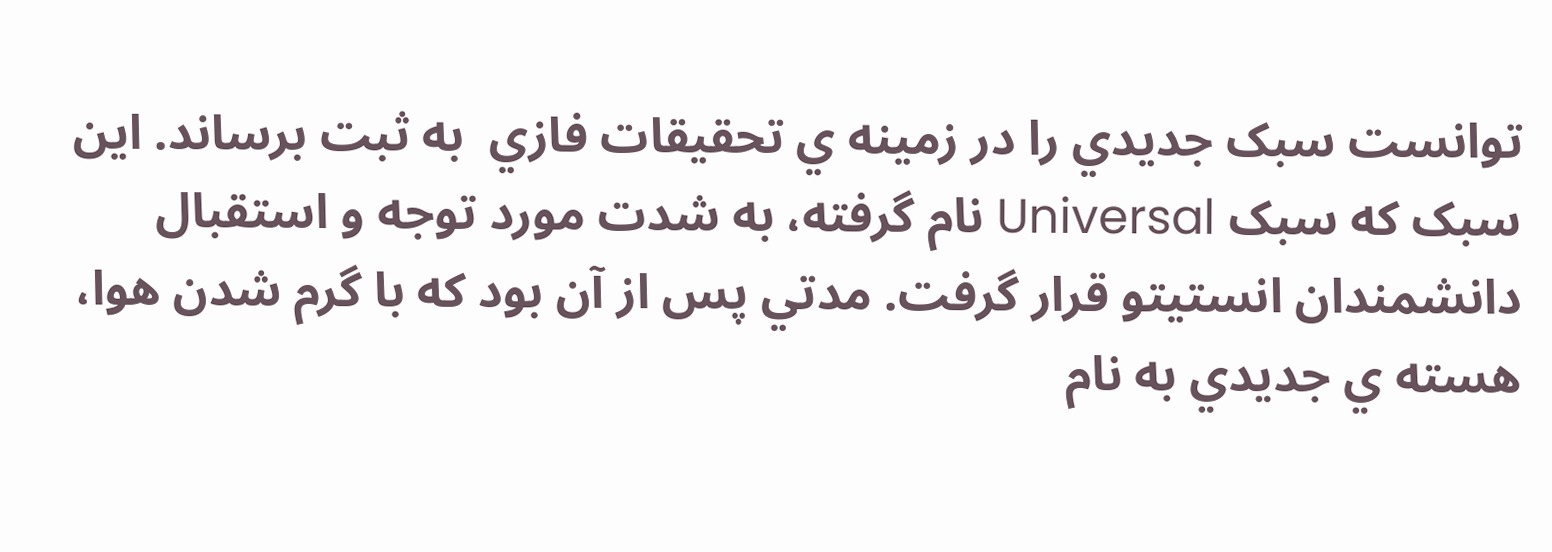توانست سبک جديدي را در زمينه ي تحقيقات فازي  به ثبت برساند. اين سبک که سبک Universal نام گرفته، به شدت مورد توجه و استقبال دانشمندان انستيتو قرار گرفت. مدتي پس از آن بود که با گرم شدن هوا، هسته ي جديدي به نام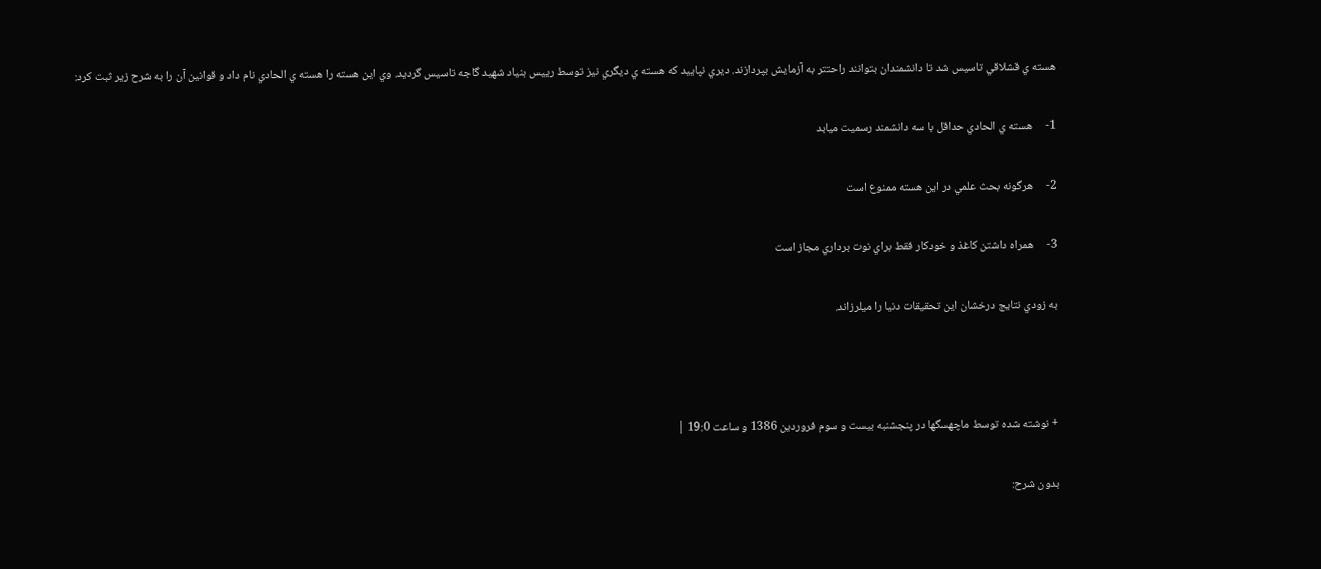هسته ي قشلاقي تاسيس شد تا دانشمندان بتوانند راحتتر به آزمايش بپردازند. ديري نپاييد که هسته ي ديگري نيز توسط رييس بنياد شهيد گاجه تاسيس گرديد. وي اين هسته را هسته ي الحادي نام داد و قوانين آن را به شرح زير ثبت کرد:

1-     هسته ي الحادي حداقل با سه دانشمند رسميت ميابد

2-     هرگونه بحث علمي در اين هسته ممنوع است

3-     همراه داشتن کاغذ و خودکار فقط براي نوت برداري مجاز است

به زودي نتايج درخشان اين تحقيقات دنيا را ميلرزاند.



+ نوشته شده توسط ماچهسگها در پنجشنبه بیست و سوم فروردین 1386 و ساعت 19:0 |

بدون شرح: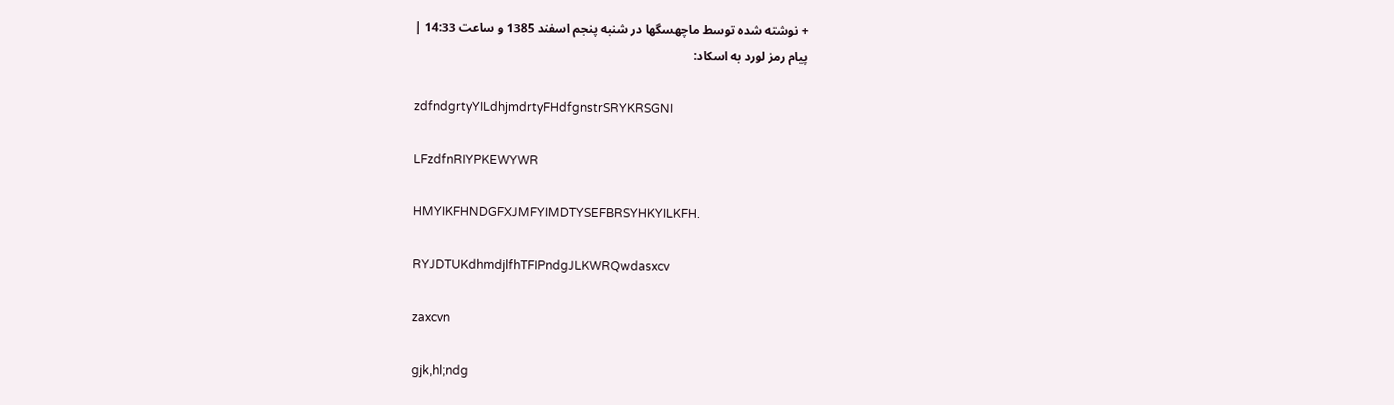+ نوشته شده توسط ماچهسگها در شنبه پنجم اسفند 1385 و ساعت 14:33 |
پیام رمز لورد به اسکاد:

zdfndgrtyYILdhjmdrtyFHdfgnstrSRYKRSGNI

LFzdfnRIYPKEWYWR

HMYIKFHNDGFXJMFYIMDTYSEFBRSYHKYILKFH.

RYJDTUKdhmdjlfhTFIPndgJLKWRQwdasxcv

zaxcvn

gjk,hl;ndg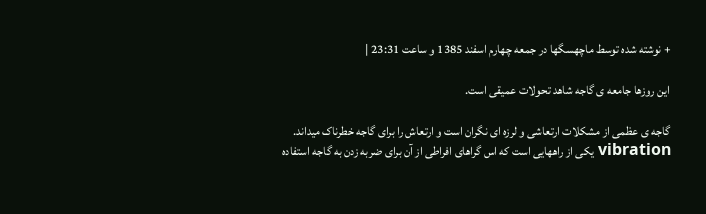+ نوشته شده توسط ماچهسگها در جمعه چهارم اسفند 1385 و ساعت 23:31 |

این روزها جامعه ی گاجه شاهد تحولات عمیقی است.

گاجه ی عظمی از مشکلات ارتعاشی و لرزه ای نگران است و ارتعاش را برای گاجه خطرناک میداند. vibration یکی از راههایی است که اس گراهای افراطی از آن برای ضربه زدن به گاجه استفاده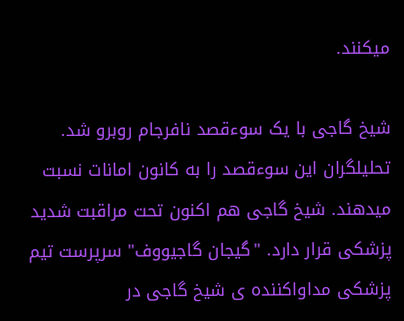میکنند.

شیخ گاجی با یک سوءقصد نافرجام روبرو شد. تحلیلگران این سوءقصد را به کانون امانات نسبت میدهند. شیخ گاجی هم اکنون تحت مراقبت شدید پزشکی قرار دارد. "گیجان گاجیووف" سرپرست تیم پزشکی مداواکننده ی شیخ گاجی در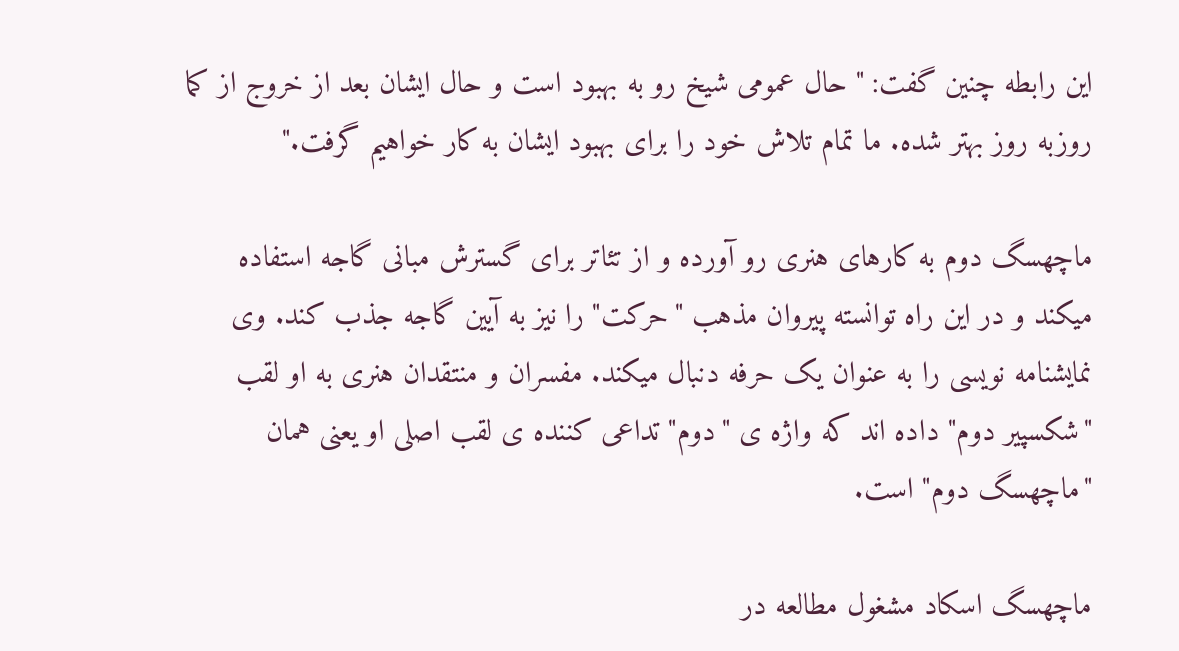این رابطه چنین گفت: " حال عمومی شیخ رو به بهبود است و حال ایشان بعد از خروج از کما روزبه روز بهتر شده. ما تمام تلاش خود را برای بهبود ایشان به کار خواهیم گرفت."

ماچهسگ دوم به کارهای هنری رو آورده و از تئاتر برای گسترش مبانی گاجه استفاده میکند و در این راه توانسته پیروان مذهب "حرکت" را نیز به آیین گاجه جذب کند. وی نمایشنامه نویسی را به عنوان یک حرفه دنبال میکند. مفسران و منتقدان هنری به او لقب "شکسپیر دوم" داده اند که واژه ی "دوم" تداعی کننده ی لقب اصلی او یعنی همان "ماچهسگ دوم" است.

ماچهسگ اسکاد مشغول مطالعه در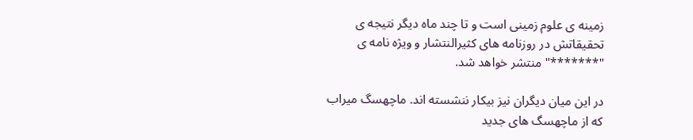زمینه ی علوم زمینی است و تا چند ماه دیگر نتیجه ی تحقیقاتش در روزنامه های کثیرالنتشار و ویژه نامه ی "*******" منتشر خواهد شد.

در این میان دیگران نیز بیکار ننشسته اند. ماچهسگ میراب که از ماچهسگ های جدید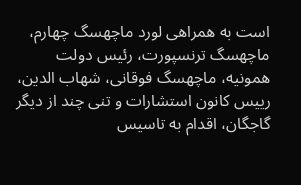است به همراهی لورد ماچهسگ چهارم، ماچهسگ ترنسپورت، رئیس دولت همونیه، ماچهسگ فوقانی، شهاب الدین،  رییس کانون استشارات و تنی چند از دیگر گاجگان، اقدام به تاسیس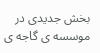بخش جدیدی در موسسه ی گاجه ی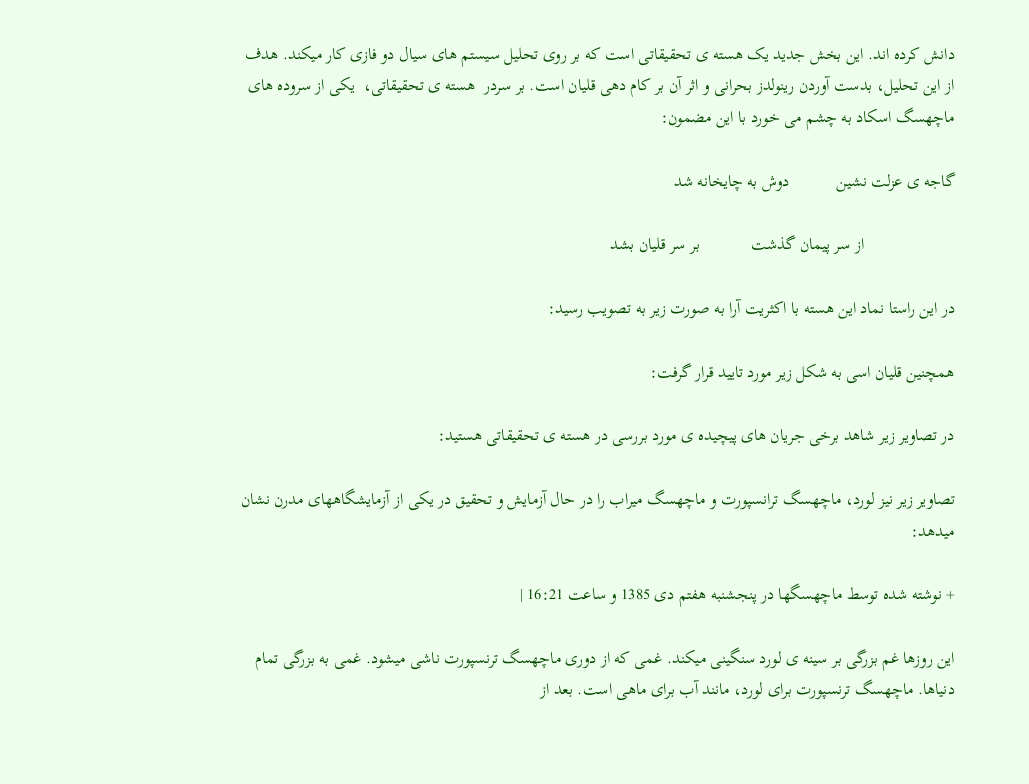دانش کرده اند. این بخش جدید یک هسته ی تحقیقاتی است که بر روی تحلیل سیستم های سیال دو فازی کار میکند. هدف از این تحلیل، بدست آوردن رینولدز بحرانی و اثر آن بر کام دهی قلیان است. بر سردر  هسته ی تحقیقاتی،  یکی از سروده های ماچهسگ اسکاد به چشم می خورد با این مضمون:

گاجه ی عزلت نشین           دوش به چایخانه شد

                     از سر پیمان گذشت            بر سر قلیان بشد

در این راستا نماد این هسته با اکثریت آرا به صورت زیر به تصویب رسید:

همچنین قلیان اسی به شکل زیر مورد تایید قرار گرفت:

در تصاویر زیر شاهد برخی جریان های پیچیده ی مورد بررسی در هسته ی تحقیقاتی هستید:

تصاویر زیر نیز لورد، ماچهسگ ترانسپورت و ماچهسگ میراب را در حال آزمایش و تحقیق در یکی از آزمایشگاههای مدرن نشان میدهد:

+ نوشته شده توسط ماچهسگها در پنجشنبه هفتم دی 1385 و ساعت 16:21 |

این روزها غم بزرگی بر سینه ی لورد سنگینی میکند. غمی که از دوری ماچهسگ ترنسپورت ناشی میشود. غمی به بزرگی تمام دنیاها. ماچهسگ ترنسپورت برای لورد، مانند آب برای ماهی است. بعد از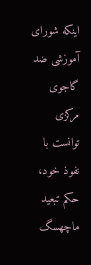اینکه شورای آموزشی ضد گاجوی مرکزی توانست با نفوذ خود، حکم تبعید ماچهسگ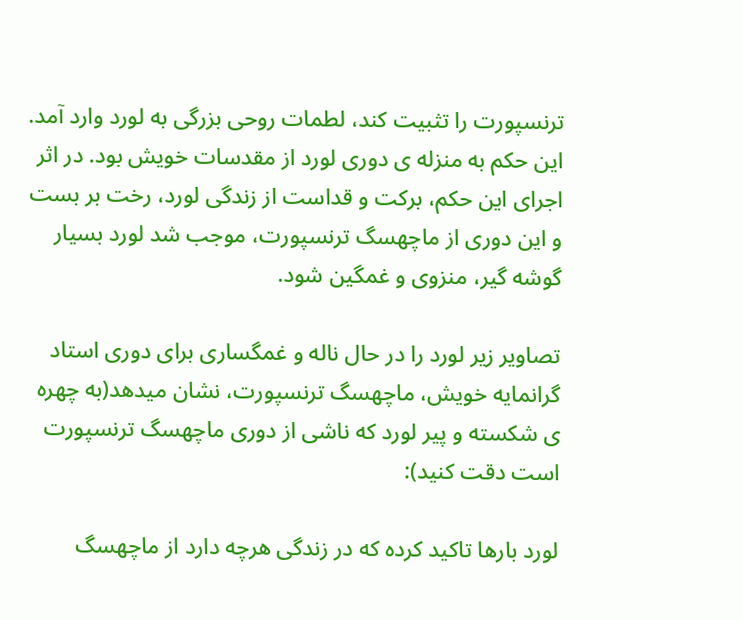ترنسپورت را تثبیت کند، لطمات روحی بزرگی به لورد وارد آمد. این حکم به منزله ی دوری لورد از مقدسات خویش بود. در اثر اجرای این حکم، برکت و قداست از زندگی لورد، رخت بر بست و این دوری از ماچهسگ ترنسپورت، موجب شد لورد بسیار گوشه گیر، منزوی و غمگین شود.

تصاویر زیر لورد را در حال ناله و غمگساری برای دوری استاد گرانمایه خویش، ماچهسگ ترنسپورت، نشان میدهد(به چهره ی شکسته و پیر لورد که ناشی از دوری ماچهسگ ترنسپورت است دقت کنید):

لورد بارها تاکید کرده که در زندگی هرچه دارد از ماچهسگ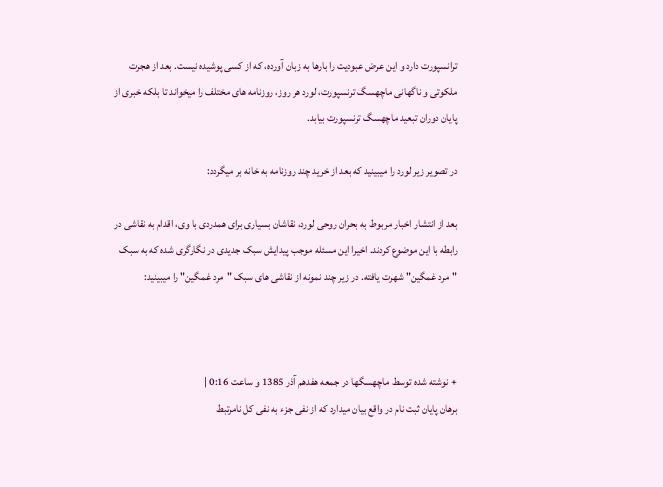ترانسپورت دارد و این عرض عبودیت را بارها به زبان آورده، که از کسی پوشیده نیست. بعد از هجرت ملکوتی و ناگهانی ماچهسگ ترنسپورت، لورد هر روز، روزنامه های مختلف را میخواند تا بلکه خبری از پایان دوران تبعید ماچهسگ ترنسپورت بیابد.

در تصویر زیر لورد را میبینید که بعد از خرید چند روزنامه به خانه بر میگردد:

بعد از انتشار اخبار مربوط به بحران روحی لورد، نقاشان بسیاری برای همدردی با وی، اقدام به نقاشی در رابطه با این موضوع کردند. اخیرا این مسئله موجب پیدایش سبک جدیدی در نگارگری شده که به سبک "مرد غمگین" شهرت یافته. در زیر چند نمونه از نقاشی های سبک "مرد غمگین" را میبینید:



+ نوشته شده توسط ماچهسگها در جمعه هفدهم آذر 1385 و ساعت 0:16 |
برهان پایان ثبت نام در واقع بیان میدارد که از نفی جزء به نفی کل نامرتبط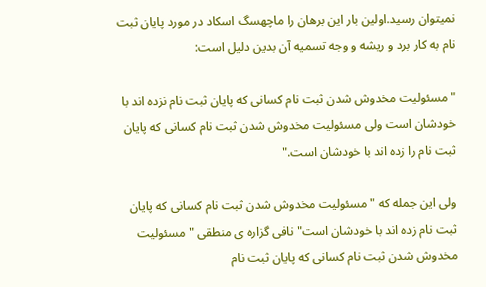نمیتوان رسید.اولین بار این برهان را ماچهسگ اسکاد در مورد پایان ثبت نام به کار برد و ریشه و وجه تسمیه آن بدین دلیل است:

"مسئولیت مخدوش شدن ثبت نام کسانی که پایان ثبت نام نزده اند با خودشان است ولی مسئولیت مخدوش شدن ثبت نام کسانی که پایان ثبت نام را زده اند با خودشان است."

ولی این جمله که "مسئولیت مخدوش شدن ثبت نام کسانی که پایان ثبت نام زده اند با خودشان است" نافی گزاره ی منطقی "مسئولیت مخدوش شدن ثبت نام کسانی که پایان ثبت نام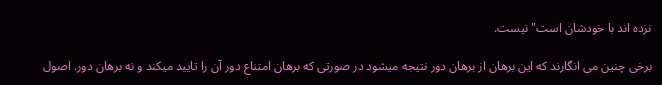نزده اند با خودشان است" نیست.

برخی چنین می انگارند که این برهان از برهان دور نتیجه میشود در صورتی که برهان امتناع دور آن را تایید میکند و نه برهان دور. اصول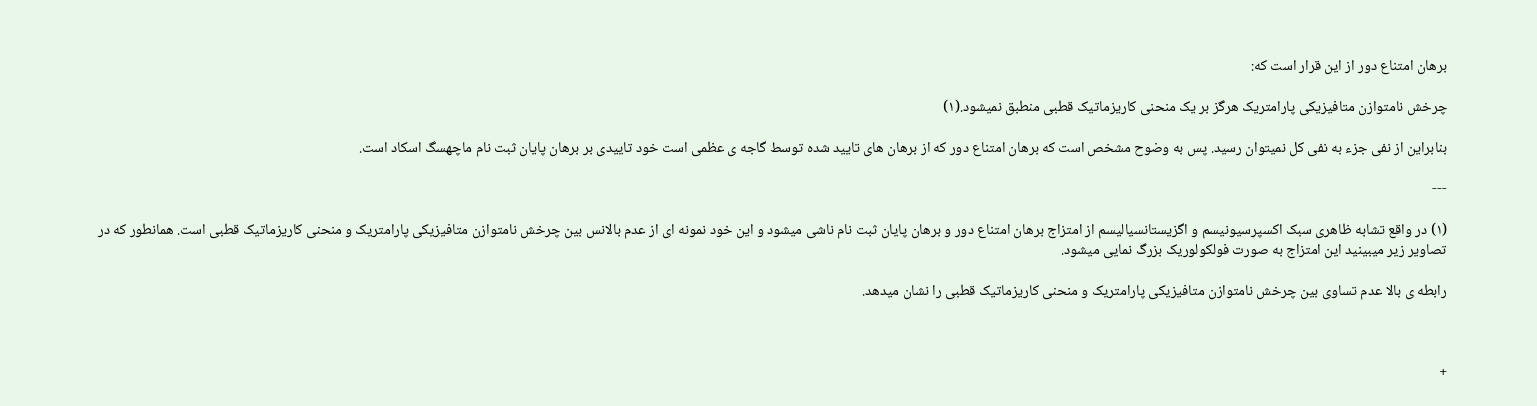برهان امتناع دور از این قرار است که:

چرخش نامتوازن متافیزیکی پارامتریک هرگز بر یک منحنی کاریزماتیک قطبی منطبق نمیشود.(۱)

بنابراین از نفی جزء به نفی کل نمیتوان رسید. پس به وضوح مشخص است که برهان امتناع دور که از برهان های تایید شده توسط گاجه ی عظمی است خود تاییدی بر برهان پایان ثبت نام ماچهسگ اسکاد است.

---

(۱) در واقع تشابه ظاهری سبک اکسپرسیونیسم و اگزیستانسیالیسم از امتزاج برهان امتناع دور و برهان پایان ثبت نام ناشی میشود و این خود نمونه ای از عدم بالانس بین چرخش نامتوازن متافیزیکی پارامتریک و منحنی کاریزماتیک قطبی است. همانطور که در تصاویر زیر میبینید این امتزاج به صورت فولکولوریک بزرگ نمایی میشود.

رابطه ی بالا عدم تساوی بین چرخش نامتوازن متافیزیکی پارامتریک و منحنی کاریزماتیک قطبی را نشان میدهد.



+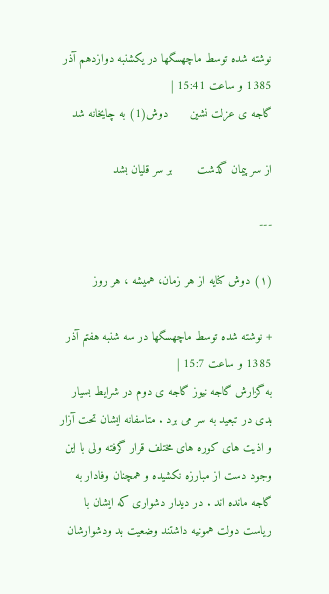نوشته شده توسط ماچهسگها در یکشنبه دوازدهم آذر 1385 و ساعت 15:41 |
گاجه ی عزلت نشین      دوش(1) به چایخانه شد

از سر پيمان گذشت       بر سر قليان بشد

---

(۱) دوش كنايه از هر زمان، هميشه ، هر روز

+ نوشته شده توسط ماچهسگها در سه شنبه هفتم آذر 1385 و ساعت 15:7 |
به گزارش گاجه نیوز گاجه ی دوم در شرایط بسیار بدی در تبعید به سر می برد . متاسفانه ایشان تحت آزار و اذیت های کوره های مختلف قرار گرفته ولی با این وجود دست از مبارزه نکشیده و همچنان وفادار به گاجه مانده اند . در دیدار دشواری که ایشان با ریاست دولت همونیه داشتند وضعیت بد ودشوارشان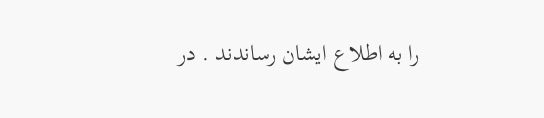را به اطلاع ایشان رساندند . در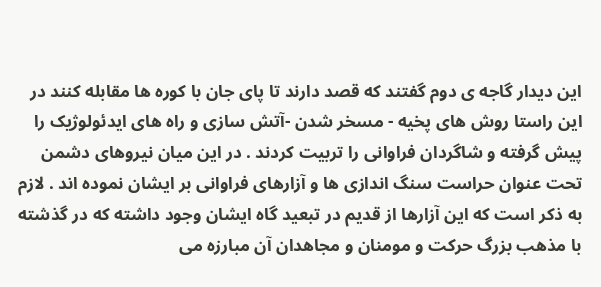این دیدار گاجه ی دوم گفتند که قصد دارند تا پای جان با کوره ها مقابله کنند در این راستا روش های پخیه - مسخر شدن -آتش سازی و راه های ایدئولوژیک را پیش گرفته و شاگردان فراوانی را تربیت کردند . در این میان نیروهای دشمن تحت عنوان حراست سنگ اندازی ها و آزارهای فراوانی بر ایشان نموده اند . لازم به ذکر است که این آزارها از قدیم در تبعید گاه ایشان وجود داشته که در گذشته با مذهب بزرگ حرکت و مومنان و مجاهدان آن مبارزه می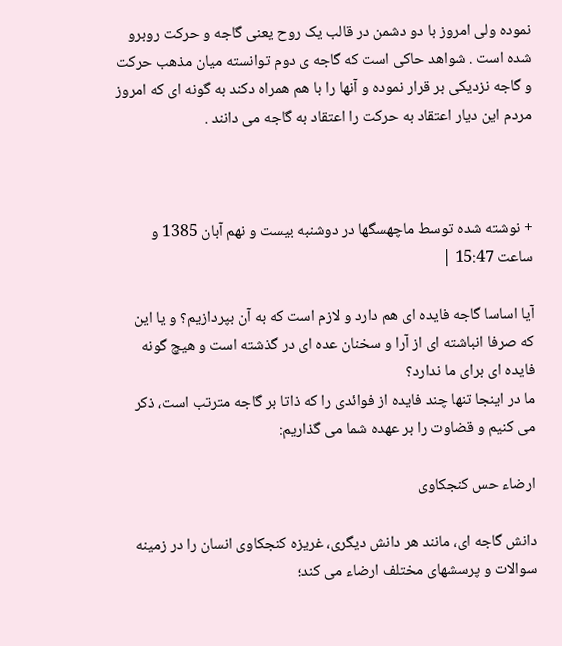نموده ولی امروز با دو دشمن در قالب یک روح یعنی گاجه و حرکت روبرو شده است . شواهد حاکی است که گاجه ی دوم توانسته میان مذهب حرکت و گاجه نزدیکی بر قرار نموده و آنها را با هم همراه دکند به گونه ای که امروز مردم این دیار اعتقاد به حرکت را اعتقاد به گاجه می دانند .



+ نوشته شده توسط ماچهسگها در دوشنبه بیست و نهم آبان 1385 و ساعت 15:47 |

آیا اساسا گاجه فایده ای هم دارد و لازم است که به آن بپردازیم؟ و یا این که صرفا انباشته ای از آرا و سخنان عده ای در گذشته است و هیچ گونه فایده ای برای ما ندارد؟
ما در اینجا تنها چند فایده از فوائدی را که ذاتا بر گاجه مترتب است، ذکر می کنیم و قضاوت را بر عهده شما می گذاریم:

ارضاء حس کنجکاوی

دانش گاجه ای، مانند هر دانش دیگری، غریزه کنجکاوی انسان را در زمینه سوالات و پرسشهای مختلف ارضاء می کند؛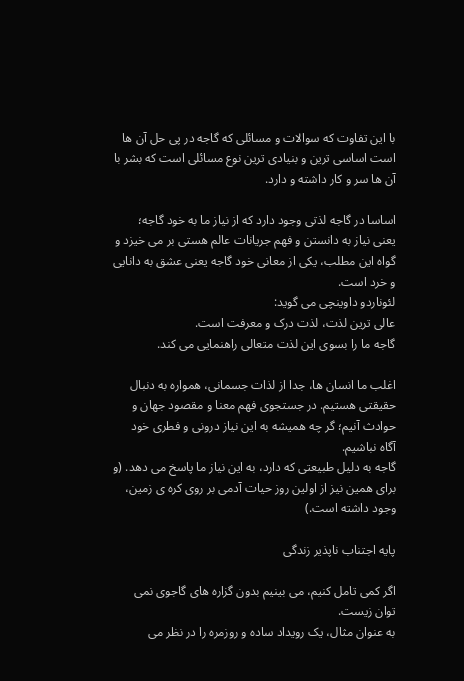با این تفاوت که سوالات و مسائلی که گاجه در پی حل آن ها است اساسی ترین و بنیادی ترین نوع مسائلی است که بشر با آن ها سر و کار داشته و دارد.

اساسا در گاجه لذتی وجود دارد که از نیاز ما به خود گاجه؛ یعنی نیاز به دانستن و فهم جریانات عالم هستی بر می خیزد و گواه این مطلب، یکی از معانی خود گاجه یعنی عشق به دانایی و خرد است.
لئوناردو داوینچی می گوید:
عالی ترین لذت، لذت درک و معرفت است.
گاجه ما را بسوی این لذت متعالی راهنمایی می کند.

اغلب ما انسان ها، جدا از لذات جسمانی، همواره به دنبال حقیقتی هستیم. در جستجوی فهم معنا و مقصود جهان و حوادث آنیم؛ گر چه همیشه به این نیاز درونی و فطری خود آگاه نباشیم.
گاجه به دلیل طبیعتی که دارد، به این نیاز ما پاسخ می دهد. (و برای همین نیز از اولین روز حیات آدمی بر روی کره ی زمین، وجود داشته است.)

پایه اجتناب ناپذیر زندگی

اگر کمی تامل کنیم، می بینیم بدون گزاره های گاجوی نمی توان زیست.
به عنوان مثال، یک رویداد ساده و روزمره را در نظر می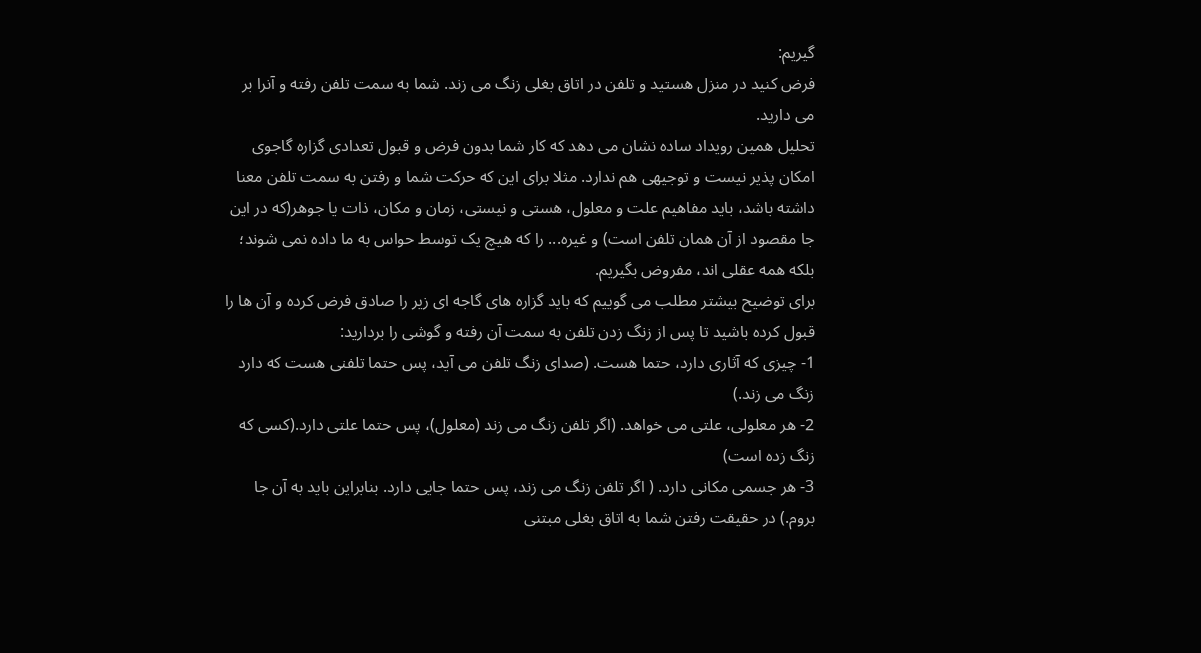گیریم:
فرض کنید در منزل هستید و تلفن در اتاق بغلی زنگ می زند. شما به سمت تلفن رفته و آنرا بر می دارید.
تحلیل همین رویداد ساده نشان می دهد که کار شما بدون فرض و قبول تعدادی گزاره گاجوی امکان پذیر نیست و توجیهی هم ندارد. مثلا برای این که حرکت شما و رفتن به سمت تلفن معنا داشته باشد، باید مفاهیم علت و معلول، هستی و نیستی، زمان و مکان، ذات یا جوهر(که در این جا مقصود از آن همان تلفن است) و غیره... را که هیچ یک توسط حواس به ما داده نمی شوند؛ بلکه همه عقلی اند، مفروض بگیریم.
برای توضیح بیشتر مطلب می گوییم که باید گزاره های گاجه ای زیر را صادق فرض کرده و آن ها را قبول کرده باشید تا پس از زنگ زدن تلفن به سمت آن رفته و گوشی را بردارید:
1- چیزی که آثاری دارد، حتما هست. (صدای زنگ تلفن می آید، پس حتما تلفنی هست که دارد زنگ می زند.)
2- هر معلولی، علتی می خواهد. (اگر تلفن زنگ می زند (معلول)، پس حتما علتی دارد.(کسی که زنگ زده است)
3- هر جسمی مکانی دارد. ( اگر تلفن زنگ می زند، پس حتما جایی دارد. بنابراین باید به آن جا بروم.) در حقیقت رفتن شما به اتاق بغلی مبتنی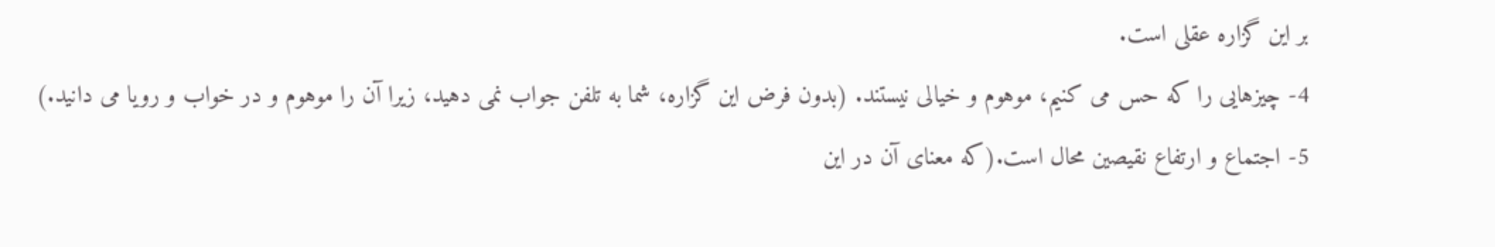بر این گزاره عقلی است.
4- چیزهایی را که حس می کنیم، موهوم و خیالی نیستند. (بدون فرض این گزاره، شما به تلفن جواب نمی دهید، زیرا آن را موهوم و در خواب و رویا می دانید.)
5- اجتماع و ارتفاع نقیصین محال است.(که معنای آن در این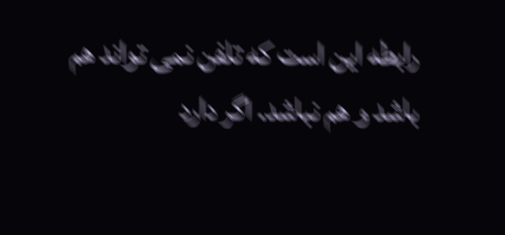رابطه این است که تلفن نمی تواند هم باشد و هم نباشد. اگر دارد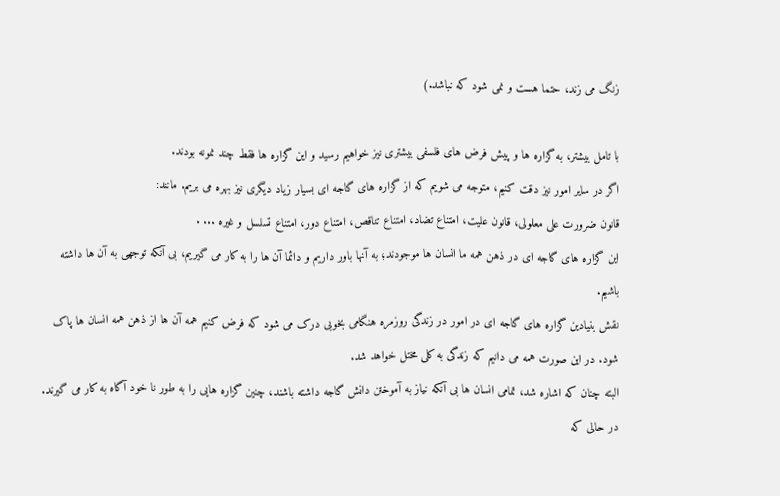زنگ می زند، حتما هست و نمی شود که نباشد.)

با تامل بیشتر، به گزاره ها و پیش فرض های فلسفی بیشتری نیز خواهیم رسید و این گزاره ها فقط چند نمونه بودند.
اگر در سایر امور نیز دقت کنیم، متوجه می شویم که از گزاره های گاجه ای بسیار زیاد دیگری نیز بهره می بریم. مانند:
قانون ضرورت علی معلولی، قانون علیت، امتناع تضاد، امتناع تناقص، امتناع دور، امتناع تسلسل و غیره ... .
این گزاره های گاجه ای در ذهن همه ما انسان ها موجودند؛ به آنها باور داریم و دائما آن ها را به کار می گیریم، بی آنکه توجهی به آن ها داشته باشیم.
نقش بنیادین گزاره های گاجه ای در امور در زندگی روزمره هنگامی بخوبی درک می شود که فرض کنیم همه آن ها از ذهن همه انسان ها پاک شود. در این صورت همه می دانیم که زندگی به کلی مختل خواهد شد.
البته چنان که اشاره شد، تمامی انسان ها بی آنکه نیاز به آموختن دانش گاجه داشته باشند، چنین گزاره هایی را به طور نا خود آگاه به کار می گیرند. در حالی که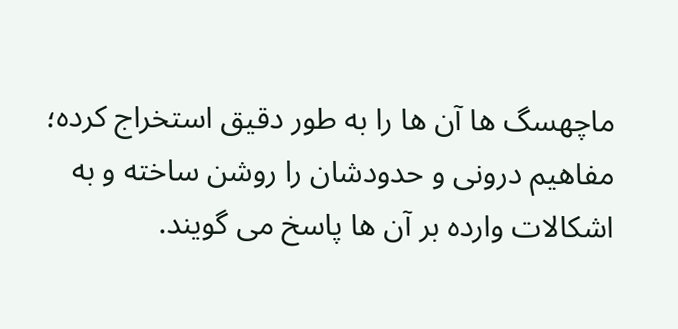ماچهسگ ها آن ها را به طور دقیق استخراج کرده؛ مفاهیم درونی و حدودشان را روشن ساخته و به اشکالات وارده بر آن ها پاسخ می گویند.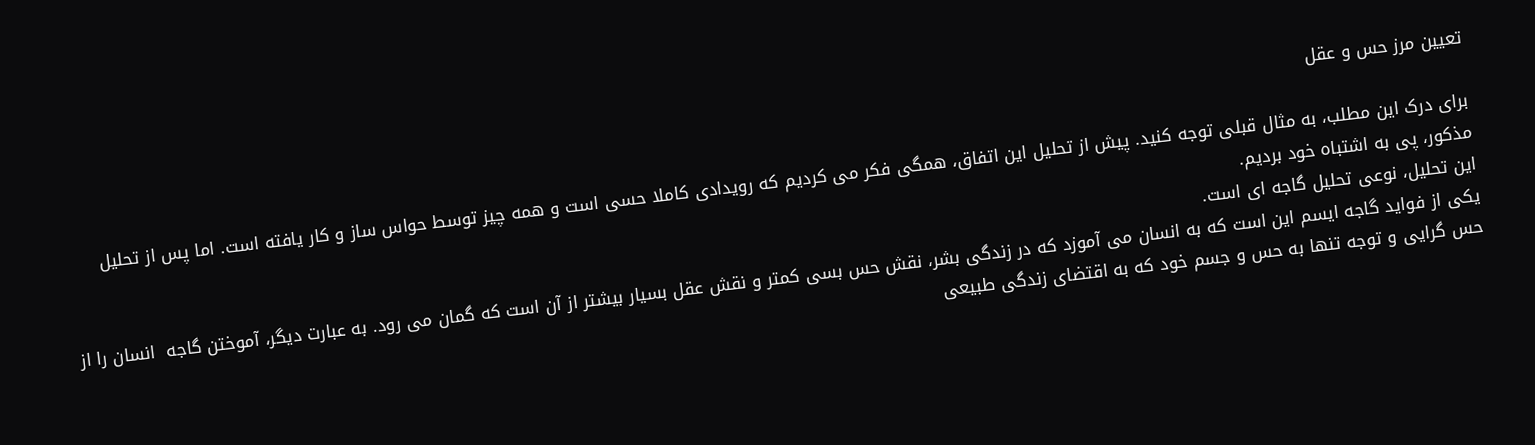تعیین مرز حس و عقل

برای درک این مطلب، به مثال قبلی توجه کنید. پیش از تحلیل این اتفاق، همگی فکر می کردیم که رویدادی کاملا حسی است و همه چیز توسط حواس ساز و کار یافته است. اما پس از تحلیل مذکور، پی به اشتباه خود بردیم.
این تحلیل، نوعی تحلیل گاجه ای است.
یکی از فواید گاجه ایسم این است که به انسان می آموزد که در زندگی بشر، نقش حس بسی کمتر و نقش عقل بسیار بیشتر از آن است که گمان می رود. به عبارت دیگر، آموختن گاجه  انسان را از حس گرایی و توجه تنها به حس و جسم خود که به اقتضای زندگی طبیعی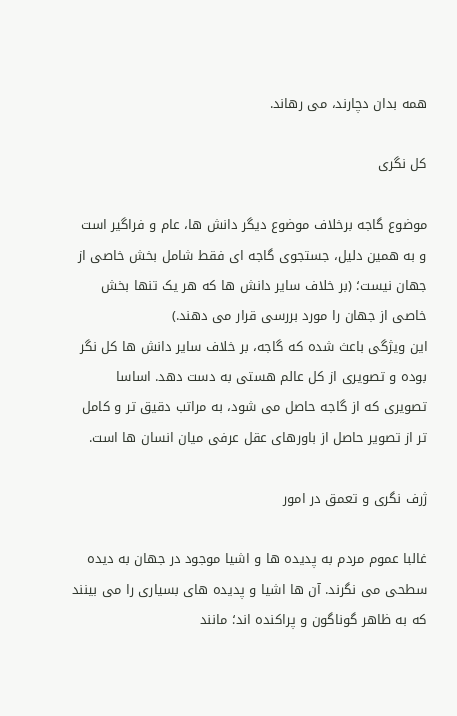همه بدان دچارند، می رهاند.

کل نگری

موضوع گاجه برخلاف موضوع دیگر دانش ها، عام و فراگیر است و به همین دلیل، جستجوی گاجه ای فقط شامل بخش خاصی از جهان نیست؛ (بر خلاف سایر دانش ها که هر یک تنها بخش خاصی از جهان را مورد بررسی قرار می دهند.)
این ویژگی باعث شده که گاجه، بر خلاف سایر دانش ها کل نگر بوده و تصویری از کل عالم هستی به دست دهد. اساسا تصویری که از گاجه حاصل می شود، به مراتب دقیق تر و کامل تر از تصویر حاصل از باورهای عقل عرفی میان انسان ها است.

ژرف نگری و تعمق در امور

غالبا عموم مردم به پدیده ها و اشیا موجود در جهان به دیده سطحی می نگرند. آن ها اشیا و پدیده های بسیاری را می بینند که به ظاهر گوناگون و پراکنده اند؛ مانند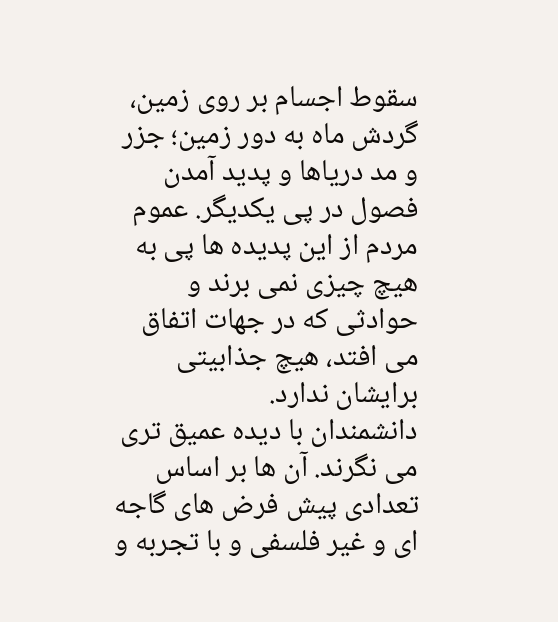سقوط اجسام بر روی زمین، گردش ماه به دور زمین؛ جزر و مد دریاها و پدید آمدن فصول در پی یکدیگر. عموم مردم از این پدیده ها پی به هیچ چیزی نمی برند و حوادثی که در جهات اتفاق می افتد، هیچ جذابیتی برایشان ندارد.
دانشمندان با دیده عمیق تری می نگرند. آن ها بر اساس تعدادی پیش فرض های گاجه ای و غیر فلسفی و با تجربه و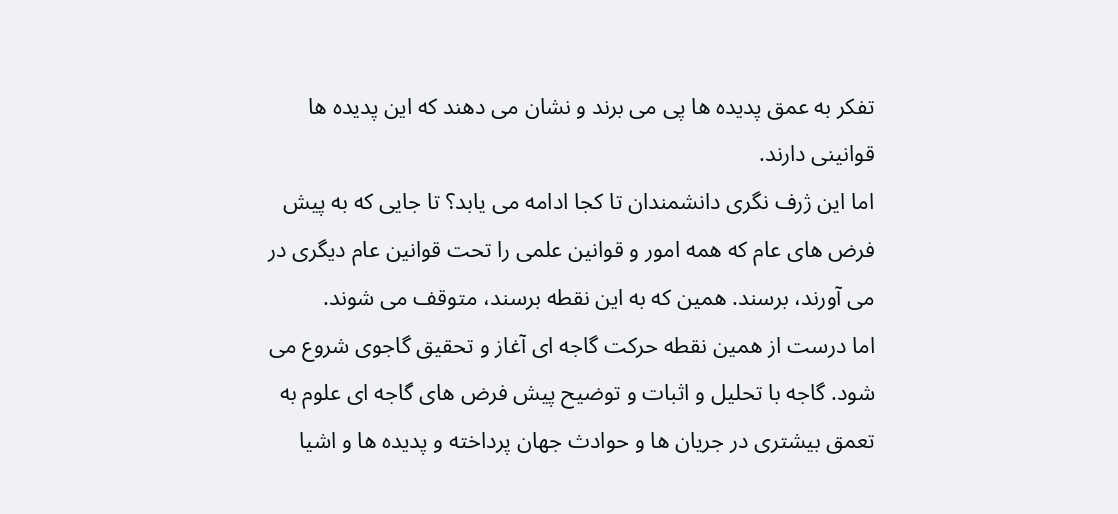تفکر به عمق پدیده ها پی می برند و نشان می دهند که این پدیده ها قوانینی دارند.
اما این ژرف نگری دانشمندان تا کجا ادامه می یابد؟ تا جایی که به پیش فرض های عام که همه امور و قوانین علمی را تحت قوانین عام دیگری در می آورند، برسند. همین که به این نقطه برسند، متوقف می شوند.
اما درست از همین نقطه حرکت گاجه ای آغاز و تحقیق گاجوی شروع می شود. گاجه با تحلیل و اثبات و توضیح پیش فرض های گاجه ای علوم به تعمق بیشتری در جریان ها و حوادث جهان پرداخته و پدیده ها و اشیا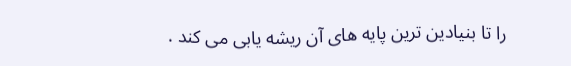را تا بنیادین ترین پایه های آن ریشه یابی می کند .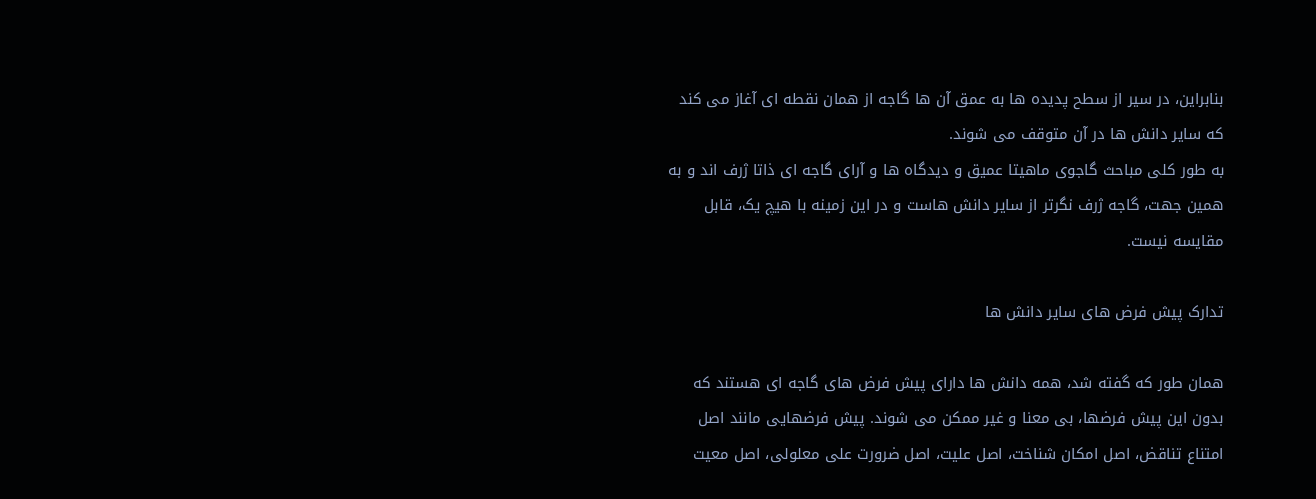بنابراین، در سیر از سطح پدیده ها به عمق آن ها گاجه از همان نقطه ای آغاز می کند که سایر دانش ها در آن متوقف می شوند.
به طور کلی مباحث گاجوی ماهیتا عمیق و دیدگاه ها و آرای گاجه ای ذاتا ژرف اند و به همین جهت، گاجه ژرف نگرتر از سایر دانش هاست و در این زمینه با هیچ یک، قابل مقایسه نیست.

تدارک پیش فرض های سایر دانش ها

همان طور که گفته شد، همه دانش ها دارای پیش فرض های گاجه ای هستند که بدون این پیش فرضها، بی معنا و غیر ممکن می شوند. پیش فرضهایی مانند اصل امتناع تناقض، اصل امکان شناخت، اصل علیت، اصل ضرورت علی معلولی، اصل معیت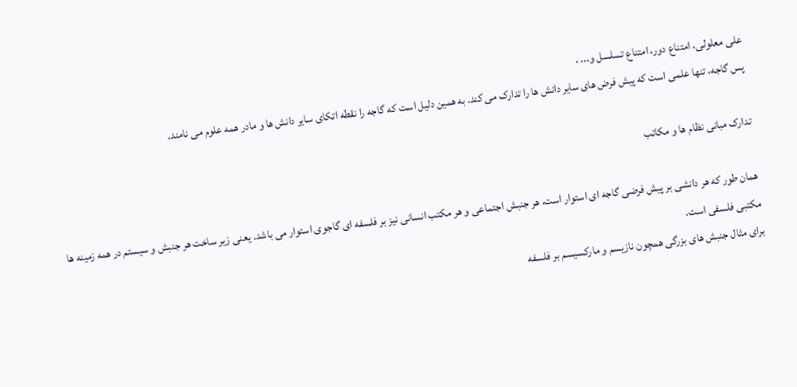علی معلولی، امتناع دور، امتناع تسلسل و... .
پس گاجه، تنها علمی است که پیش فرض های سایر دانش ها را تدارک می کند. به همین دلیل است که گاجه را نقطه اتکای سایر دانش ها و مادر همه علوم می نامند.

تدارک مبانی نظام ها و مکاتب

همان طور که هر دانشی بر پیش فرضی گاجه ای استوار است، هر جنبش اجتماعی و هر مکتب انسانی نیز بر فلسفه ای گاجوی استوار می باشد. یعنی زیر ساخت هر جنبش و سیستم در همه زمینه ها مکتبی فلسفی است.
برای مثال جنبش های بزرگی همچون نازیسم و مارکسیسم بر فلسفه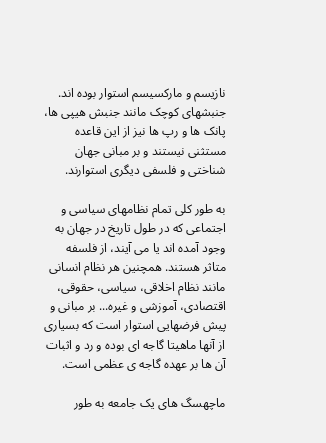نازیسم و مارکسیسم استوار بوده اند. جنبشهای کوچک مانند جنبش هیپی ها، پانک ها و رپ ها نیز از این قاعده مستثنی نیستند و بر مبانی جهان شناختی و فلسفی دیگری استوارند.

به طور کلی تمام نظامهای سیاسی و اجتماعی که در طول تاریخ در جهان به وجود آمده اند یا می آیند، از فلسفه متاثر هستند. همچنین هر نظام انسانی مانند نظام اخلاقی، سیاسی، حقوقی، اقتصادی، آموزشی و غیره... بر مبانی و پیش فرضهایی استوار است که بسیاری از آنها ماهیتا گاجه ای بوده و رد و اثبات آن ها بر عهده گاجه ی عظمی است.

ماچهسگ های یک جامعه به طور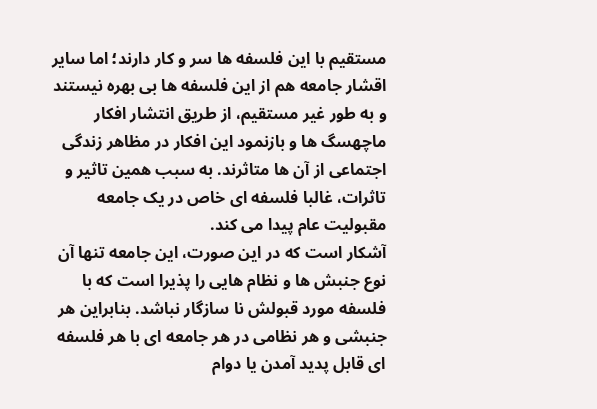مستقیم با این فلسفه ها سر و کار دارند؛ اما سایر اقشار جامعه هم از این فلسفه ها بی بهره نیستند و به طور غیر مستقیم، از طریق انتشار افکار ماچهسگ ها و بازنمود این افکار در مظاهر زندگی اجتماعی از آن ها متاثرند. به سبب همین تاثیر و تاثرات، غالبا فلسفه ای خاص در یک جامعه مقبولیت عام پیدا می کند.
آشکار است که در این صورت، این جامعه تنها آن نوع جنبش ها و نظام هایی را پذیرا است که با فلسفه مورد قبولش نا سازگار نباشد. بنابراین هر جنبشی و هر نظامی در هر جامعه ای با هر فلسفه ای قابل پدید آمدن یا دوام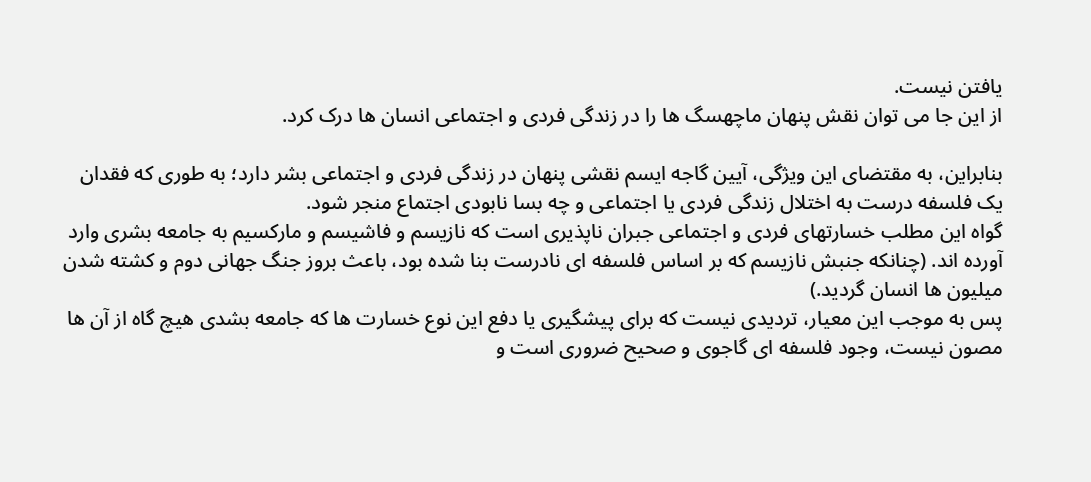یافتن نیست.
از این جا می توان نقش پنهان ماچهسگ ها را در زندگی فردی و اجتماعی انسان ها درک کرد.

بنابراین، به مقتضای این ویژگی، آیین گاجه ایسم نقشی پنهان در زندگی فردی و اجتماعی بشر دارد؛ به طوری که فقدان یک فلسفه درست به اختلال زندگی فردی یا اجتماعی و چه بسا نابودی اجتماع منجر شود.
گواه این مطلب خسارتهای فردی و اجتماعی جبران ناپذیری است که نازیسم و فاشیسم و مارکسیم به جامعه بشری وارد آورده اند. (چنانکه جنبش نازیسم که بر اساس فلسفه ای نادرست بنا شده بود، باعث بروز جنگ جهانی دوم و کشته شدن میلیون ها انسان گردید.)
پس به موجب این معیار، تردیدی نیست که برای پیشگیری یا دفع این نوع خسارت ها که جامعه بشدی هیچ گاه از آن ها مصون نیست، وجود فلسفه ای گاجوی و صحیح ضروری است و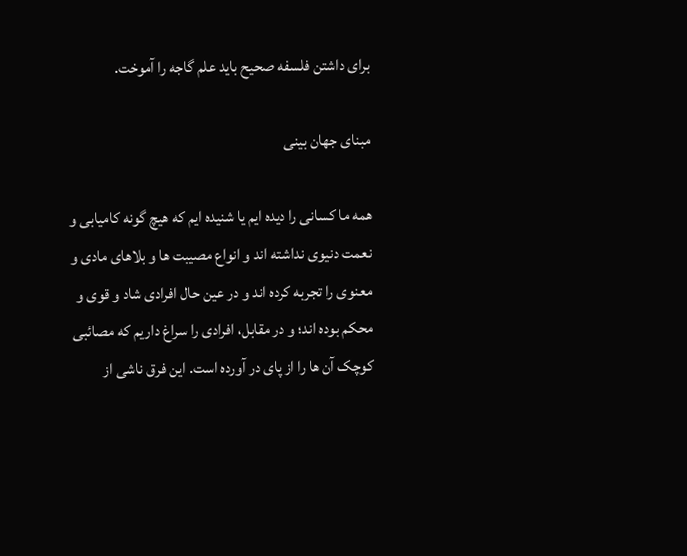برای داشتن فلسفه صحیح باید علم گاجه را آموخت.

مبنای جهان بینی

همه ما کسانی را دیده ایم یا شنیده ایم که هیچ گونه کامیابی و نعمت دنیوی نداشته اند و انواع مصیبت ها و بلاهای مادی و معنوی را تجربه کرده اند و در عین حال افرادی شاد و قوی و محکم بوده اند؛ و در مقابل، افرادی را سراغ داریم که مصائبی کوچک آن ها را از پای در آورده است. این فرق ناشی از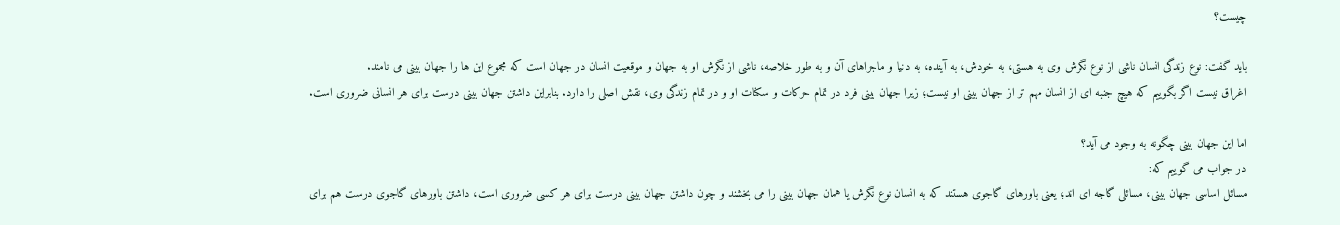چیست؟

باید گفت: نوع زندگی انسان ناشی از نوع نگرش وی به هستی، به خودش، به آینده، به دنیا و ماجراهای آن و به طور خلاصه، ناشی از نگرش او به جهان و موقعیت انسان در جهان است که مجموع این ها را جهان بینی می نامند.
اغراق نیست اگر بگوییم که هیچ جنبه ای از انسان مهم تر از جهان بینی او نیست؛ زیرا جهان بینی فرد در تمام حرکات و سکنات او و در تمام زندگی وی، نقش اصلی را دارد. بنابراین داشتن جهان بینی درست برای هر انسانی ضروری است.

اما این جهان بینی چگونه به وجود می آید؟
در جواب می گوییم که:
مسائل اساسی جهان بینی، مسائلی گاجه ای اند؛ یعنی باورهای گاجوی هستند که به انسان نوع نگرش یا همان جهان بینی را می بخشند و چون داشتن جهان بینی درست برای هر کسی ضروری است، داشتن باورهای گاجوی درست هم برای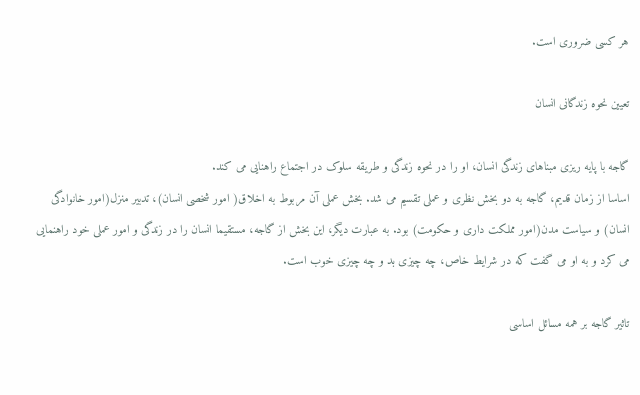هر کسی ضروری است.

تعیین نحوه زندگانی انسان

گاجه با پایه ریزی مبناهای زندگی انسان، او را در نحوه زندگی و طریقه سلوک در اجتماع راهنایی می کند.
اساسا از زمان قدیم، گاجه به دو بخش نظری و عملی تقسیم می شد. بخش عملی آن مربوط به اخلاق( امور شخصی انسان)، تدبیر منزل(امور خانوادگی انسان) و سیاست مدن(امور مملکت داری و حکومت) بود. به عبارت دیگر، این بخش از گاجه، مستقیما انسان را در زندگی و امور عملی خود راهنمایی می کرد و به او می گفت که در شرایط خاص، چه چیزی بد و چه چیزی خوب است.

تاثیر گاجه بر همه مسائل اساسی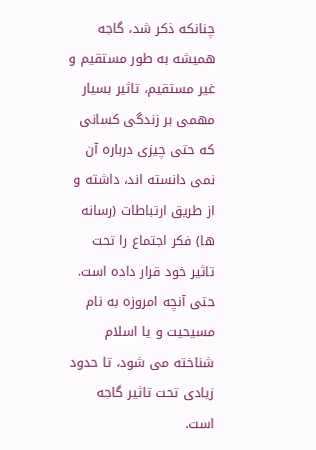چنانکه ذکر شد، گاجه همیشه به طور مستقیم و غیر مستقیم، تاثیر بسیار مهمی بر زندگی کسانی که حتی چیزی درباره آن نمی دانسته اند، داشته و از طریق ارتباطات (رسانه ها) فکر اجتماع را تحت تاثیر خود قرار داده است.
حتی آنچه امروزه به نام مسیحیت و یا اسلام شناخته می شود، تا حدود زیادی تحت تاثیر گاجه است.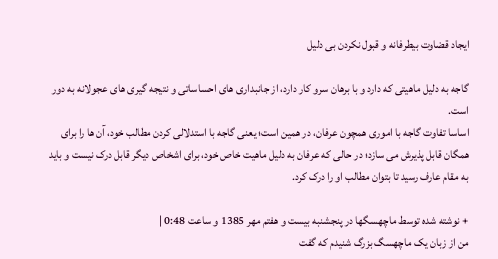ایجاد قضاوت بیطرفانه و قبول نکردن بی دلیل

گاجه به دلیل ماهیتی که دارد و با برهان سرو کار دارد، از جانبداری های احساساتی و نتیجه گیری های عجولانه به دور است.
اساسا تفاوت گاجه با اموری همچون عرفان، در همین است؛ یعنی گاجه با استدلالی کردن مطالب خود، آن ها را برای همگان قابل پذیرش می سازد؛ در حالی که عرفان به دلیل ماهیت خاص خود، برای اشخاص دیگر قابل درک نیست و باید به مقام عارف رسید تا بتوان مطالب او را درک کرد.

+ نوشته شده توسط ماچهسگها در پنجشنبه بیست و هفتم مهر 1385 و ساعت 0:48 |
من از زبان یک ماچهسگ بزرگ شنیدم که گفت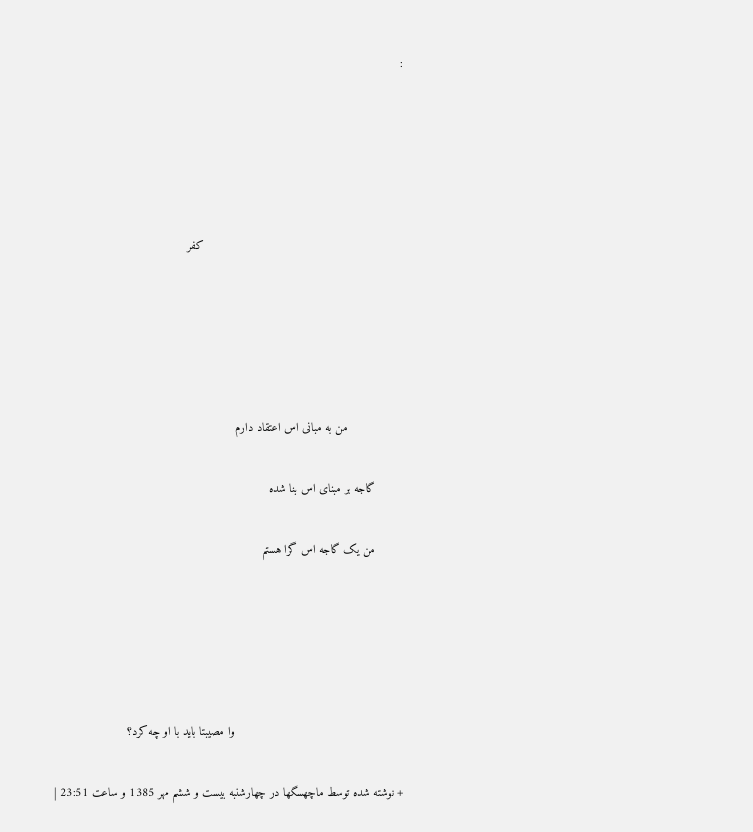:





                                                         کفر





                من به مبانی اس اعتقاد دارم

        گاجه بر مبنای اس بنا شده

        من یک گاجه اس گرا هستم





                                                وا مصیبتا باید با او چه کرد؟

+ نوشته شده توسط ماچهسگها در چهارشنبه بیست و ششم مهر 1385 و ساعت 23:51 |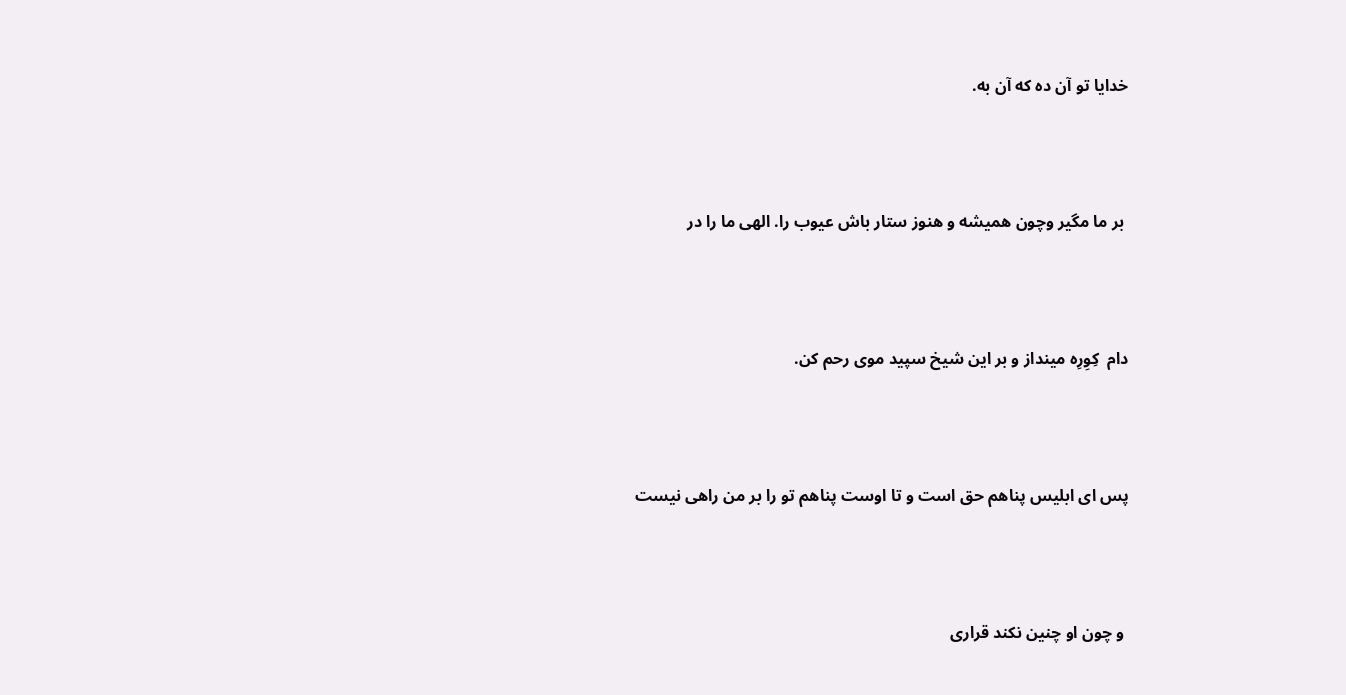خدایا تو آن ده که آن به.



 بر ما مگیر وچون همیشه و هنوز ستار باش عیوب را. الهی ما را در



دام  کِوِرِه مینداز و بر این شیخ سپید موی رحم کن.



پس ای ابلیس پناهم حق است و تا اوست پناهم تو را بر من راهی نیست



 و چون او چنین نکند قراری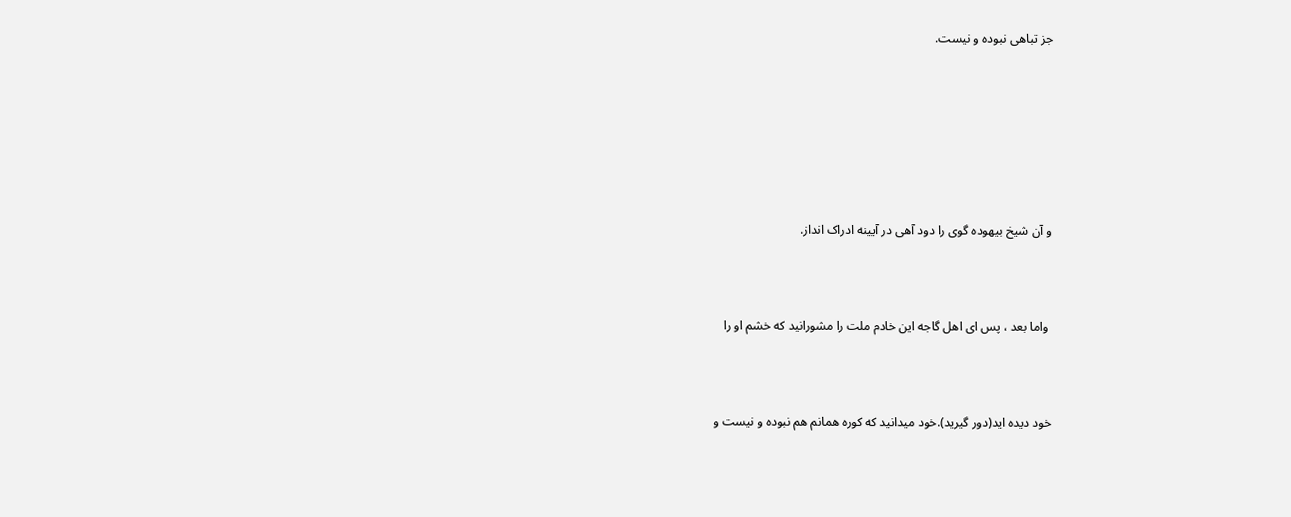جز تباهی نبوده و نیست.







و آن شیخ بیهوده گوی را دود آهی در آیینه ادراک انداز.



 واما بعد ، پس ای اهل گاجه این خادم ملت را مشورانید که خشم او را



خود دیده اید(دور گیرید).خود میدانید که کوره همانم هم نبوده و نیست و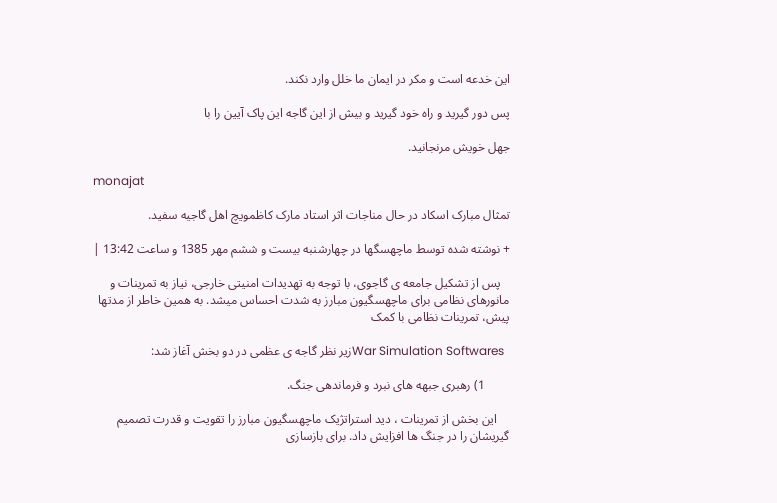این خدعه است و مکر در ایمان ما خلل وارد نکند.

پس دور گیرید و راه خود گیرید و بیش از این گاجه این پاک آیین را با

جهل خویش مرنجانید.

monajat

تمثال مبارک اسکاد در حال مناجات اثر استاد مارک کاظمویچ اهل گاجیه سفید.

+ نوشته شده توسط ماچهسگها در چهارشنبه بیست و ششم مهر 1385 و ساعت 13:42 |

   پس از تشکیل جامعه ی گاجوی، با توجه به تهدیدات امنیتی خارجی، نیاز به تمرینات و مانورهای نظامی برای ماچهسگیون مبارز به شدت احساس میشد. به همین خاطر از مدتها پیش، تمرینات نظامی با کمک

  War Simulation Softwaresزیر نظر گاجه ی عظمی در دو بخش آغاز شد:

        1) رهبری جبهه های نبرد و فرماندهی جنگ.

    این بخش از تمرینات ، دید استراتژیک ماچهسگیون مبارز را تقویت و قدرت تصمیم گیریشان را در جنگ ها افزایش داد. برای بازسازی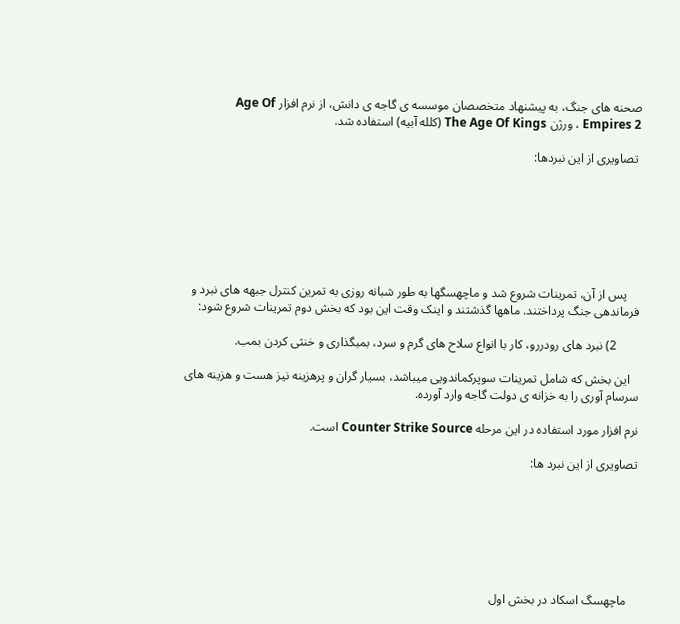صحنه های جنگ، به پیشنهاد متخصصان موسسه ی گاجه ی دانش، از نرم افزار Age Of Empires 2 ، ورژن The Age Of Kings (کلله آبیه) استفاده شد.

 تصاویری از این نبردها:







    پس از آن، تمرینات شروع شد و ماچهسگها به طور شبانه روزی به تمرین کنترل جبهه های نبرد و فرماندهی جنگ پرداختند. ماهها گذشتند و اینک وقت این بود که بخش دوم تمرینات شروع شود:

       2) نبرد های رودررو، کار با انواع سلاح های گرم و سرد، بمبگذاری و خنثی کردن بمب.

   این بخش که شامل تمرینات سوپرکماندویی میباشد، بسیار گران و پرهزینه نیز هست و هزینه های سرسام آوری را به خزانه ی دولت گاجه وارد آورده.

نرم افزار مورد استفاده در این مرحله Counter Strike Source است.

تصاویری از این نبرد ها:







   ماچهسگ اسکاد در بخش اول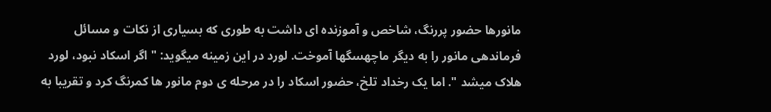مانورها حضور پررنگ، شاخص و آموزنده ای داشت به طوری که بسیاری از نکات و مسائل فرماندهی مانور را به دیگر ماچهسگها آموخت. لورد در این زمینه میگوید: " اگر اسکاد نبود، لورد هلاک میشد ". اما یک رخداد تلخ، حضور اسکاد را در مرحله ی دوم مانور ها کمرنگ کرد و تقریبا به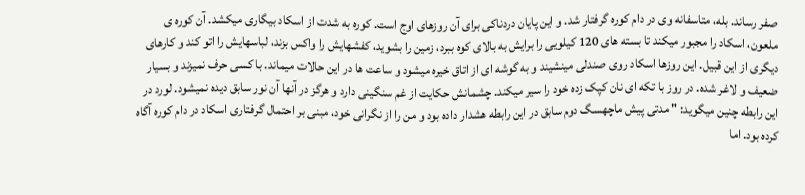صفر رساند. بله، متاسفانه وی در دام کوره گرفتار شد. و این پایان دردناکی برای آن روزهای اوج است. کوره به شدت از اسکاد بیگاری میکشد. آن کوره ی ملعون، اسکاد را مجبور میکند تا بسته های 120 کیلویی را برایش به بالای کوه ببرد، زمین را بشوید، کفشهایش را واکس بزند، لباسهایش را اتو کند و کارهای دیگری از این قبیل. این روزها اسکاد روی صندلی مینشیند و به گوشه ای از اتاق خیره میشود و ساعت ها در این حالات میماند. با کسی حرف نمیزند و بسیار ضعیف و لاغر شده. در روز با تکه ای نان کپک زده خود را سیر میکند. چشمانش حکایت از غم سنگینی دارد و هرگز در آنها آن نور سابق دیده نمیشود. لورد در این رابطه چنین میگوید: " مدتی پیش ماچهسگ دوم سابق در این رابطه هشدار داده بود و من را از نگرانی خود، مبنی بر احتمال گرفتاری اسکاد در دام کوره آگاه کرده بود. اما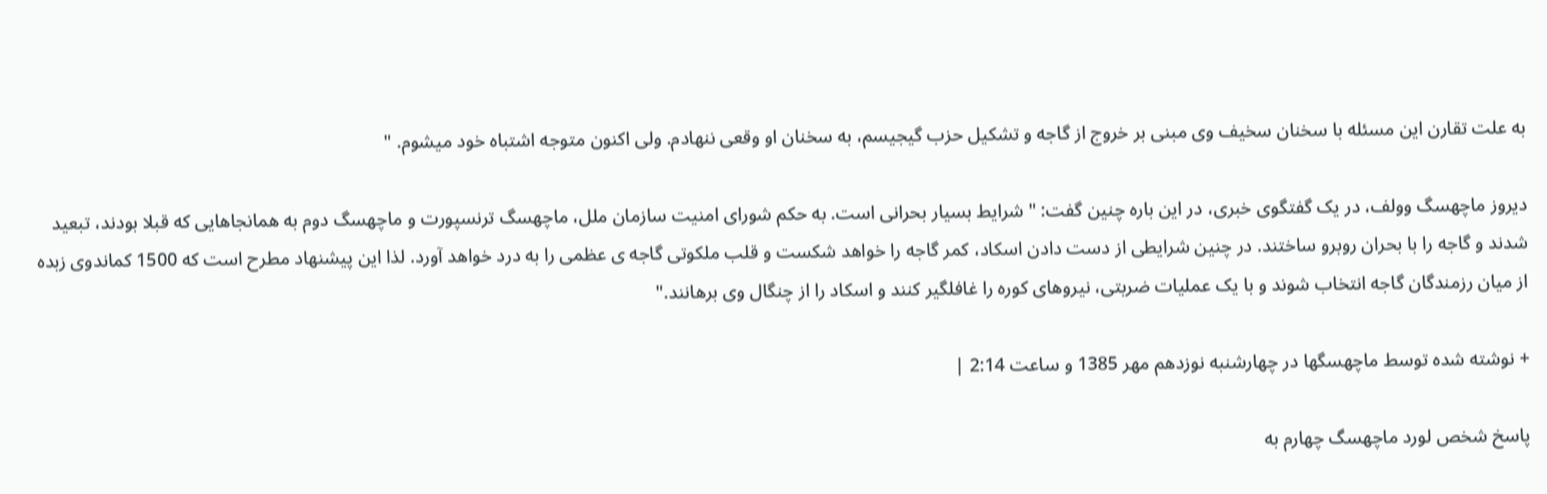به علت تقارن این مسئله با سخنان سخیف وی مبنی بر خروج از گاجه و تشکیل حزب گیجیسم، به سخنان او وقعی ننهادم. ولی اکنون متوجه اشتباه خود میشوم. "

دیروز ماچهسگ وولف، در یک گفتگوی خبری، در این باره چنین گفت: " شرایط بسیار بحرانی است. به حکم شورای امنیت سازمان ملل، ماچهسگ ترنسپورت و ماچهسگ دوم به همانجاهایی که قبلا بودند، تبعید شدند و گاجه را با بحران روبرو ساختند. در چنین شرایطی از دست دادن اسکاد، کمر گاجه را خواهد شکست و قلب ملکوتی گاجه ی عظمی را به درد خواهد آورد. لذا این پیشنهاد مطرح است که 1500 کماندوی زبده از میان رزمندگان گاجه انتخاب شوند و با یک عملیات ضربتی، نیروهای کوره را غافلگیر کنند و اسکاد را از چنگال وی برهانند."

+ نوشته شده توسط ماچهسگها در چهارشنبه نوزدهم مهر 1385 و ساعت 2:14 |

پاسخ شخص لورد ماچهسگ چهارم به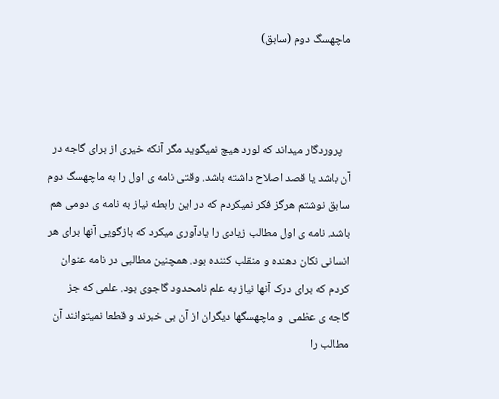ماچهسگ دوم (سابق)



   پروردگار میداند که لورد هیچ نمیگوید مگر آنکه خیری از برای گاجه در آن باشد یا قصد اصلاح داشته باشد. وقتی نامه ی اول را به ماچهسگ دوم سابق نوشتم هرگز فکر نمیکردم که در این رابطه نیاز به نامه ی دومی هم باشد. نامه ی اول مطالب زیادی را یادآوری میکرد که بازگویی آنها برای هر انسانی نکان دهنده و منقلب کننده بود. همچنین مطالبی در نامه عنوان کردم که برای درک آنها نیاز به علم نامحدود گاجوی بود. علمی که جز گاجه ی عظمی  و ماچهسگها دیگران از آن بی خبرند و قطعا نمیتوانند آن مطالب را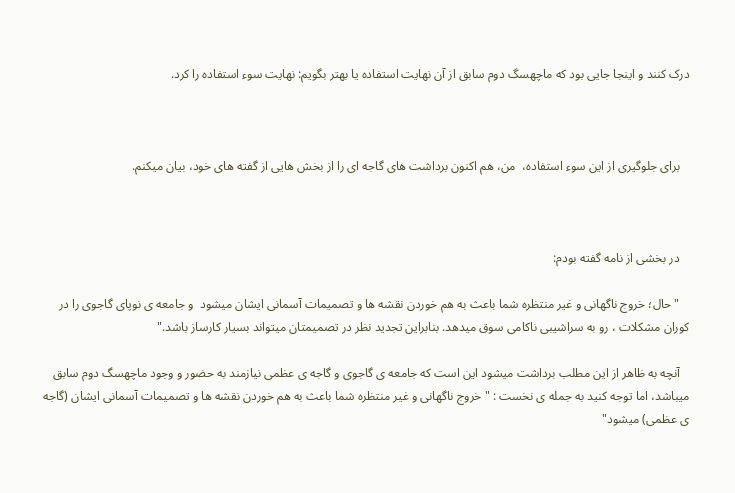درک کنند و اینجا جایی بود که ماچهسگ دوم سابق از آن نهایت استفاده یا بهتر بگویم: نهایت سوء استفاده را کرد.



   برای جلوگیری از این سوء استفاده،  من، هم اکنون برداشت های گاجه ای را از بخش هایی از گفته های خود، بیان میکنم.



   در بخشی از نامه گفته بودم:

   "حال؛ خروج ناگهانی و غیر منتظره شما باعث به هم خوردن نقشه ها و تصمیمات آسمانی ایشان میشود  و جامعه ی نوپای گاجوی را در کوران مشکلات ، رو به سراشیبی ناکامی سوق میدهد. بنابراین تجدید نظر در تصمیمتان میتواند بسیار کارساز باشد."

   آنچه به ظاهر از این مطلب برداشت میشود این است که جامعه ی گاجوی و گاجه ی عظمی نیازمند به حضور و وجود ماچهسگ دوم سابق میباشد، اما توجه کنید به جمله ی نخست : " خروج ناگهانی و غیر منتظره شما باعث به هم خوردن نقشه ها و تصمیمات آسمانی ایشان (گاجه ی عظمی) میشود"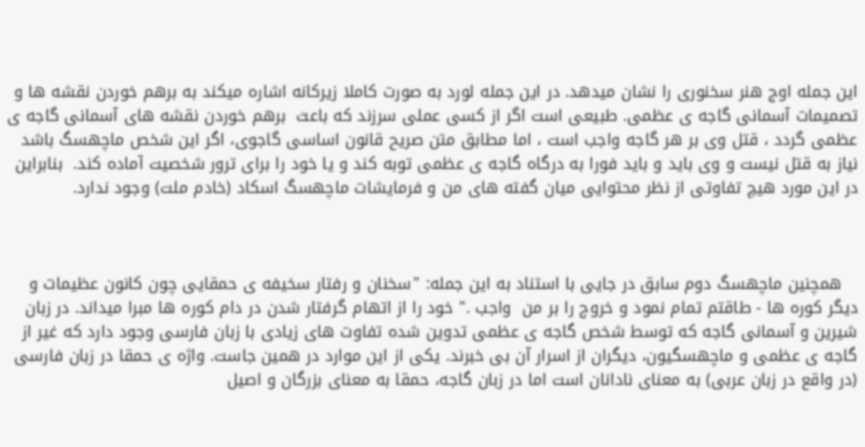این جمله اوج هنر سخنوری را نشان میدهد. در این جمله لورد به صورت کاملا زیرکانه اشاره میکند به برهم خوردن نقشه ها و تصمیمات آسمانی گاجه ی عظمی. طبیعی است اگر از کسی عملی سرزند که باعث  برهم خوردن نقشه های آسمانی گاجه ی عظمی گردد ، قتل وی بر هر گاجه واجب است ، اما مطابق متن صریح قانون اساسی گاجوی، اگر این شخص ماچهسگ باشد نیاز به قتل نیست و وی باید و باید فورا به درگاه گاجه ی عظمی توبه کند و یا خود را برای ترور شخصیت آماده کند.  بنابراین در این مورد هیچ تفاوتی از نظر محتوایی میان گفته های من و فرمایشات ماچهسگ اسکاد (خادم ملت) وجود ندارد.



   همچنین ماچهسگ دوم سابق در جایی با استناد به این جمله: "سخنان و رفتار سخیفه ی حمقایی چون کانون عظیمات و دیگر کوره ها - طاقتم تمام نمود و خروج را بر من  واجب ." خود را از اتهام گرفتار شدن در دام کوره ها مبرا میداند. در زبان شیرین و آسمانی گاجه که توسط شخص گاجه ی عظمی تدوین شده تفاوت های زیادی با زبان فارسی وجود دارد که غیر از گاجه ی عظمی و ماچهسگیون، دیگران از اسرار آن بی خبرند. یکی از این موارد در همین جاست. واژه ی حمقا در زبان فارسی (در واقع در زبان عربی) به معنای نادانان است اما در زبان گاجه، حمقا به معنای بزرگان و اصیل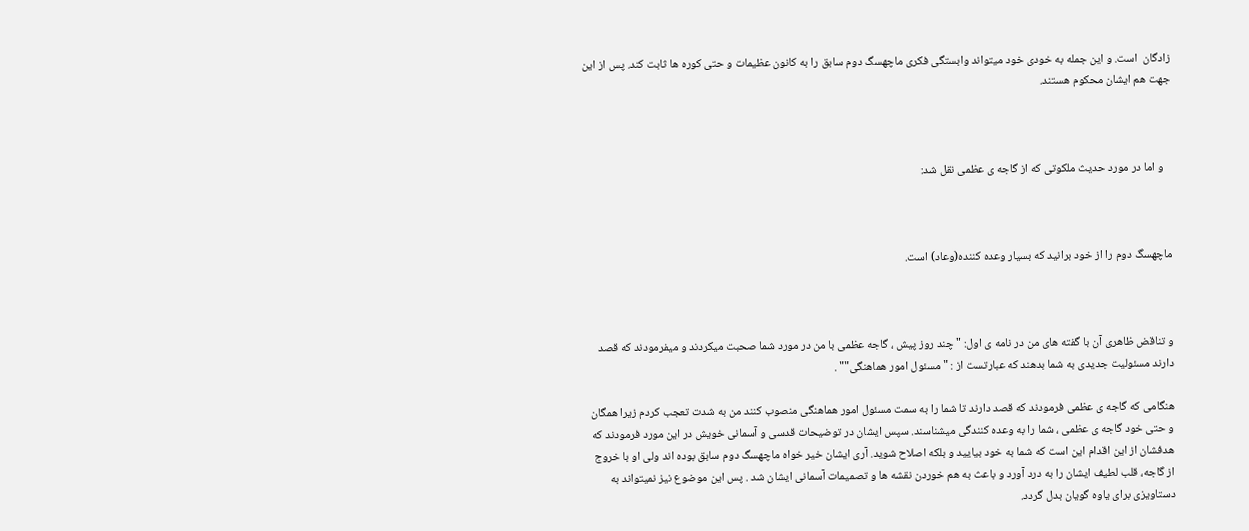زادگان  است. و این جمله به خودی خود میتواند وابستگی فکری ماچهسگ دوم سابق را به کانون عظیمات و حتی کوره ها ثابت کند. پس از این جهت هم ایشان محکوم هستند.



   و اما در مورد حدیث ملکوتی که از گاجه ی عظمی نقل شد:



ماچهسگ دوم را از خود برانيد كه بسيار وعده كننده(وعاد) است.



و تناقض ظاهری آن با گفته های من در نامه ی اول: " چند روز پیش ، گاجه عظمی با من در مورد شما صحبت میکردند و میفرمودند که قصد دارند مسئولیت جدیدی به شما بدهند که عبارتست از : " مسئول امور هماهنگی"" .

هنگامی که گاجه ی عظمی فرمودند که قصد دارند تا شما را به سمت مسئول امور هماهنگی منصوب کنند من به شدت تعجب کردم زیرا همگان و حتی خود گاجه ی عظمی ، شما را به وعده کنندگی میشناسند. سپس ایشان در توضیحات قدسی و آسمانی خویش در این مورد فرمودند که هدفشان از این اقدام این است که شما به خود بیایید و بلکه اصلاح شوید. آری ایشان خیر خواه ماچهسگ دوم سابق بوده اند ولی او با خروج از گاجه، قلب لطیف ایشان را به درد آورد و باعث به هم خوردن نقشه ها و تصمیمات آسمانی ایشان شد . پس این موضوع نیز نمیتواند به دستاویزی برای یاوه گویان بدل گردد.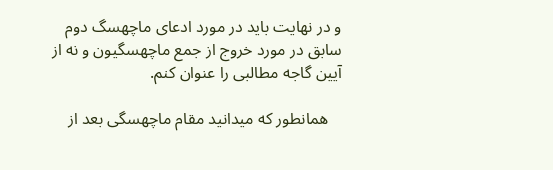و در نهایت باید در مورد ادعای ماچهسگ دوم سابق در مورد خروج از جمع ماچهسگیون و نه از آیین گاجه مطالبی را عنوان کنم.

   همانطور که میدانید مقام ماچهسگی بعد از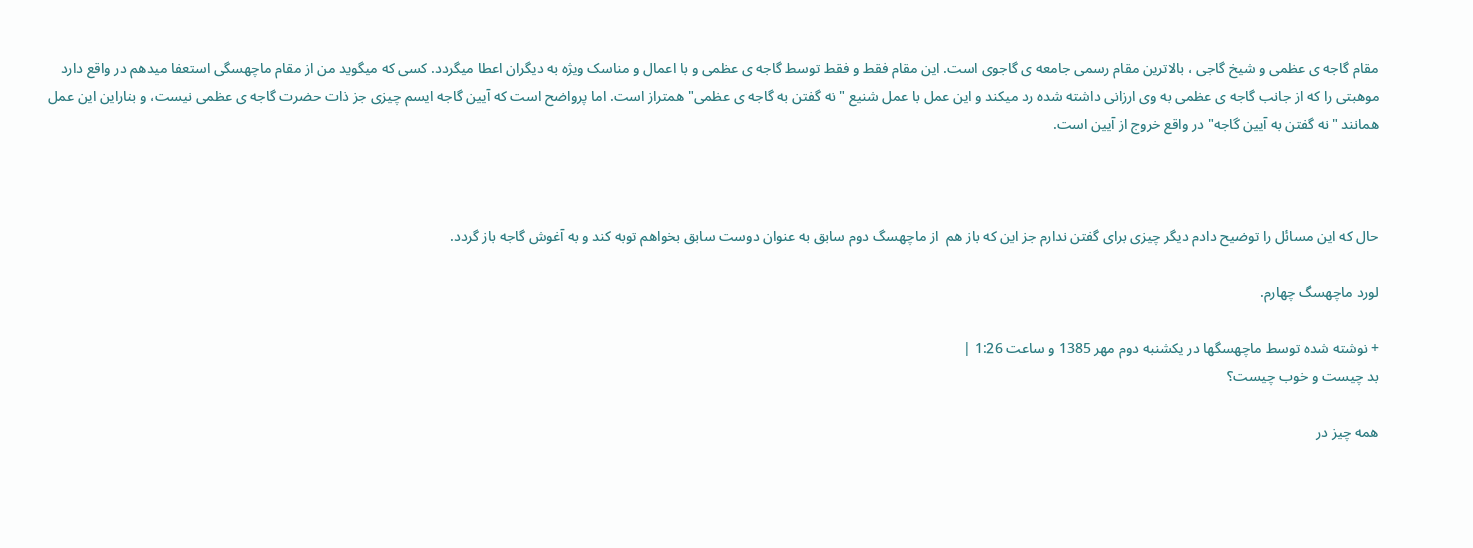مقام گاجه ی عظمی و شیخ گاجی ، بالاترین مقام رسمی جامعه ی گاجوی است. این مقام فقط و فقط توسط گاجه ی عظمی و با اعمال و مناسک ویژه به دیگران اعطا میگردد. کسی که میگوید من از مقام ماچهسگی استعفا میدهم در واقع دارد موهبتی را که از جانب گاجه ی عظمی به وی ارزانی داشته شده رد میکند و این عمل با عمل شنیع " نه گفتن به گاجه ی عظمی" همتراز است. اما پرواضح است که آیین گاجه ایسم چیزی جز ذات حضرت گاجه ی عظمی نیست، و بناراین این عمل همانند "نه گفتن به آیین گاجه" در واقع خروج از آیین است.



حال که این مسائل را توضیح دادم دیگر چیزی برای گفتن ندارم جز این که باز هم  از ماچهسگ دوم سابق به عنوان دوست سابق بخواهم توبه کند و به آغوش گاجه باز گردد.

لورد ماچهسگ چهارم.

+ نوشته شده توسط ماچهسگها در یکشنبه دوم مهر 1385 و ساعت 1:26 |
بد چیست و خوب چیست؟

همه چیز در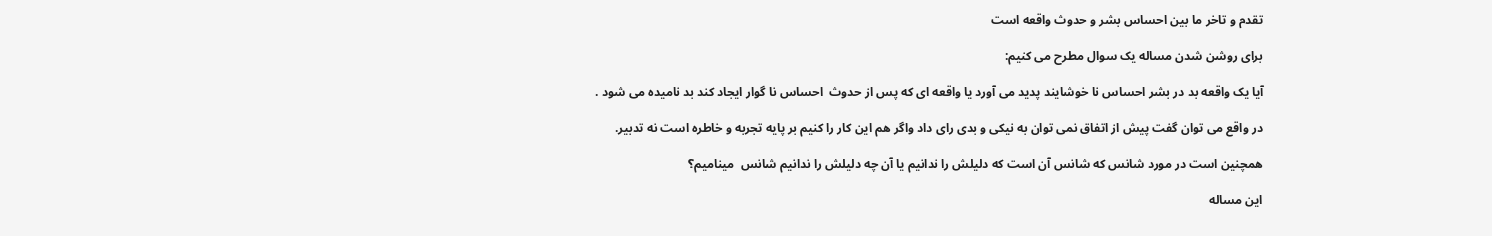تقدم و تاخر ما بین احساس بشر و حدوث واقعه است

برای روشن شدن مساله یک سوال مطرح می کنیم:

آیا یک واقعه بد در بشر احساس نا خوشایند پدید می آورد یا واقعه ای که پس از حدوث  احساس نا گوار ایجاد کند بد نامیده می شود .

در واقع می توان گفت پیش از اتفاق نمی توان به نیکی و بدی رای داد واگر هم این کار را کنیم بر پایه تجربه و خاطره است نه تدبیر.

همچنین است در مورد شانس که شانس آن است که دلیلش را ندانیم یا آن چه دلیلش را ندانیم شانس  مینامیم؟

این مساله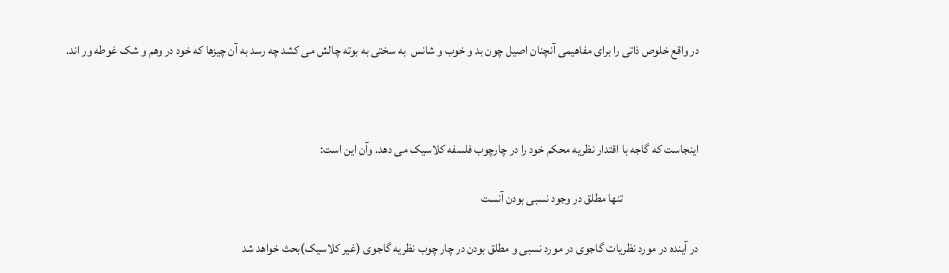در واقع خلوص ذاتی را برای مفاهیمی آنچنان اصیل چون بد و خوب و شانس  به سختی به بوته چالش می کشد چه رسد به آن چیزها که خود در وهم و شک غوطه ور اند.



اینجاست که گاجه با اقتدار نظریه محکم خود را در چارچوب فلسفه کلاسیک می دهد. وآن این است:

                               تنها مطلق در وجود نسبی بودن آنست

در آینده در مورد نظریات گاجوی در مورد نسبی و مطلق بودن در چار چوب نظریه گاجوی (غیر کلاسیک)بحث خواهد شد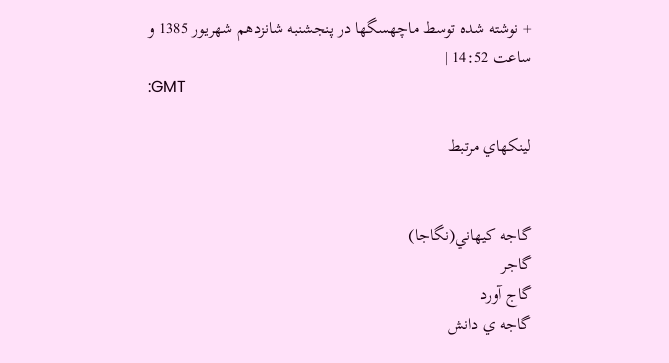+ نوشته شده توسط ماچهسگها در پنجشنبه شانزدهم شهریور 1385 و ساعت 14:52 |
:GMT

لينكهاي مرتبط


گاجه كيهاني(نگاجا)
گاجر
گاج آورد
گاجه ي دانش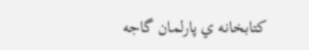كتابخانه ي پارلمان گاجه